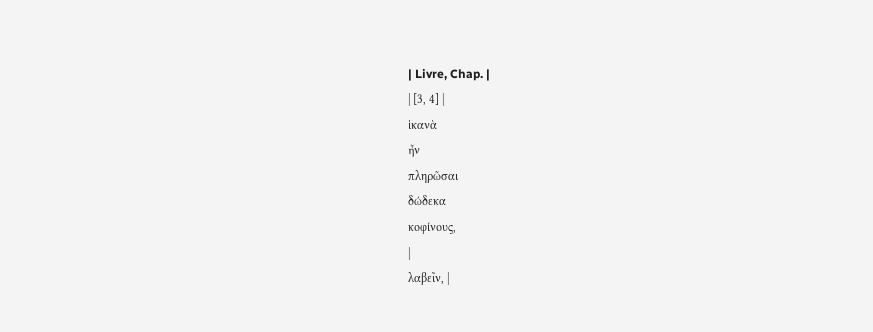| Livre, Chap. |
| [3, 4] |
ἱκανὰ
ἦν
πληρῶσαι
δώδεκα
κοφίνους,
|
λαβεῖν, |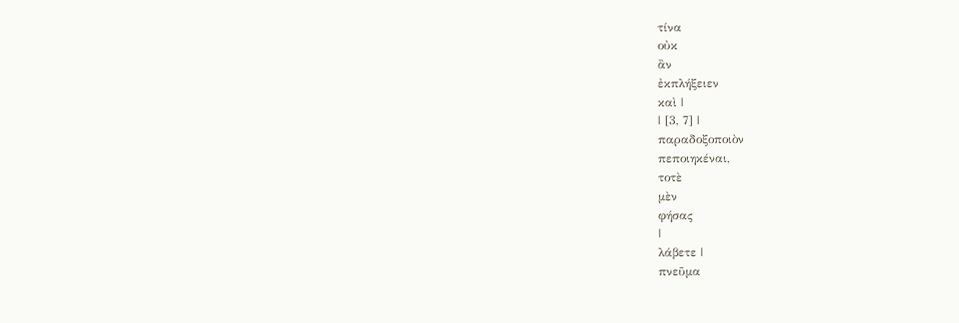τίνα
οὐκ
ἂν
ἐκπλήξειεν
καὶ |
| [3, 7] |
παραδοξοποιὸν
πεποιηκέναι,
τοτὲ
μὲν
φήσας
|
λάβετε |
πνεῦμα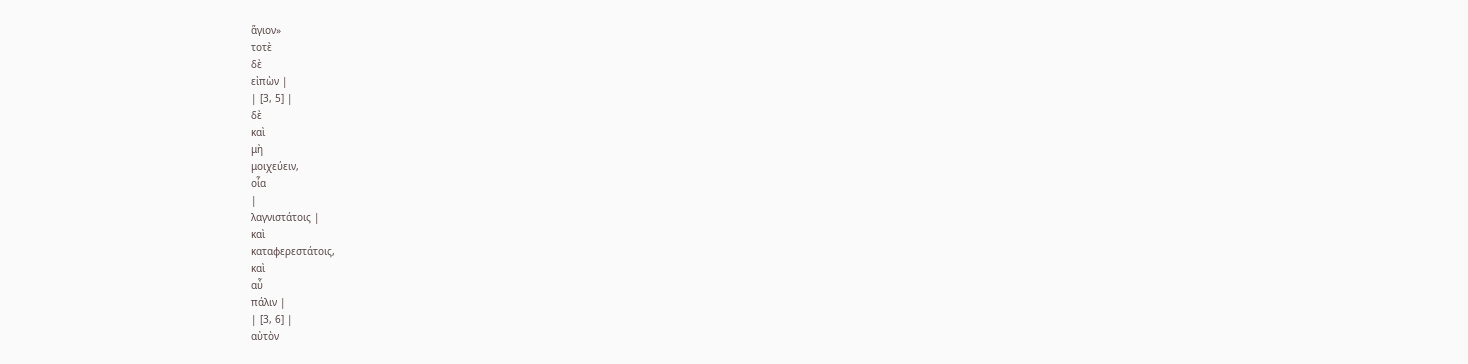ἅγιον»
τοτὲ
δὲ
εἰπὼν |
| [3, 5] |
δὲ
καὶ
μὴ
μοιχεύειν,
οἷα
|
λαγνιστάτοις |
καὶ
καταφερεστάτοις,
καὶ
αὖ
πάλιν |
| [3, 6] |
αὐτὸν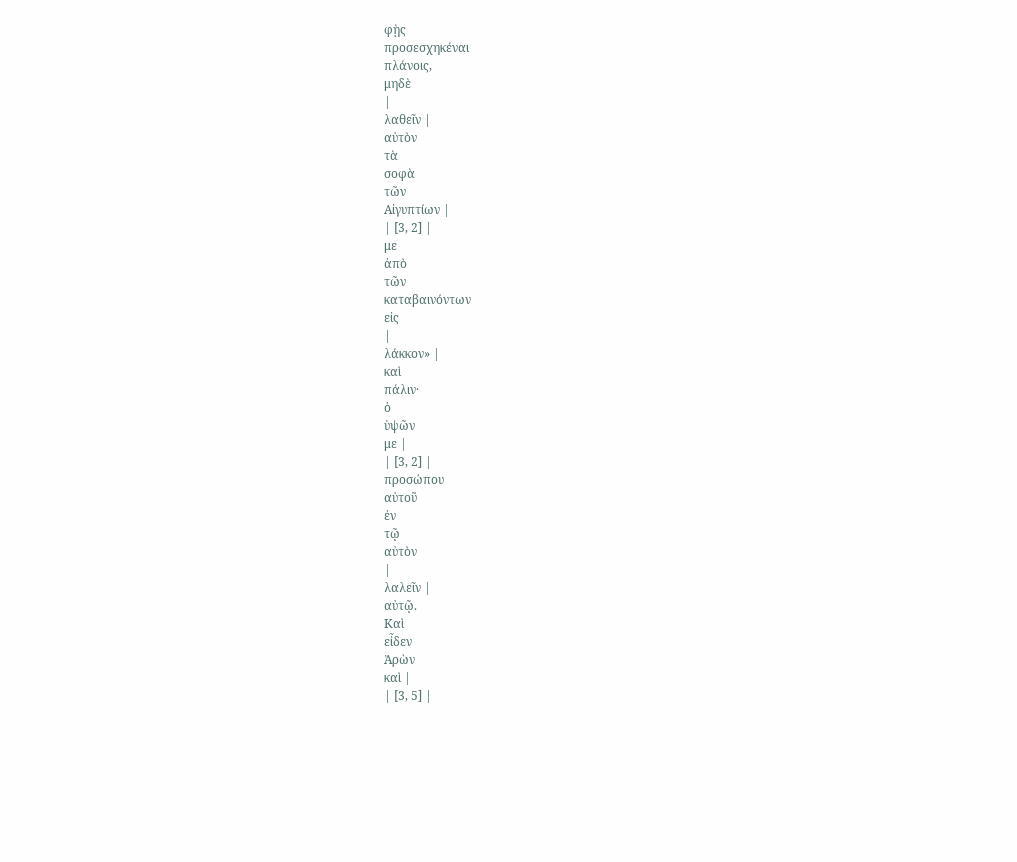φῂς
προσεσχηκέναι
πλάνοις,
μηδὲ
|
λαθεῖν |
αὐτὸν
τὰ
σοφὰ
τῶν
Αἰγυπτίων |
| [3, 2] |
με
ἀπὸ
τῶν
καταβαινόντων
εἰς
|
λάκκον» |
καὶ
πάλιν·
ὁ
ὑψῶν
με |
| [3, 2] |
προσώπου
αὐτοῦ
ἐν
τῷ
αὐτὸν
|
λαλεῖν |
αὐτῷ.
Καὶ
εἶδεν
Ἀρὼν
καὶ |
| [3, 5] |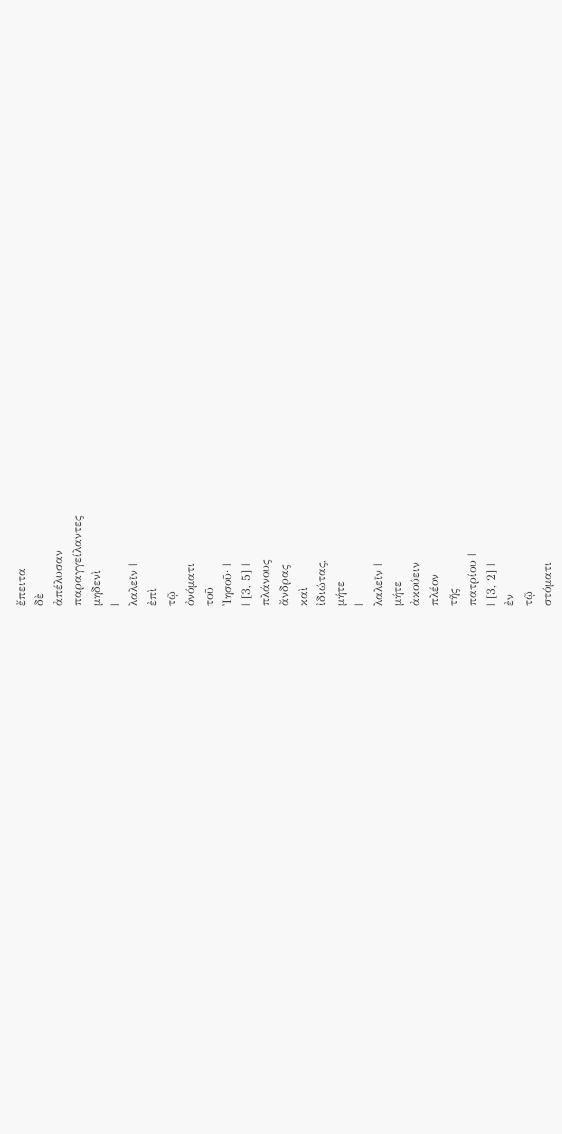ἔπειτα
δὲ
ἀπέλυσαν
παραγγείλαντες
μηδενὶ
|
λαλεῖν |
ἐπὶ
τῷ
ὀνόματι
τοῦ
Ἰησοῦ· |
| [3, 5] |
πλάνους
ἄνδρας
καὶ
ἰδιώτας,
μήτε
|
λαλεῖν |
μήτε
ἀκούειν
πλέον
τῆς
πατρίου |
| [3, 2] |
ἐν
τῷ
στόματι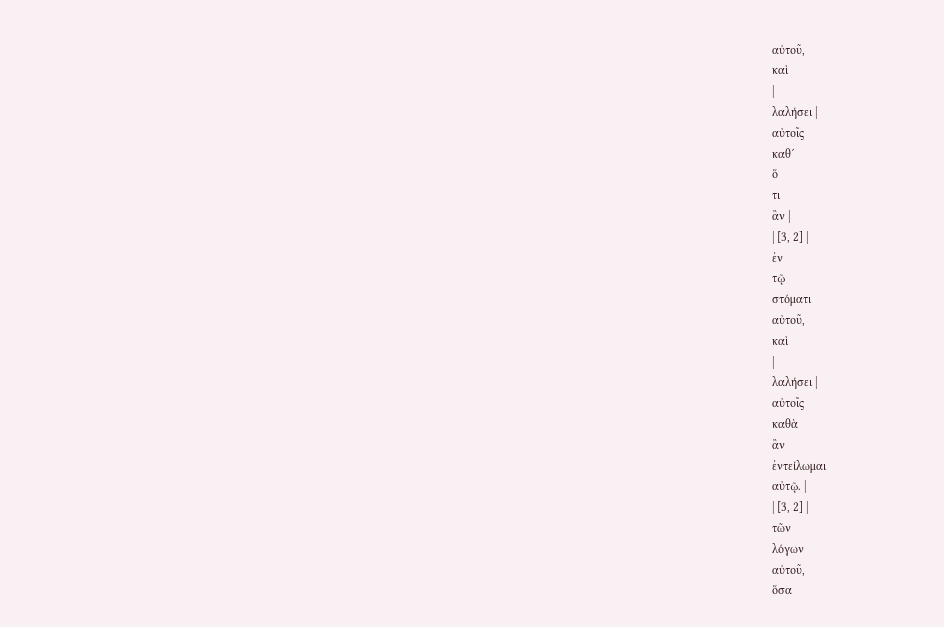αὐτοῦ,
καὶ
|
λαλήσει |
αὐτοῖς
καθ´
ὅ
τι
ἂν |
| [3, 2] |
ἐν
τῷ
στόματι
αὐτοῦ,
καὶ
|
λαλήσει |
αὐτοῖς
καθὰ
ἂν
ἐντείλωμαι
αὐτῷ. |
| [3, 2] |
τῶν
λόγων
αὐτοῦ,
ὅσα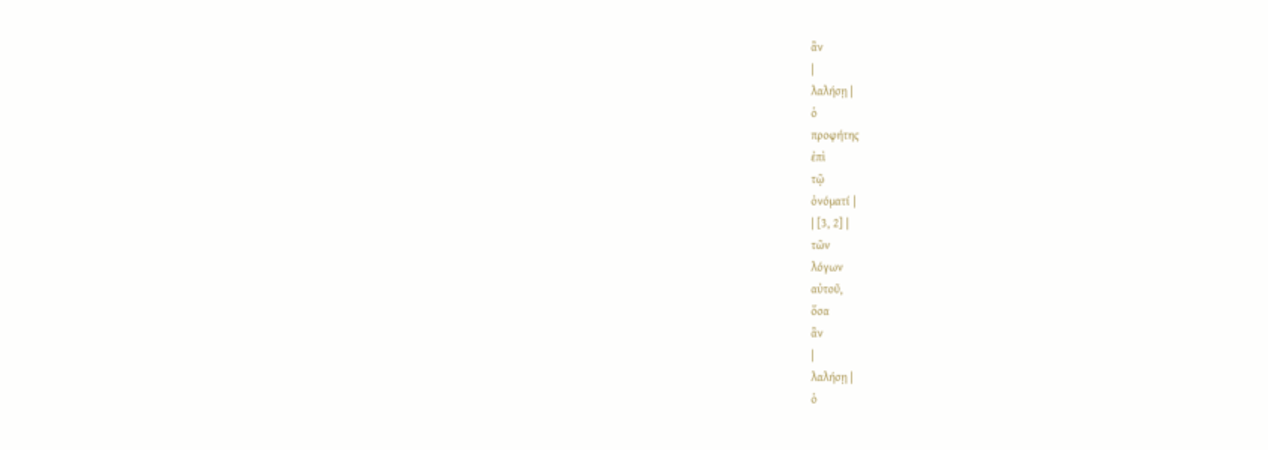ἂν
|
λαλήσῃ |
ὁ
προφήτης
ἐπὶ
τῷ
ὀνόματί |
| [3, 2] |
τῶν
λόγων
αὐτοῦ,
ὅσα
ἂν
|
λαλήσῃ |
ὁ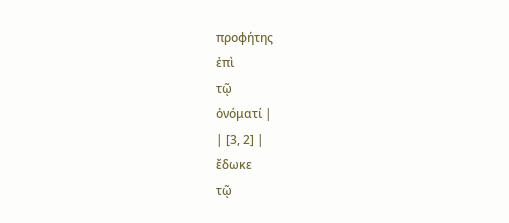προφήτης
ἐπὶ
τῷ
ὀνόματί |
| [3, 2] |
ἔδωκε
τῷ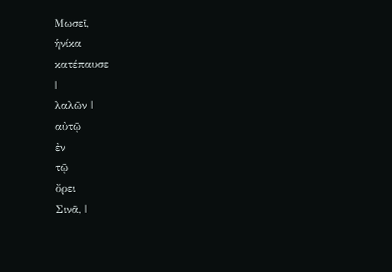Μωσεῖ,
ἡνίκα
κατέπαυσε
|
λαλῶν |
αὐτῷ
ἐν
τῷ
ὄρει
Σινᾶ, |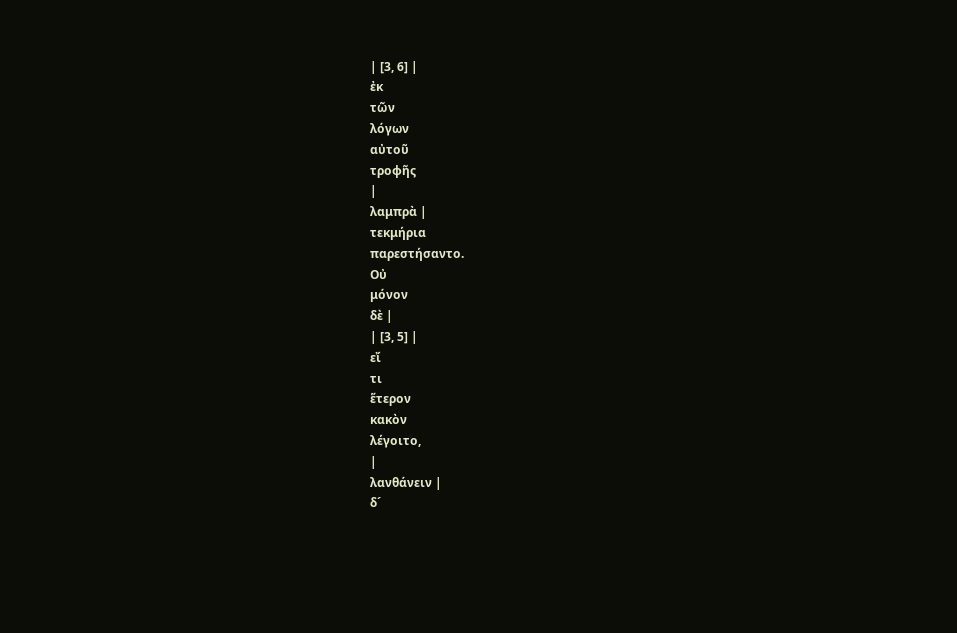| [3, 6] |
ἐκ
τῶν
λόγων
αὐτοῦ
τροφῆς
|
λαμπρὰ |
τεκμήρια
παρεστήσαντο.
Οὐ
μόνον
δὲ |
| [3, 5] |
εἴ
τι
ἕτερον
κακὸν
λέγοιτο,
|
λανθάνειν |
δ´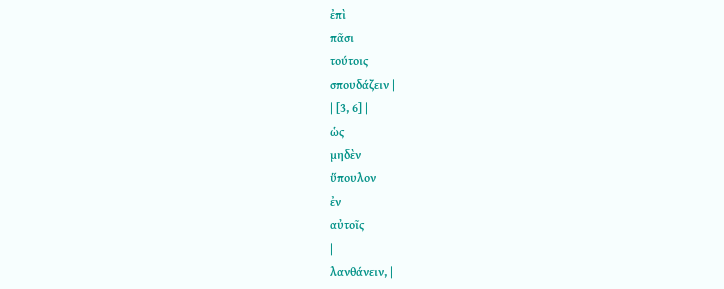ἐπὶ
πᾶσι
τούτοις
σπουδάζειν |
| [3, 6] |
ὡς
μηδὲν
ὕπουλον
ἐν
αὐτοῖς
|
λανθάνειν, |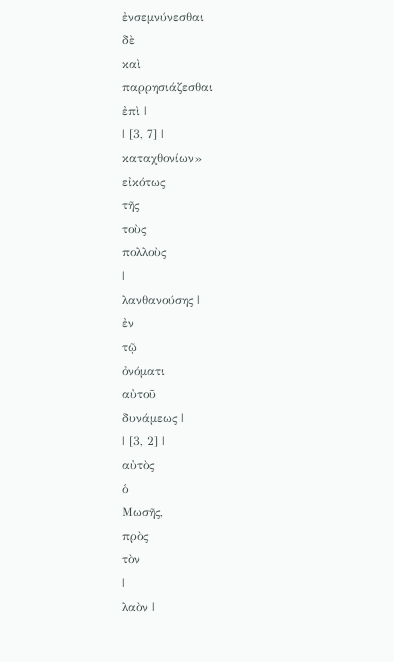ἐνσεμνύνεσθαι
δὲ
καὶ
παρρησιάζεσθαι
ἐπὶ |
| [3, 7] |
καταχθονίων»
εἰκότως
τῆς
τοὺς
πολλοὺς
|
λανθανούσης |
ἐν
τῷ
ὀνόματι
αὐτοῦ
δυνάμεως |
| [3, 2] |
αὐτὸς
ὁ
Μωσῆς,
πρὸς
τὸν
|
λαὸν |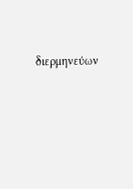διερμηνεύων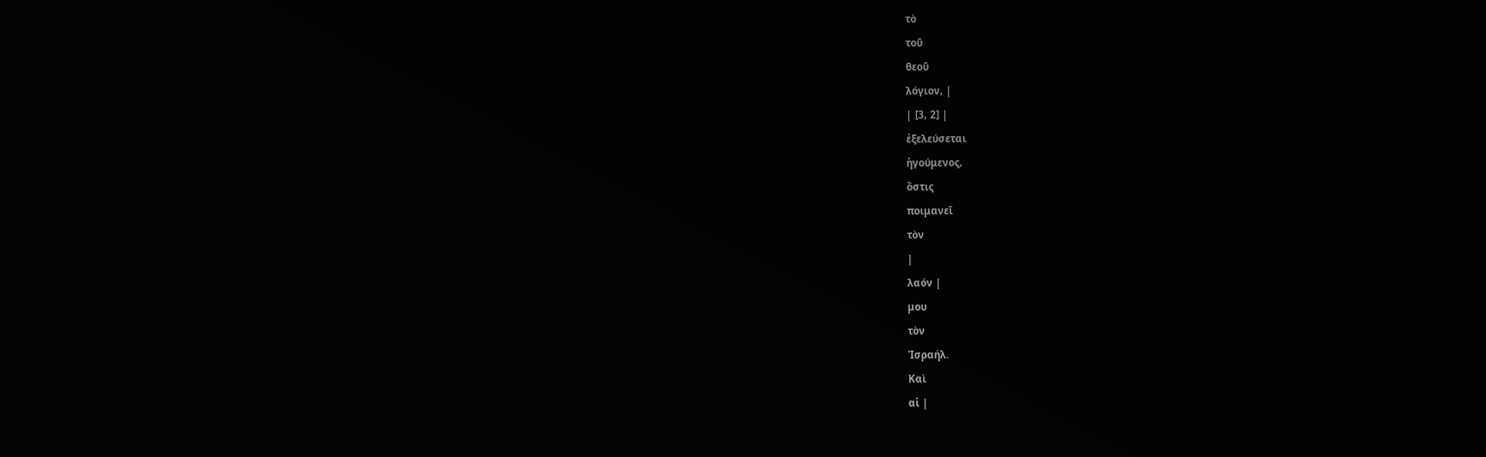τὸ
τοῦ
θεοῦ
λόγιον, |
| [3, 2] |
ἐξελεύσεται
ἡγούμενος,
ὅστις
ποιμανεῖ
τὸν
|
λαόν |
μου
τὸν
Ἰσραήλ.
Καὶ
αἱ |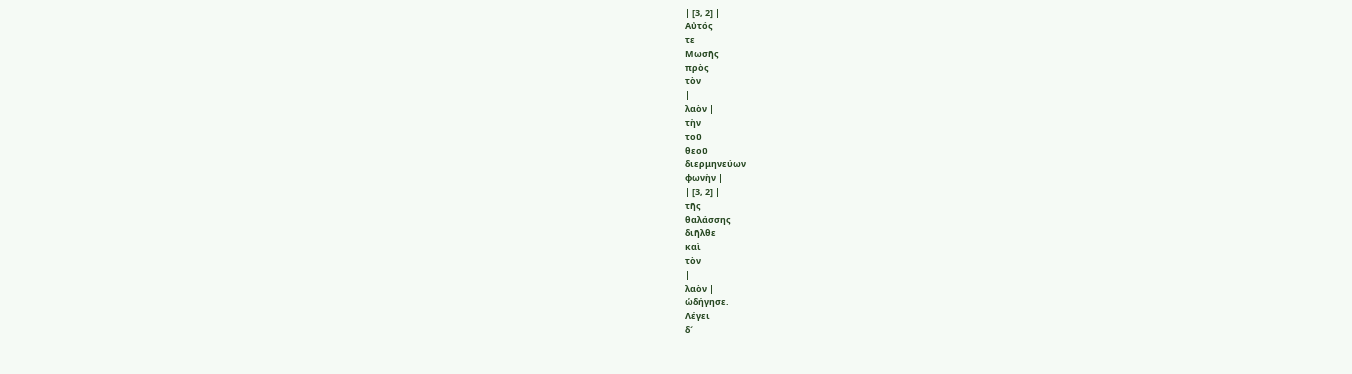| [3, 2] |
Αὐτός
τε
Μωσῆς
πρὸς
τὸν
|
λαὸν |
τὴν
τοῦ
θεοῦ
διερμηνεύων
φωνὴν |
| [3, 2] |
τῆς
θαλάσσης
διῆλθε
καὶ
τὸν
|
λαὸν |
ὡδήγησε.
Λέγει
δ´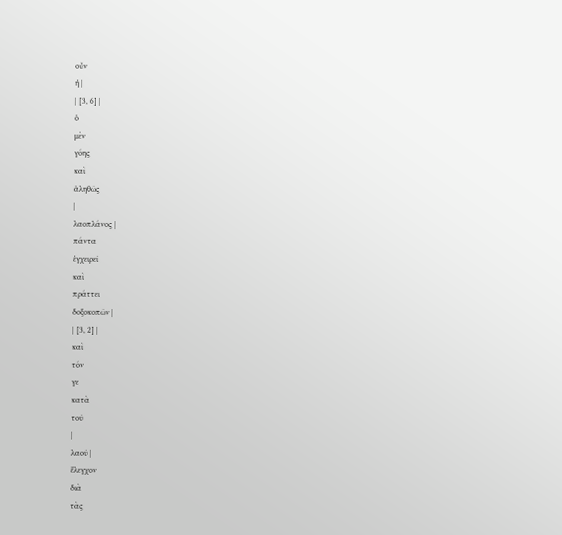οὖν
ἡ |
| [3, 6] |
ὁ
μὲν
γόης
καὶ
ἀληθῶς
|
λαοπλάνος |
πάντα
ἐγχειρεῖ
καὶ
πράττει
δοξοκοπῶν |
| [3, 2] |
καὶ
τόν
γε
κατὰ
τοῦ
|
λαοῦ |
ἔλεγχον
διὰ
τὰς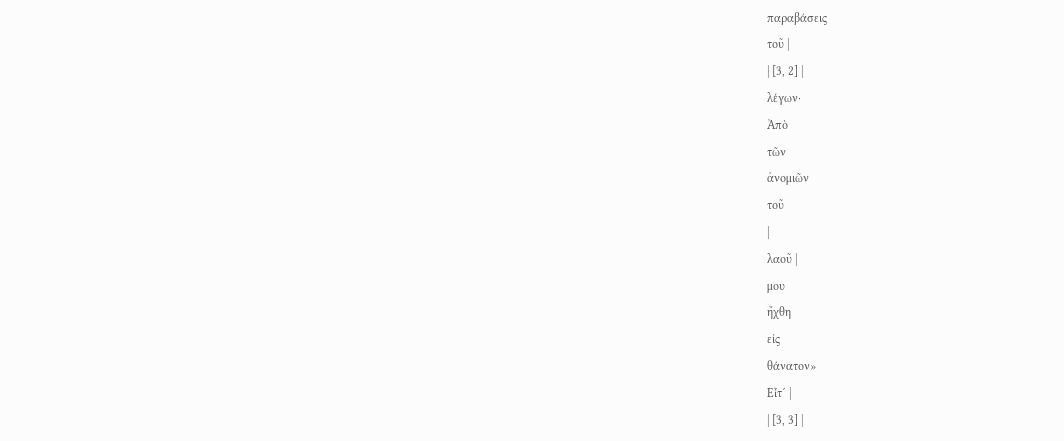παραβάσεις
τοῦ |
| [3, 2] |
λέγων·
Ἀπὸ
τῶν
ἀνομιῶν
τοῦ
|
λαοῦ |
μου
ἤχθη
εἰς
θάνατον»
Εἶτ´ |
| [3, 3] |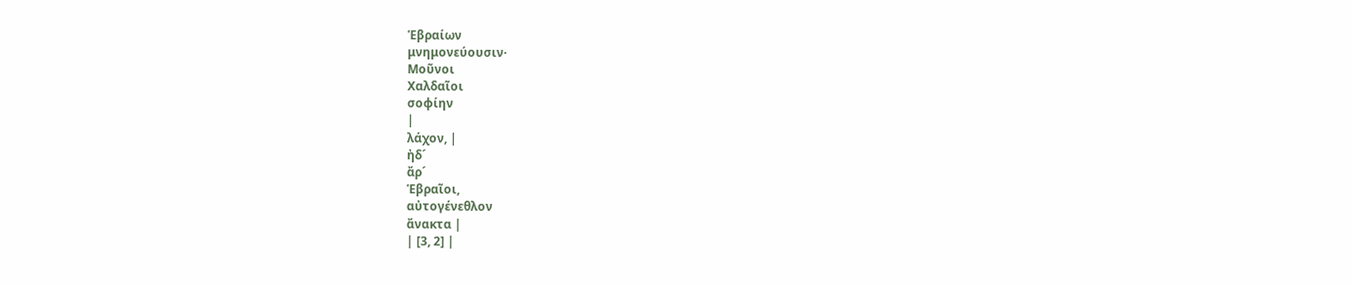Ἑβραίων
μνημονεύουσιν·
Μοῦνοι
Χαλδαῖοι
σοφίην
|
λάχον, |
ἠδ´
ἄρ´
Ἑβραῖοι,
αὐτογένεθλον
ἄνακτα |
| [3, 2] |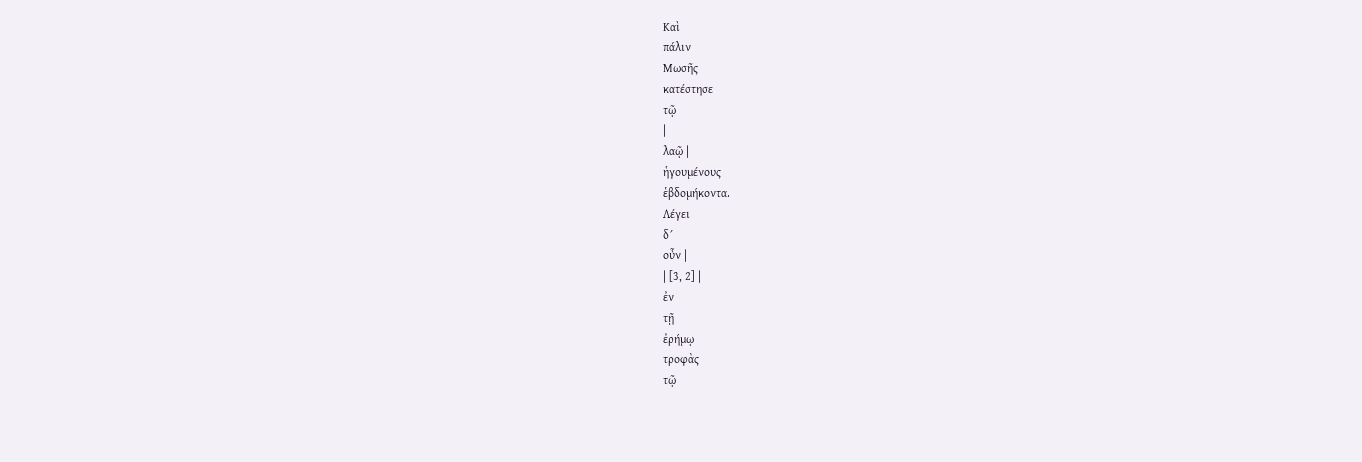Καὶ
πάλιν
Μωσῆς
κατέστησε
τῷ
|
λαῷ |
ἡγουμένους
ἑβδομήκοντα.
Λέγει
δ´
οὖν |
| [3, 2] |
ἐν
τῇ
ἐρήμῳ
τροφὰς
τῷ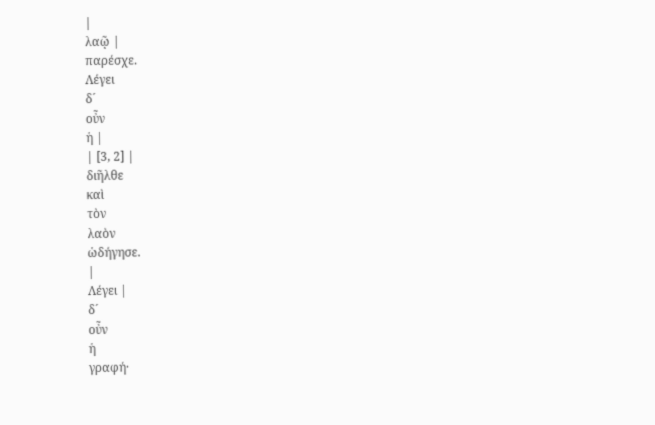|
λαῷ |
παρέσχε.
Λέγει
δ´
οὖν
ἡ |
| [3, 2] |
διῆλθε
καὶ
τὸν
λαὸν
ὡδήγησε.
|
Λέγει |
δ´
οὖν
ἡ
γραφή·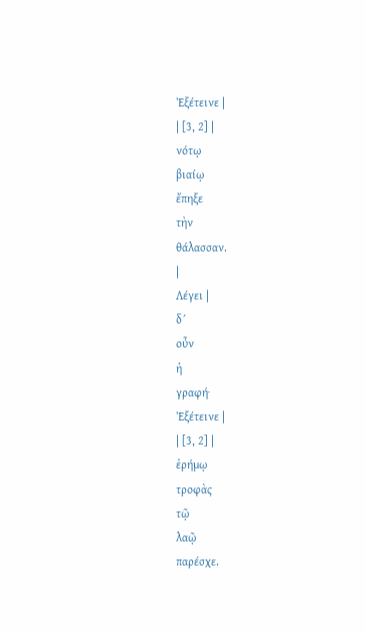Ἐξέτεινε |
| [3, 2] |
νότῳ
βιαίῳ
ἔπηξε
τὴν
θάλασσαν.
|
Λέγει |
δ´
οὖν
ἡ
γραφή·
Ἐξέτεινε |
| [3, 2] |
ἐρήμῳ
τροφὰς
τῷ
λαῷ
παρέσχε.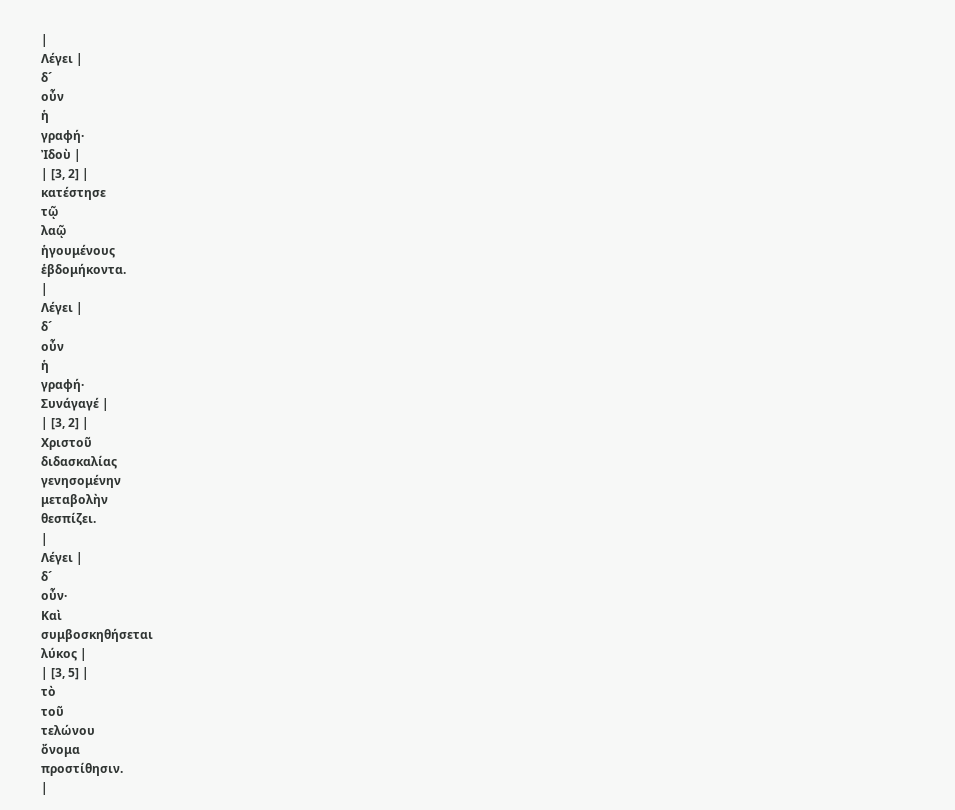|
Λέγει |
δ´
οὖν
ἡ
γραφή·
Ἰδοὺ |
| [3, 2] |
κατέστησε
τῷ
λαῷ
ἡγουμένους
ἑβδομήκοντα.
|
Λέγει |
δ´
οὖν
ἡ
γραφή·
Συνάγαγέ |
| [3, 2] |
Χριστοῦ
διδασκαλίας
γενησομένην
μεταβολὴν
θεσπίζει.
|
Λέγει |
δ´
οὖν·
Καὶ
συμβοσκηθήσεται
λύκος |
| [3, 5] |
τὸ
τοῦ
τελώνου
ὄνομα
προστίθησιν.
|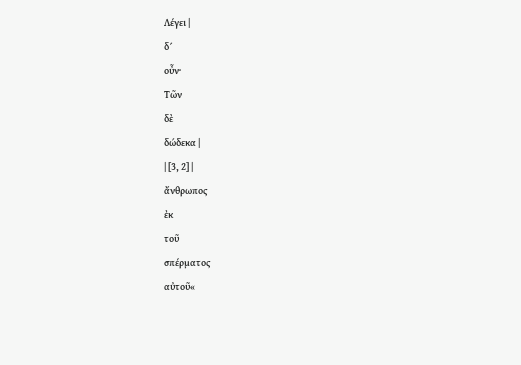Λέγει |
δ´
οὖν·
Τῶν
δὲ
δώδεκα |
| [3, 2] |
ἄνθρωπος
ἐκ
τοῦ
σπέρματος
αὐτοῦ«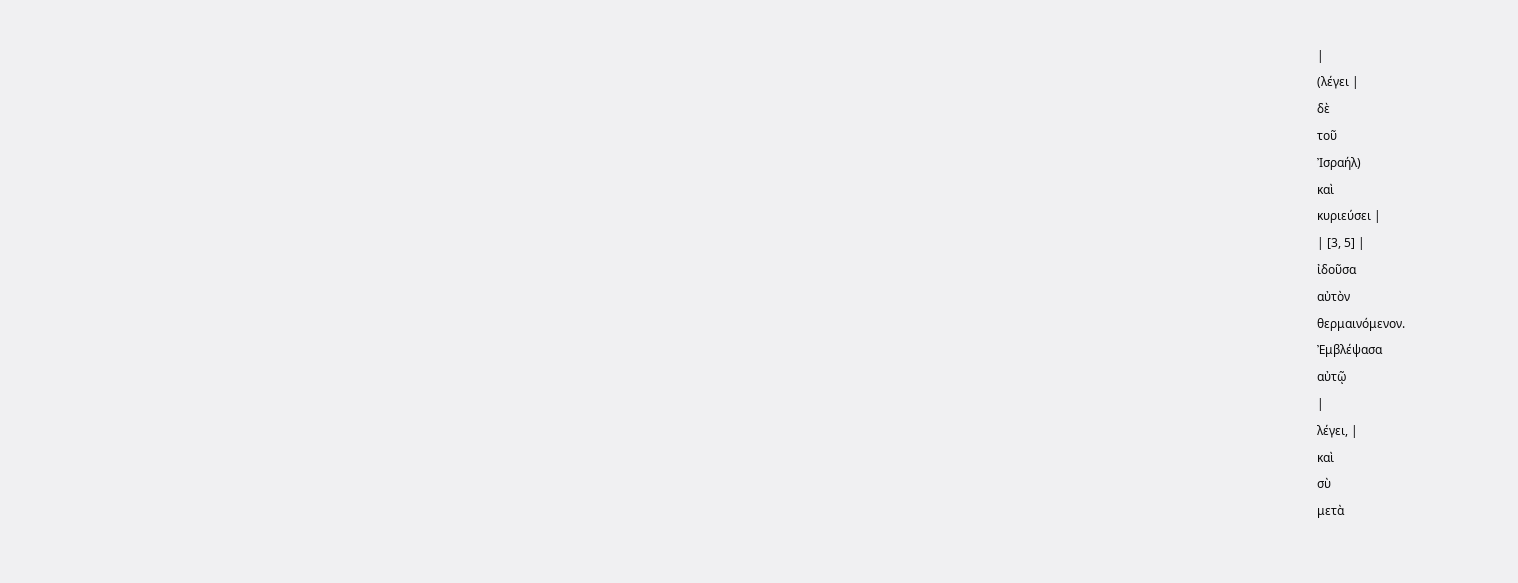|
(λέγει |
δὲ
τοῦ
Ἰσραήλ)
καὶ
κυριεύσει |
| [3, 5] |
ἰδοῦσα
αὐτὸν
θερμαινόμενον.
Ἐμβλέψασα
αὐτῷ
|
λέγει, |
καὶ
σὺ
μετὰ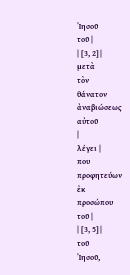Ἰησοῦ
τοῦ |
| [3, 2] |
μετὰ
τὸν
θάνατον
ἀναβιώσεως
αὐτοῦ
|
λέγει |
που
προφητεύων
ἐκ
προσώπου
τοῦ |
| [3, 5] |
τοῦ
Ἰησοῦ,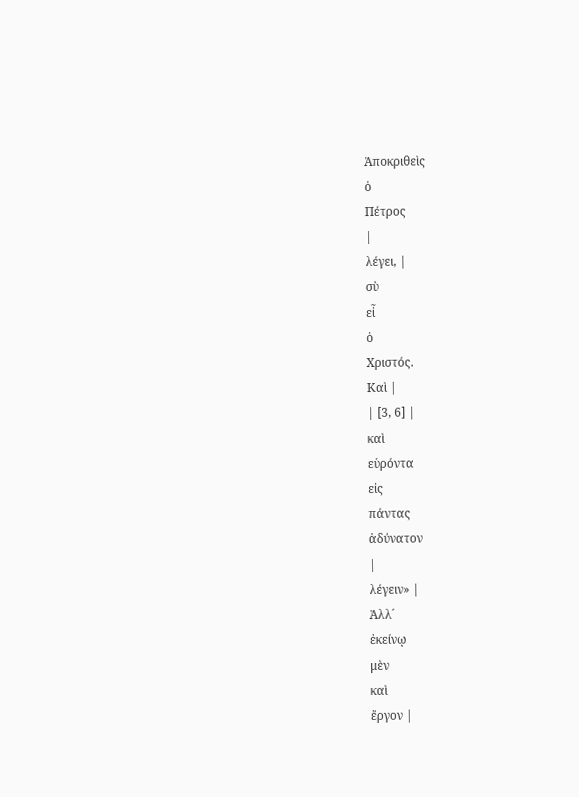Ἀποκριθεὶς
ὁ
Πέτρος
|
λέγει, |
σὺ
εἶ
ὁ
Χριστός.
Καὶ |
| [3, 6] |
καὶ
εὑρόντα
εἰς
πάντας
ἀδύνατον
|
λέγειν» |
Ἀλλ´
ἐκείνῳ
μὲν
καὶ
ἔργον |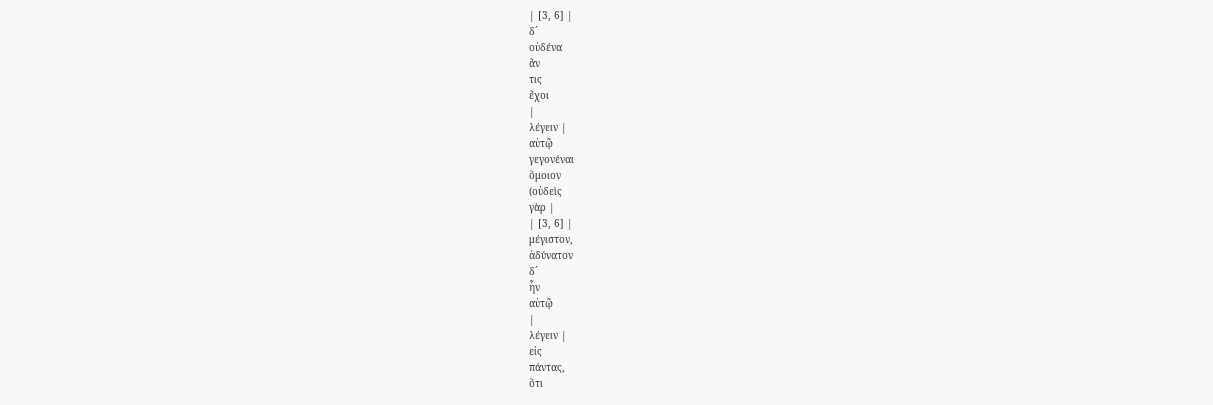| [3, 6] |
δ´
οὐδένα
ἄν
τις
ἔχοι
|
λέγειν |
αὐτῷ
γεγονέναι
ὅμοιον
(οὐδεὶς
γὰρ |
| [3, 6] |
μέγιστον,
ἀδύνατον
δ´
ἦν
αὐτῷ
|
λέγειν |
εἰς
πάντας,
ὅτι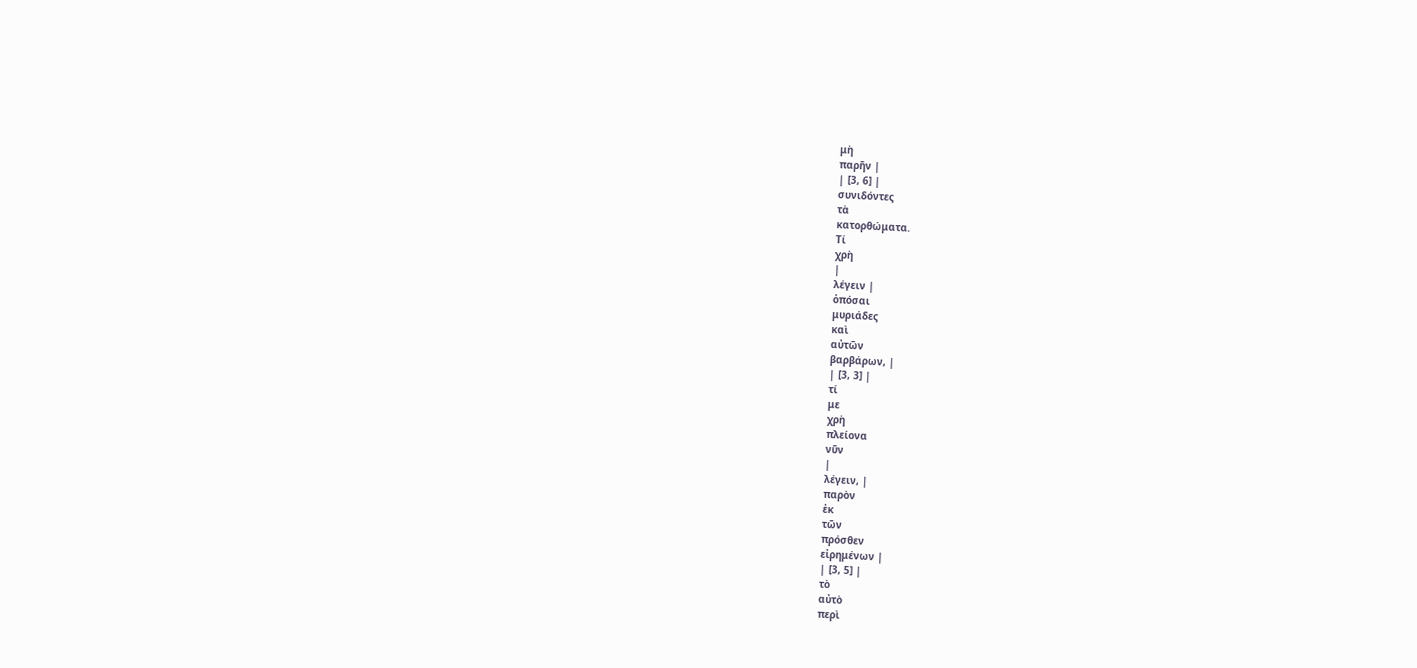μὴ
παρῆν |
| [3, 6] |
συνιδόντες
τὰ
κατορθώματα.
Τί
χρὴ
|
λέγειν |
ὁπόσαι
μυριάδες
καὶ
αὐτῶν
βαρβάρων, |
| [3, 3] |
τί
με
χρὴ
πλείονα
νῦν
|
λέγειν, |
παρὸν
ἐκ
τῶν
πρόσθεν
εἰρημένων |
| [3, 5] |
τὸ
αὐτὸ
περὶ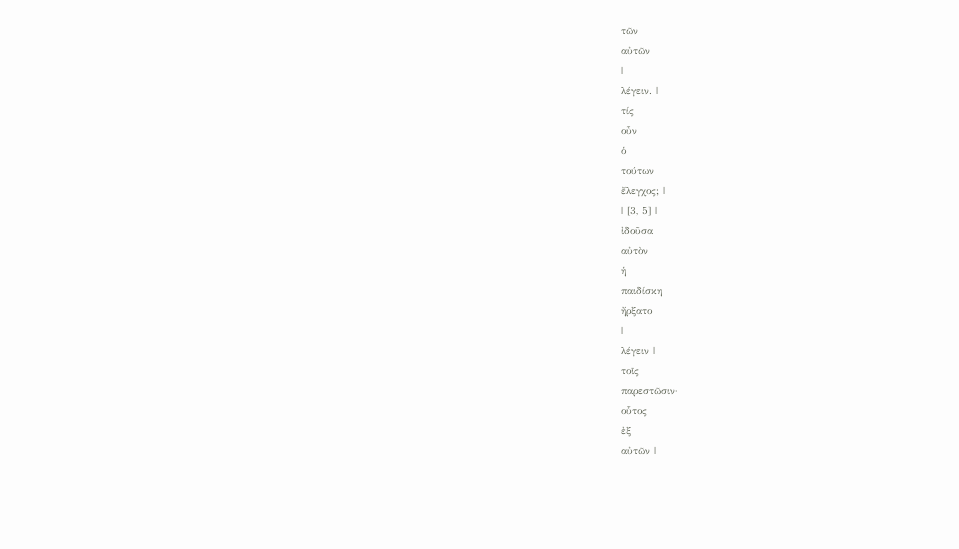τῶν
αὐτῶν
|
λέγειν. |
τίς
οὖν
ὁ
τούτων
ἔλεγχος; |
| [3, 5] |
ἰδοῦσα
αὐτὸν
ἡ
παιδίσκη
ἤρξατο
|
λέγειν |
τοῖς
παρεστῶσιν·
οὗτος
ἐξ
αὐτῶν |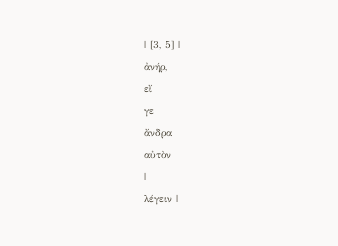| [3, 5] |
ἀνήρ,
εἴ
γε
ἄνδρα
αὐτὸν
|
λέγειν |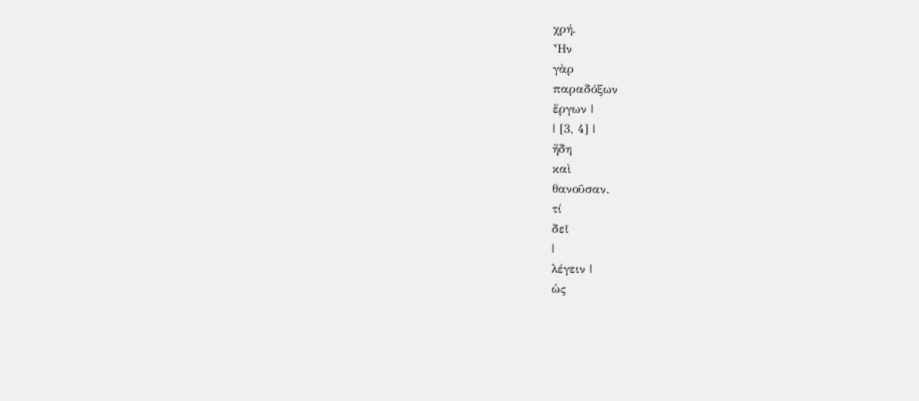χρή.
Ἦν
γὰρ
παραδόξων
ἔργων |
| [3, 4] |
ἤδη
καὶ
θανοῦσαν.
τί
δεῖ
|
λέγειν |
ὡς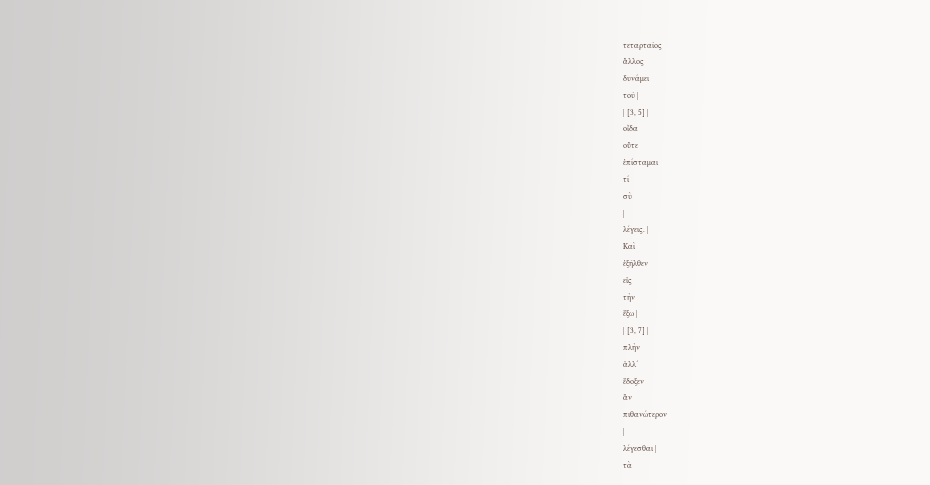τεταρταῖος
ἄλλος
δυνάμει
τοῦ |
| [3, 5] |
οἶδα
οὔτε
ἐπίσταμαι
τί
σὺ
|
λέγεις. |
Καὶ
ἐξῆλθεν
εἰς
τὴν
ἔξω |
| [3, 7] |
πλὴν
ἀλλ´
ἔδοξεν
ἂν
πιθανώτερον
|
λέγεσθαι |
τὰ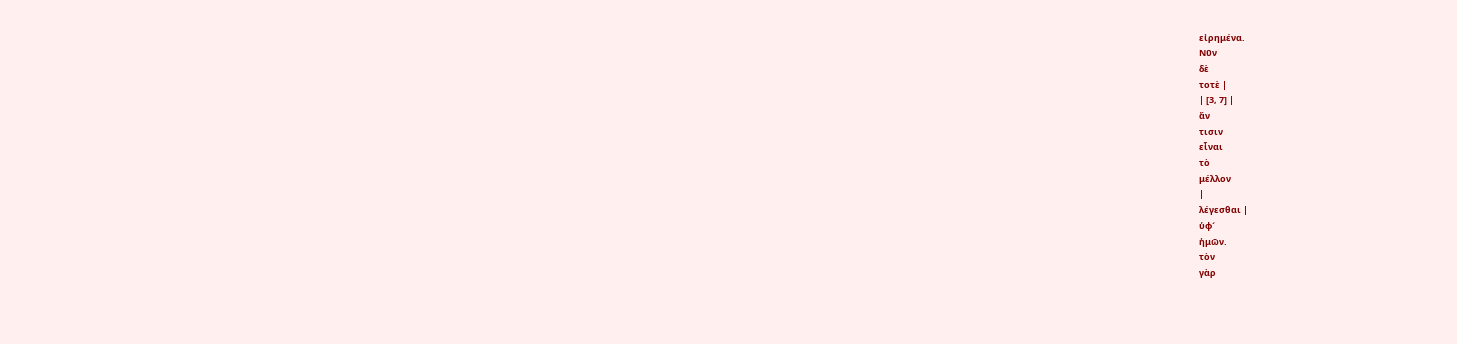εἰρημένα.
Νῦν
δὲ
τοτὲ |
| [3, 7] |
ἄν
τισιν
εἶναι
τὸ
μέλλον
|
λέγεσθαι |
ὑφ´
ἡμῶν.
τὸν
γὰρ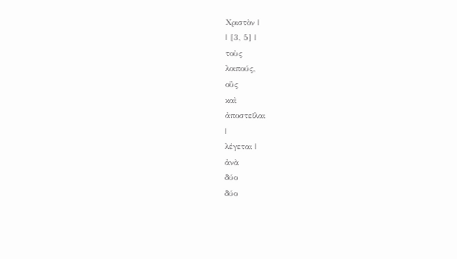Χριστὸν |
| [3, 5] |
τοὺς
λοιπούς,
οὓς
καὶ
ἀποστεῖλαι
|
λέγεται |
ἀνὰ
δύο
δύο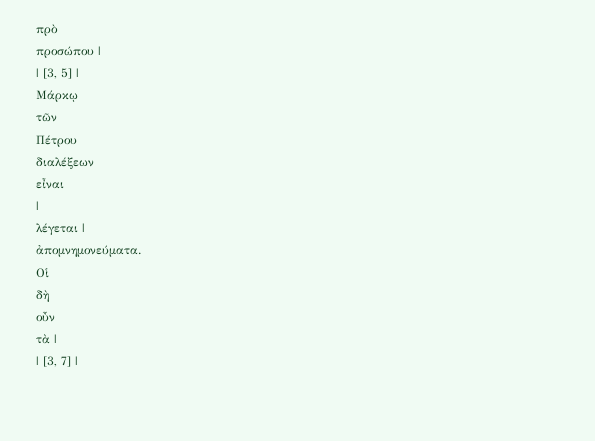πρὸ
προσώπου |
| [3, 5] |
Μάρκῳ
τῶν
Πέτρου
διαλέξεων
εἶναι
|
λέγεται |
ἀπομνημονεύματα.
Οἱ
δὴ
οὖν
τὰ |
| [3, 7] |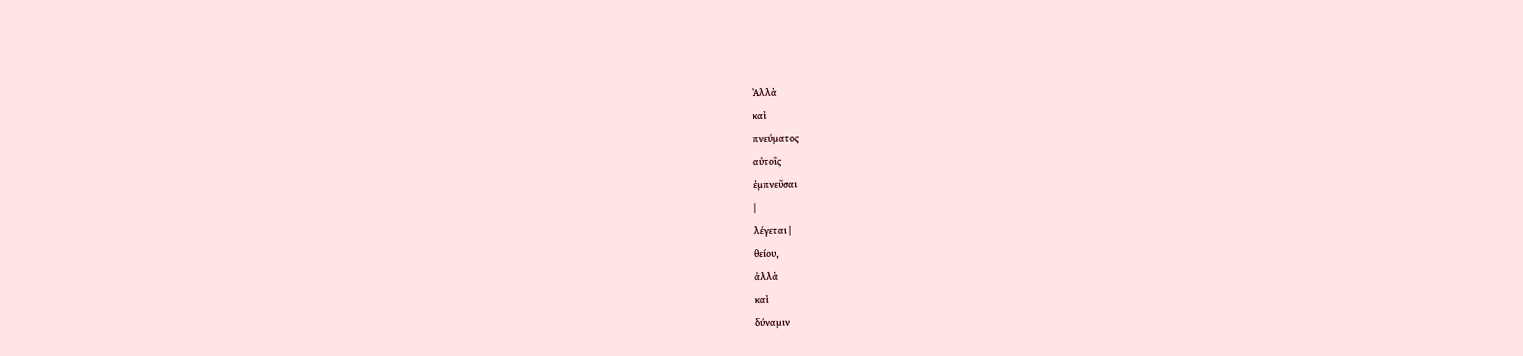Ἀλλὰ
καὶ
πνεύματος
αὐτοῖς
ἐμπνεῦσαι
|
λέγεται |
θείου,
ἀλλὰ
καὶ
δύναμιν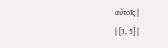αὐτοῖς |
| [3, 5] |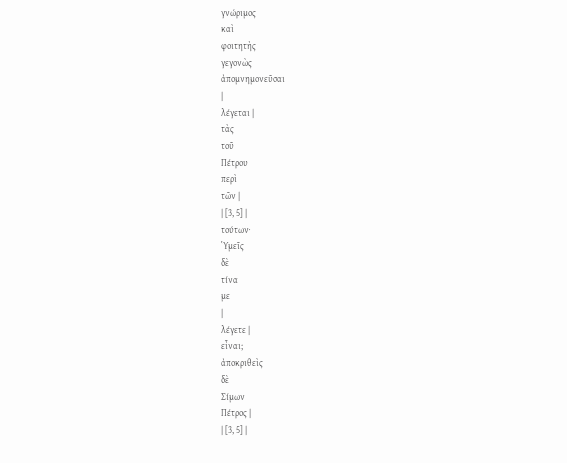γνώριμος
καὶ
φοιτητὴς
γεγονὼς
ἀπομνημονεῦσαι
|
λέγεται |
τὰς
τοῦ
Πέτρου
περὶ
τῶν |
| [3, 5] |
τούτων·
Ὑμεῖς
δὲ
τίνα
με
|
λέγετε |
εἶναι;
ἀποκριθεὶς
δὲ
Σίμων
Πέτρος |
| [3, 5] |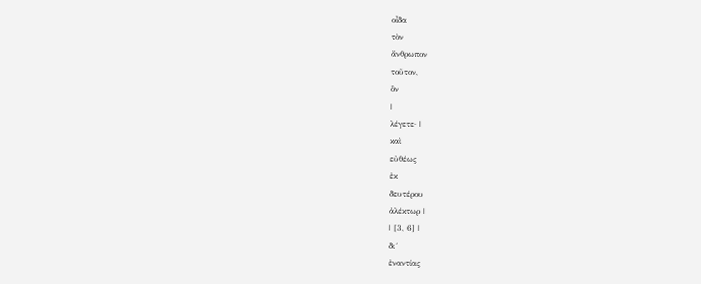οἶδα
τὸν
ἄνθρωπον
τοῦτον,
ὃν
|
λέγετε· |
καὶ
εὐθέως
ἐκ
δευτέρου
ἀλέκτωρ |
| [3, 6] |
δι´
ἐναντίας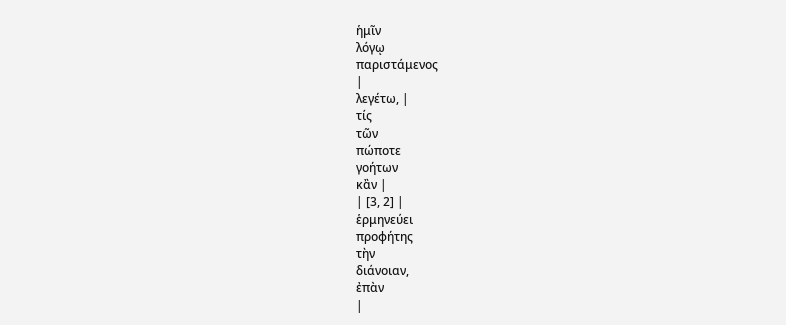ἡμῖν
λόγῳ
παριστάμενος
|
λεγέτω, |
τίς
τῶν
πώποτε
γοήτων
κἂν |
| [3, 2] |
ἑρμηνεύει
προφήτης
τὴν
διάνοιαν,
ἐπὰν
|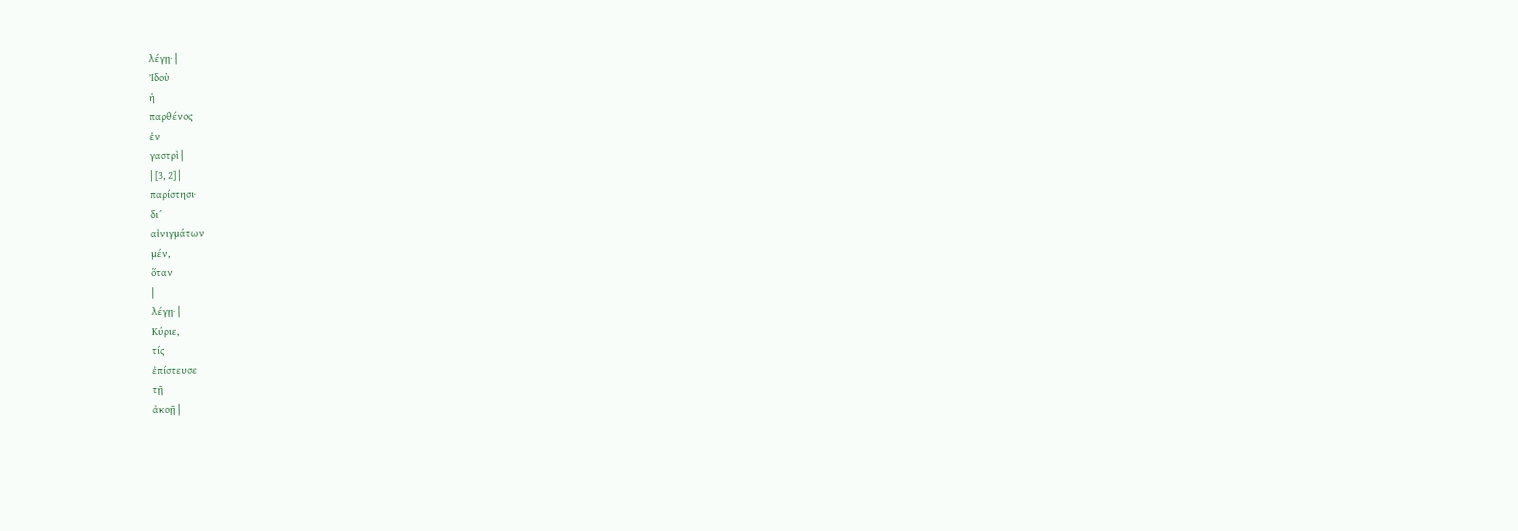λέγῃ· |
Ἰδοὺ
ἡ
παρθένος
ἐν
γαστρὶ |
| [3, 2] |
παρίστησι·
δι´
αἰνιγμάτων
μέν,
ὅταν
|
λέγῃ· |
Κύριε,
τίς
ἐπίστευσε
τῇ
ἀκοῇ |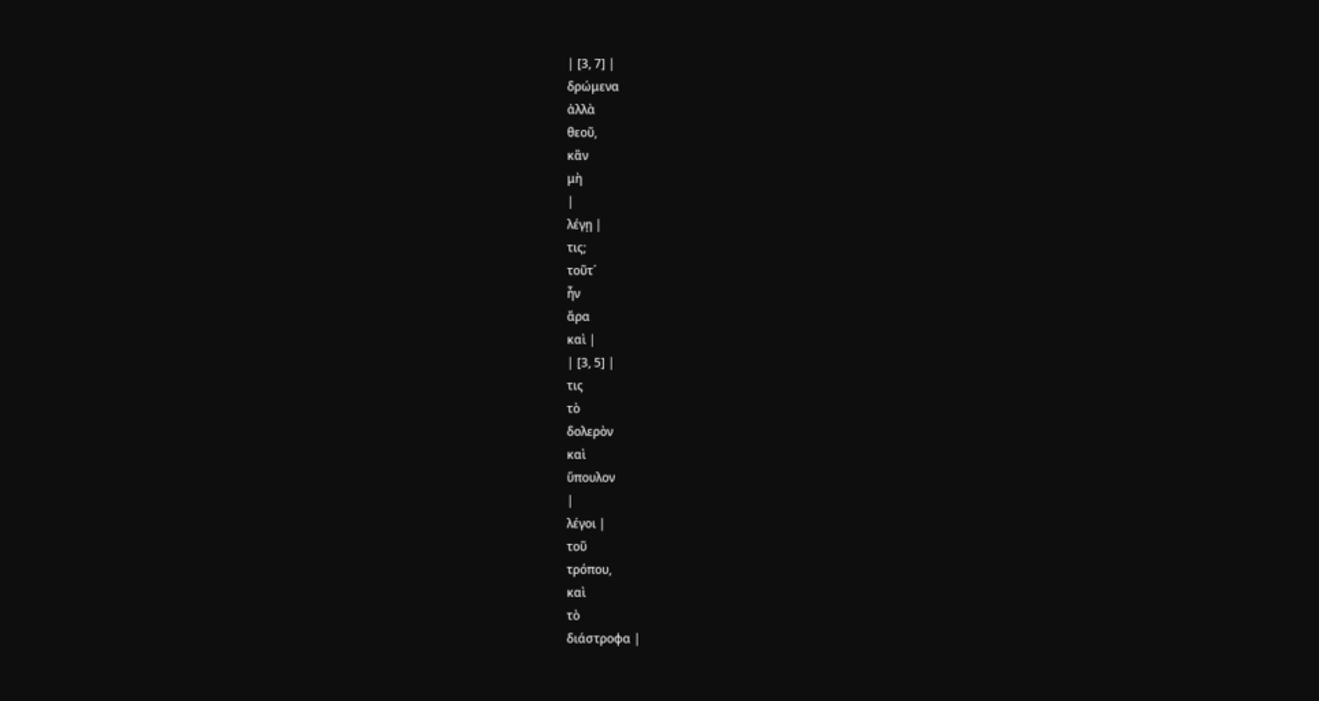| [3, 7] |
δρώμενα
ἀλλὰ
θεοῦ,
κἂν
μὴ
|
λέγῃ |
τις;
τοῦτ´
ἦν
ἄρα
καὶ |
| [3, 5] |
τις
τὸ
δολερὸν
καὶ
ὕπουλον
|
λέγοι |
τοῦ
τρόπου,
καὶ
τὸ
διάστροφα |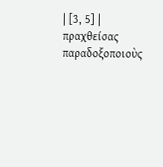| [3, 5] |
πραχθείσας
παραδοξοποιοὺς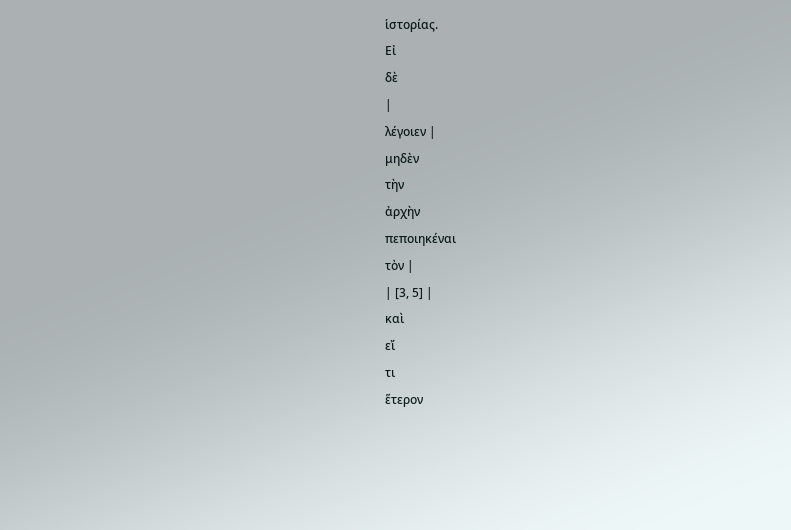ἱστορίας.
Εἰ
δὲ
|
λέγοιεν |
μηδὲν
τὴν
ἀρχὴν
πεποιηκέναι
τὸν |
| [3, 5] |
καὶ
εἴ
τι
ἕτερον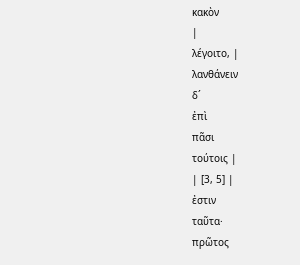κακὸν
|
λέγοιτο, |
λανθάνειν
δ´
ἐπὶ
πᾶσι
τούτοις |
| [3, 5] |
ἐστιν
ταῦτα·
πρῶτος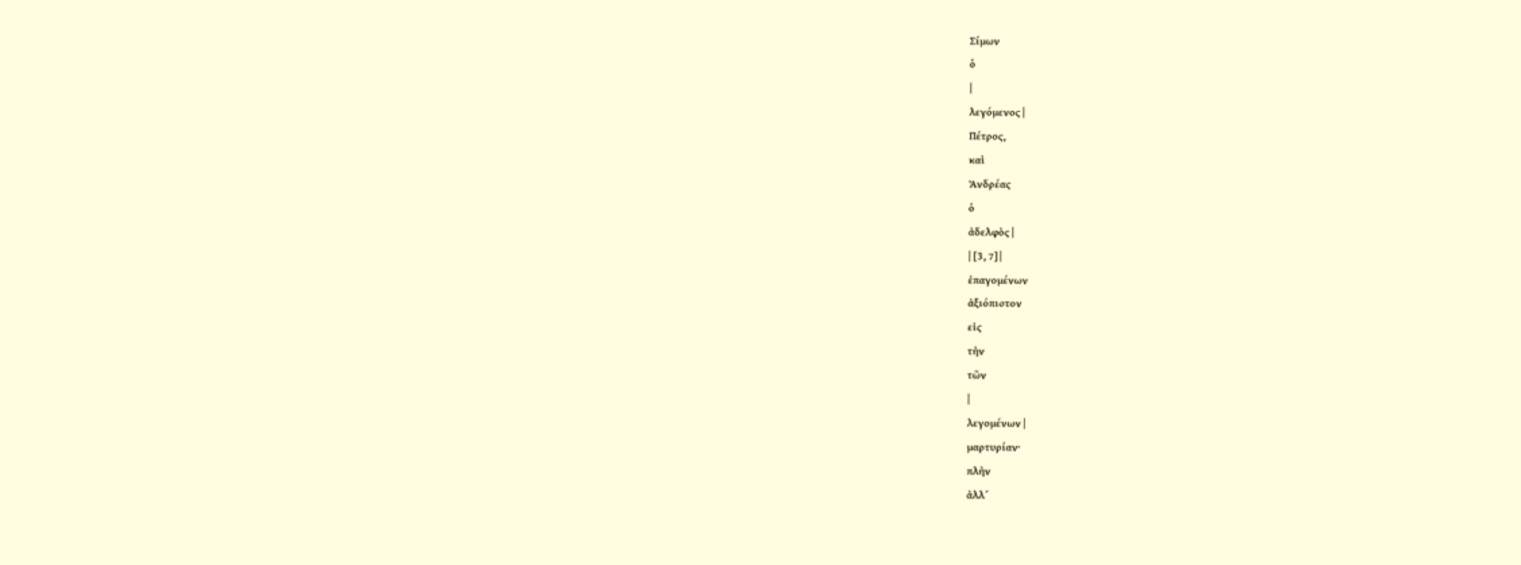Σίμων
ὁ
|
λεγόμενος |
Πέτρος,
καὶ
Ἀνδρέας
ὁ
ἀδελφὸς |
| [3, 7] |
ἐπαγομένων
ἀξιόπιστον
εἰς
τὴν
τῶν
|
λεγομένων |
μαρτυρίαν·
πλὴν
ἀλλ´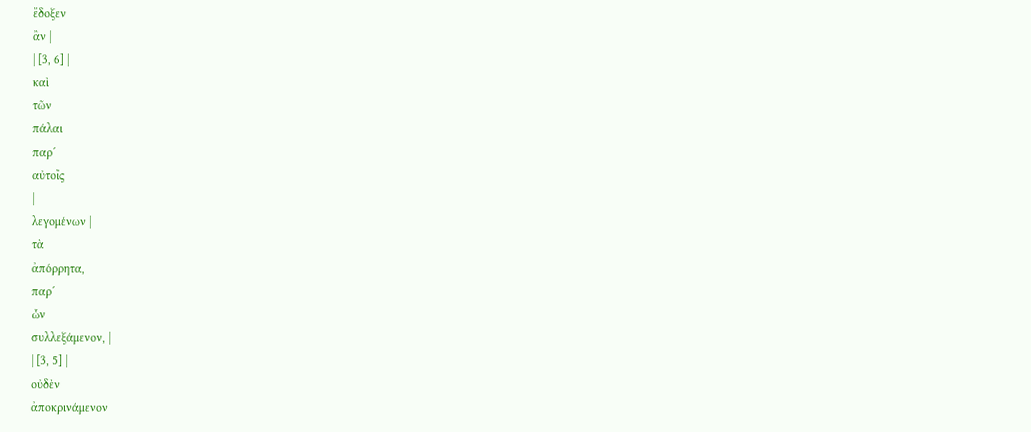ἔδοξεν
ἂν |
| [3, 6] |
καὶ
τῶν
πάλαι
παρ´
αὐτοῖς
|
λεγομένων |
τὰ
ἀπόρρητα,
παρ´
ὧν
συλλεξάμενον, |
| [3, 5] |
οὐδὲν
ἀποκρινάμενον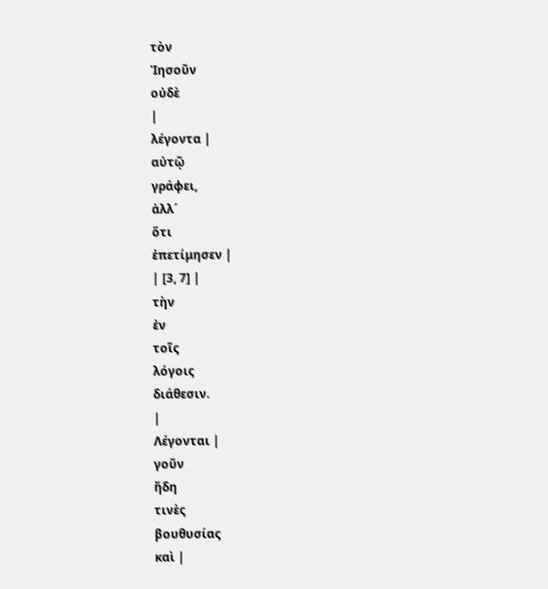τὸν
Ἰησοῦν
οὐδὲ
|
λέγοντα |
αὐτῷ
γράφει,
ἀλλ´
ὅτι
ἐπετίμησεν |
| [3, 7] |
τὴν
ἐν
τοῖς
λόγοις
διάθεσιν.
|
Λέγονται |
γοῦν
ἤδη
τινὲς
βουθυσίας
καὶ |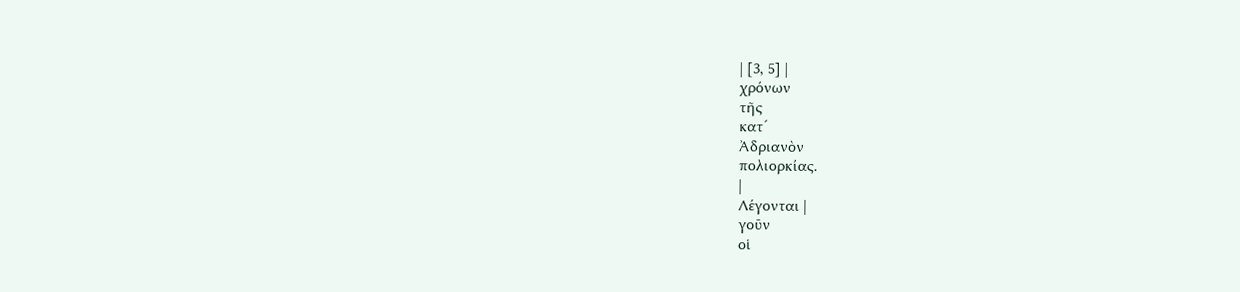| [3, 5] |
χρόνων
τῆς
κατ´
Ἀδριανὸν
πολιορκίας.
|
Λέγονται |
γοῦν
οἱ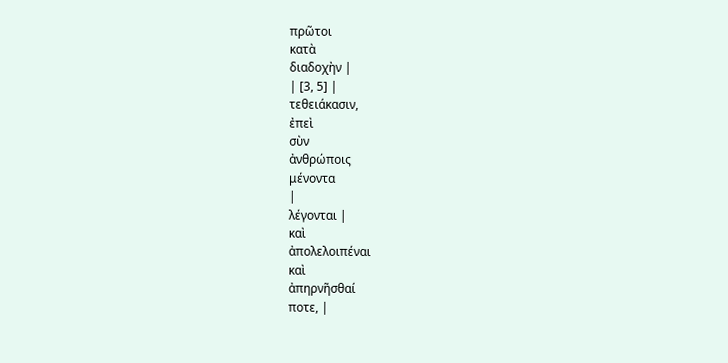πρῶτοι
κατὰ
διαδοχὴν |
| [3, 5] |
τεθειάκασιν,
ἐπεὶ
σὺν
ἀνθρώποις
μένοντα
|
λέγονται |
καὶ
ἀπολελοιπέναι
καὶ
ἀπηρνῆσθαί
ποτε, |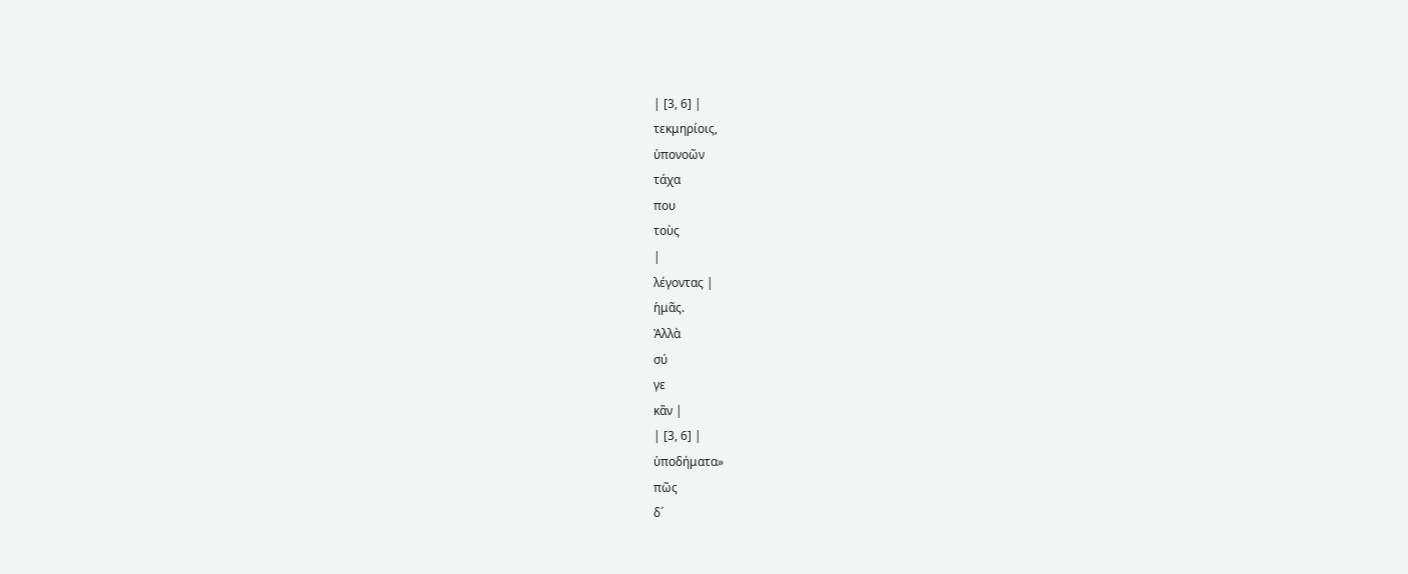| [3, 6] |
τεκμηρίοις,
ὑπονοῶν
τάχα
που
τοὺς
|
λέγοντας |
ἡμᾶς.
Ἀλλὰ
σύ
γε
κἂν |
| [3, 6] |
ὑποδήματα»
πῶς
δ´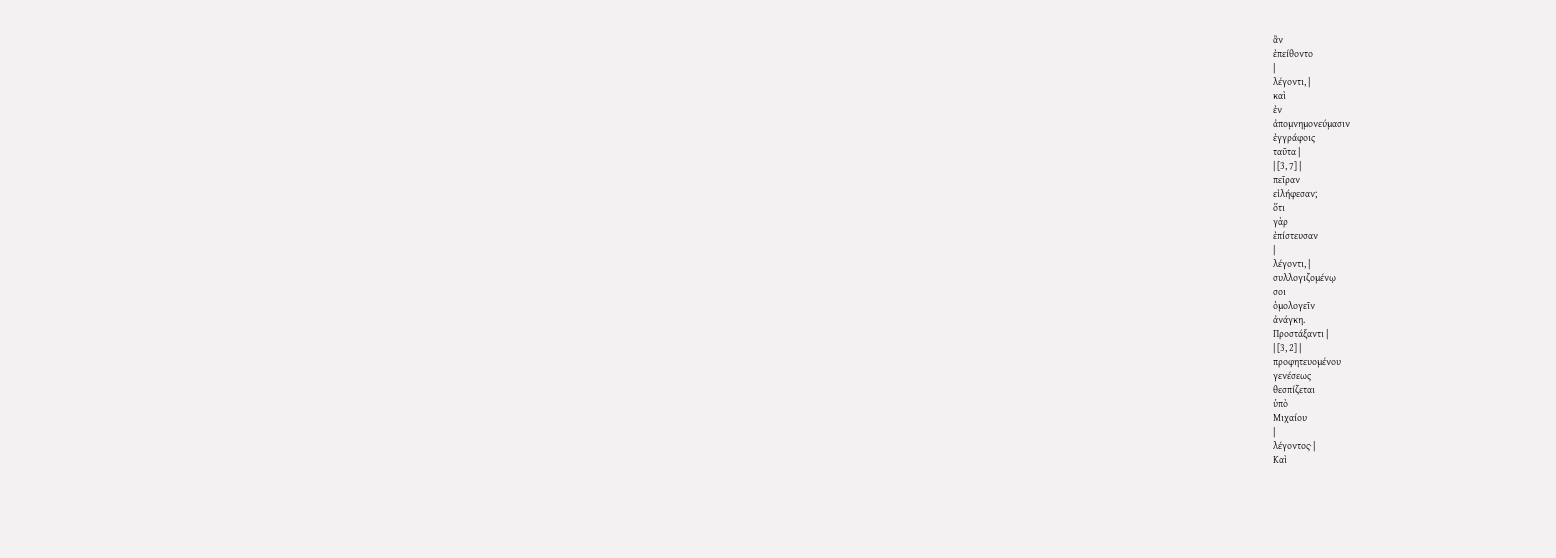ἂν
ἐπείθοντο
|
λέγοντι, |
καὶ
ἐν
ἀπομνημονεύμασιν
ἐγγράφοις
ταῦτα |
| [3, 7] |
πεῖραν
εἰλήφεσαν;
ὅτι
γὰρ
ἐπίστευσαν
|
λέγοντι, |
συλλογιζομένῳ
σοι
ὁμολογεῖν
ἀνάγκη.
Προστάξαντι |
| [3, 2] |
προφητευομένου
γενέσεως
θεσπίζεται
ὑπὸ
Μιχαίου
|
λέγοντος· |
Καὶ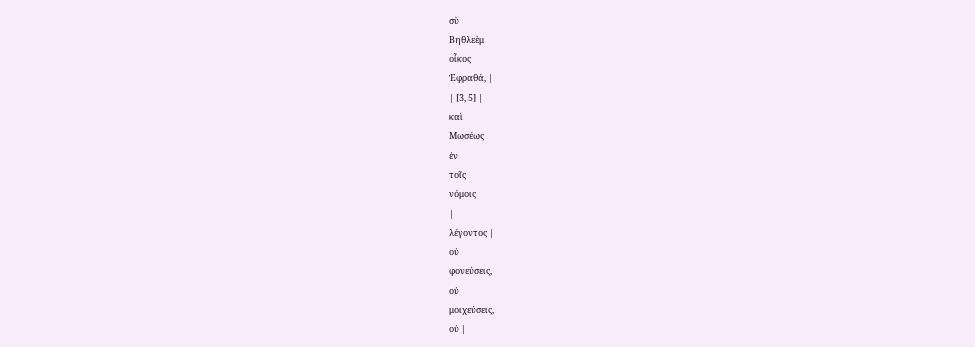σὺ
Βηθλεὲμ
οἶκος
Ἐφραθά, |
| [3, 5] |
καὶ
Μωσέως
ἐν
τοῖς
νόμοις
|
λέγοντος |
οὐ
φονεύσεις,
οὐ
μοιχεύσεις,
οὐ |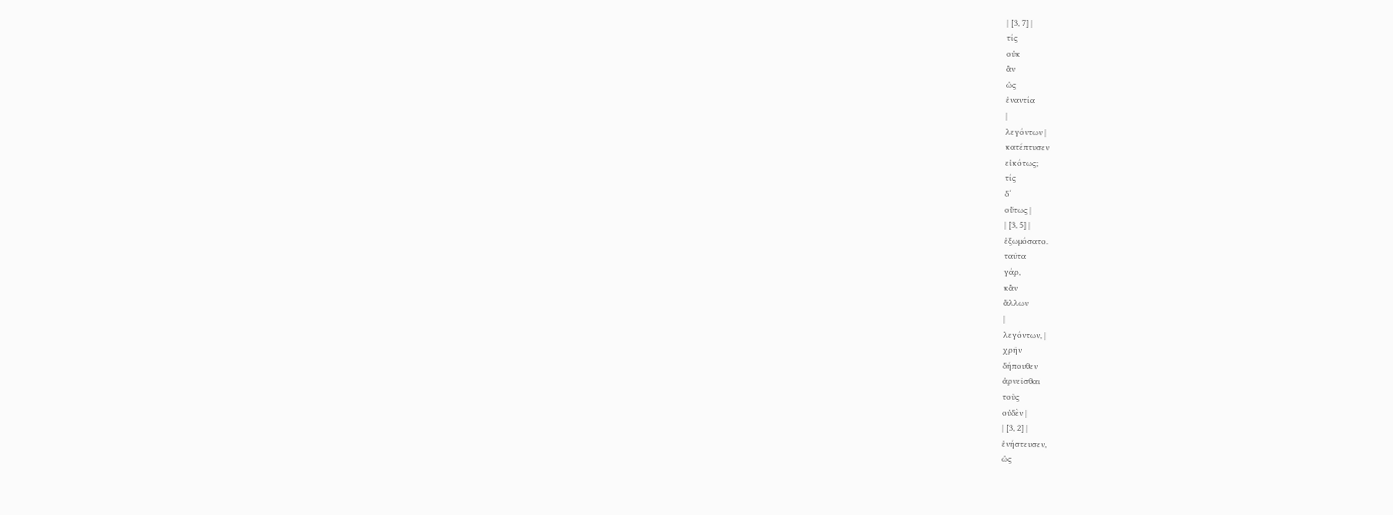| [3, 7] |
τίς
οὐκ
ἂν
ὡς
ἐναντία
|
λεγόντων |
κατέπτυσεν
εἰκότως;
τίς
δ´
οὕτως |
| [3, 5] |
ἐξωμόσατο.
ταῦτα
γάρ,
κἂν
ἄλλων
|
λεγόντων, |
χρῆν
δήπουθεν
ἀρνεῖσθαι
τοὺς
οὐδὲν |
| [3, 2] |
ἐνήστευσεν,
ὡς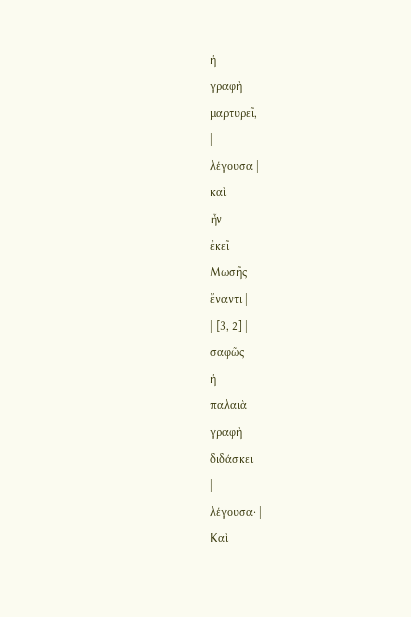ἡ
γραφὴ
μαρτυρεῖ,
|
λέγουσα |
καὶ
ἦν
ἐκεῖ
Μωσῆς
ἔναντι |
| [3, 2] |
σαφῶς
ἡ
παλαιὰ
γραφὴ
διδάσκει
|
λέγουσα· |
Καὶ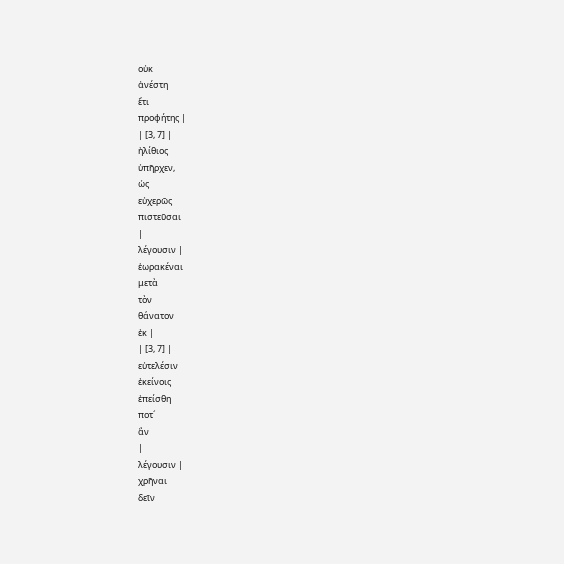οὐκ
ἀνέστη
ἔτι
προφήτης |
| [3, 7] |
ἠλίθιος
ὑπῆρχεν,
ὡς
εὐχερῶς
πιστεῦσαι
|
λέγουσιν |
ἑωρακέναι
μετὰ
τὸν
θάνατον
ἐκ |
| [3, 7] |
εὐτελέσιν
ἐκείνοις
ἐπείσθη
ποτ´
ἂν
|
λέγουσιν |
χρῆναι
δεῖν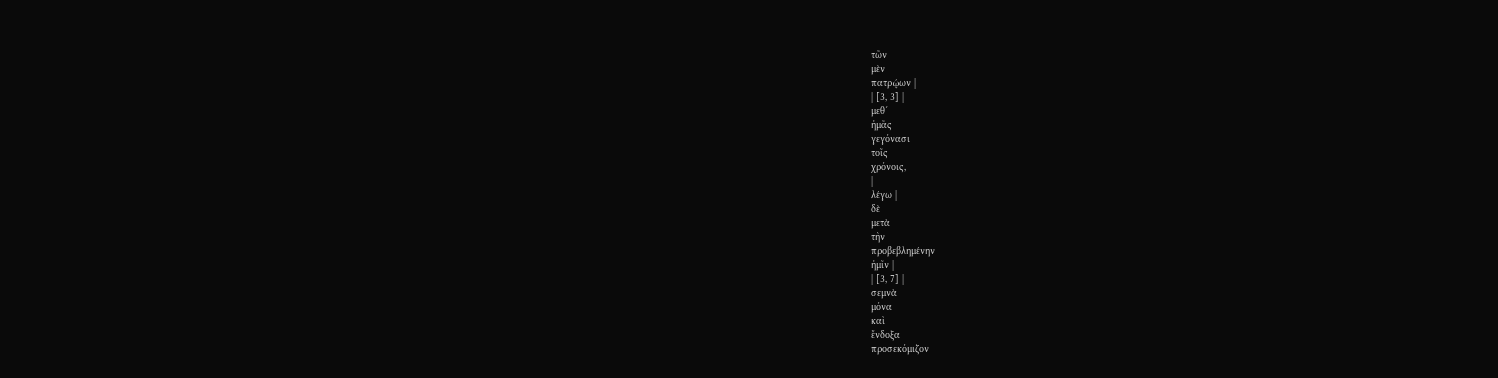τῶν
μὲν
πατρῴων |
| [3, 3] |
μεθ´
ἡμᾶς
γεγόνασι
τοῖς
χρόνοις,
|
λέγω |
δὲ
μετὰ
τὴν
προβεβλημένην
ἡμῖν |
| [3, 7] |
σεμνὰ
μόνα
καὶ
ἔνδοξα
προσεκόμιζον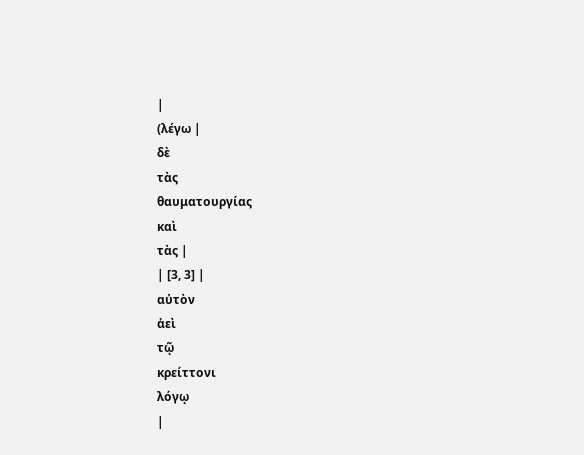|
(λέγω |
δὲ
τὰς
θαυματουργίας
καὶ
τὰς |
| [3, 3] |
αὐτὸν
ἀεὶ
τῷ
κρείττονι
λόγῳ
|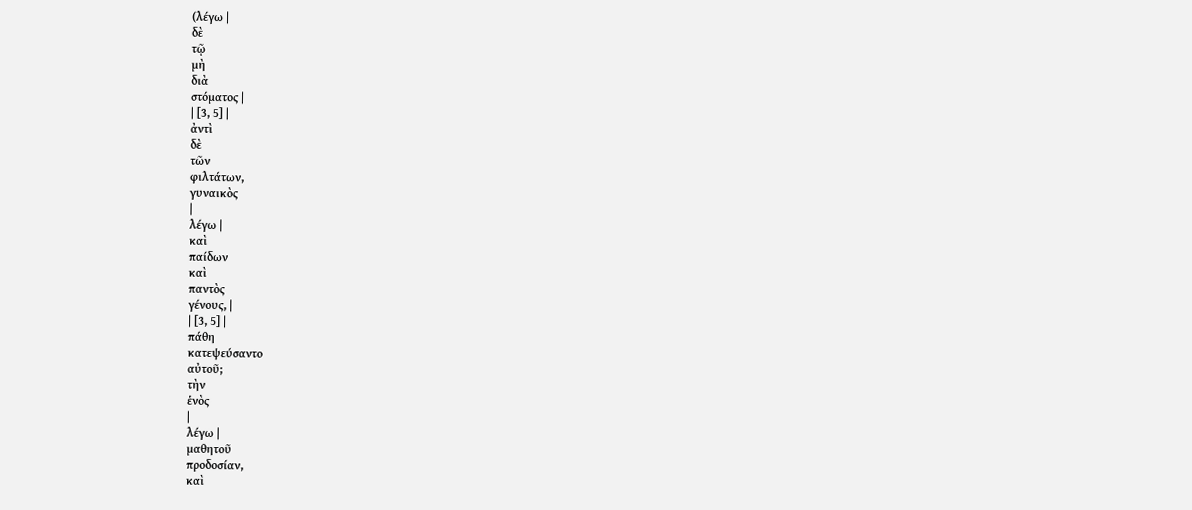(λέγω |
δὲ
τῷ
μὴ
διὰ
στόματος |
| [3, 5] |
ἀντὶ
δὲ
τῶν
φιλτάτων,
γυναικὸς
|
λέγω |
καὶ
παίδων
καὶ
παντὸς
γένους, |
| [3, 5] |
πάθη
κατεψεύσαντο
αὐτοῦ;
τὴν
ἑνὸς
|
λέγω |
μαθητοῦ
προδοσίαν,
καὶ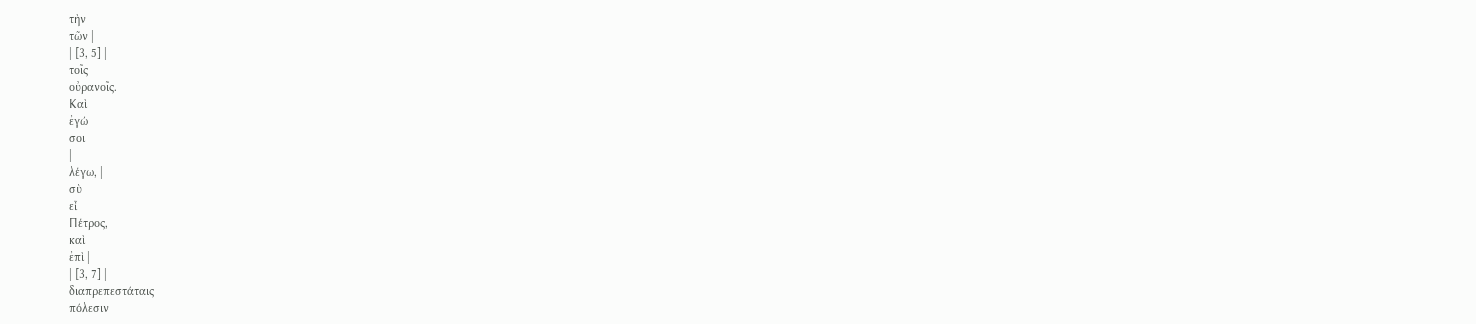τὴν
τῶν |
| [3, 5] |
τοῖς
οὐρανοῖς.
Καὶ
ἐγώ
σοι
|
λέγω, |
σὺ
εἶ
Πέτρος,
καὶ
ἐπὶ |
| [3, 7] |
διαπρεπεστάταις
πόλεσιν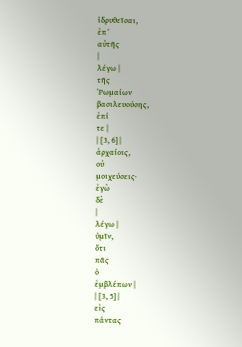ἱδρυθεῖσαι,
ἐπ´
αὐτῆς
|
λέγω |
τῆς
Ῥωμαίων
βασιλευούσης,
ἐπί
τε |
| [3, 6] |
ἀρχαίοις,
οὐ
μοιχεύσεις·
ἐγὼ
δὲ
|
λέγω |
ὑμῖν,
ὅτι
πᾶς
ὁ
ἐμβλέπων |
| [3, 5] |
εἰς
πάντας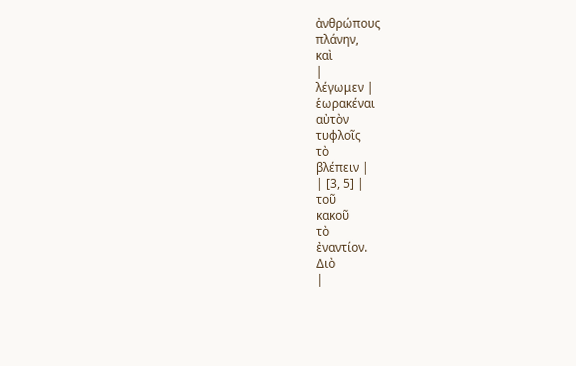ἀνθρώπους
πλάνην,
καὶ
|
λέγωμεν |
ἑωρακέναι
αὐτὸν
τυφλοῖς
τὸ
βλέπειν |
| [3, 5] |
τοῦ
κακοῦ
τὸ
ἐναντίον.
Διὸ
|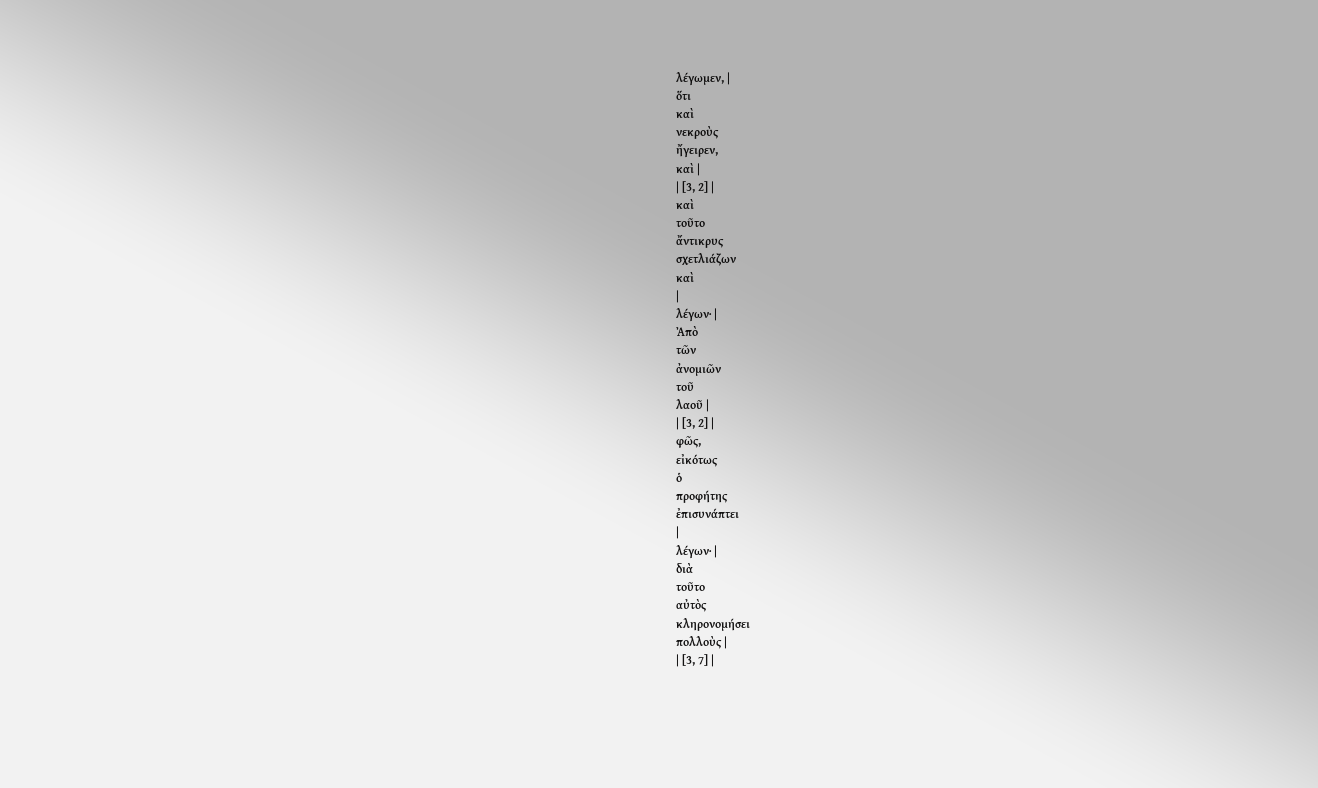λέγωμεν, |
ὅτι
καὶ
νεκροὺς
ἤγειρεν,
καὶ |
| [3, 2] |
καὶ
τοῦτο
ἄντικρυς
σχετλιάζων
καὶ
|
λέγων· |
Ἀπὸ
τῶν
ἀνομιῶν
τοῦ
λαοῦ |
| [3, 2] |
φῶς,
εἰκότως
ὁ
προφήτης
ἐπισυνάπτει
|
λέγων· |
διὰ
τοῦτο
αὐτὸς
κληρονομήσει
πολλοὺς |
| [3, 7] |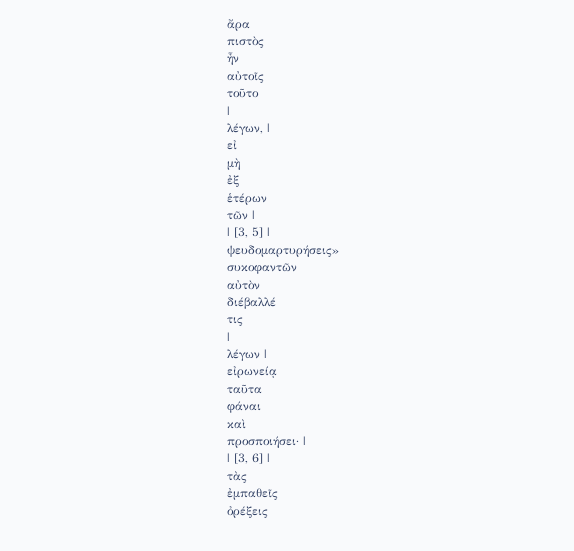ἄρα
πιστὸς
ἦν
αὐτοῖς
τοῦτο
|
λέγων, |
εἰ
μὴ
ἐξ
ἑτέρων
τῶν |
| [3, 5] |
ψευδομαρτυρήσεις»
συκοφαντῶν
αὐτὸν
διέβαλλέ
τις
|
λέγων |
εἰρωνείᾳ
ταῦτα
φάναι
καὶ
προσποιήσει· |
| [3, 6] |
τὰς
ἐμπαθεῖς
ὀρέξεις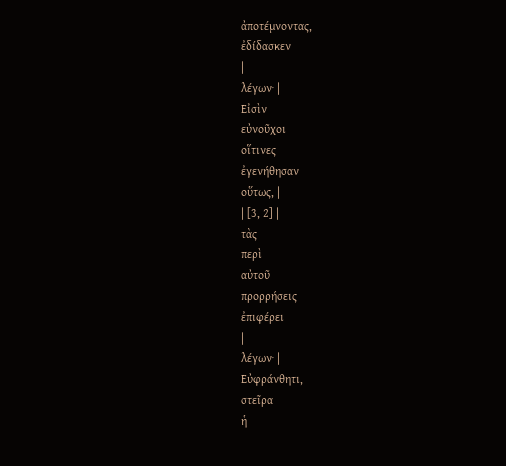ἀποτέμνοντας,
ἐδίδασκεν
|
λέγων· |
Εἰσὶν
εὐνοῦχοι
οἵτινες
ἐγενήθησαν
οὕτως, |
| [3, 2] |
τὰς
περὶ
αὐτοῦ
προρρήσεις
ἐπιφέρει
|
λέγων· |
Εὐφράνθητι,
στεῖρα
ἡ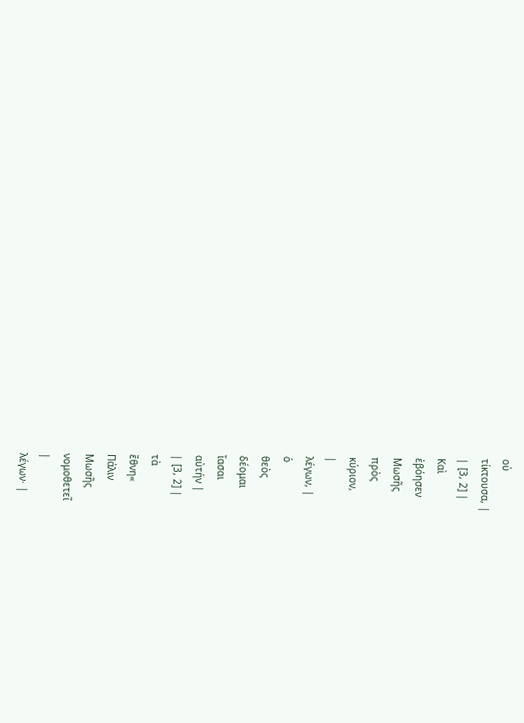οὐ
τίκτουσα, |
| [3, 2] |
Καὶ
ἐβόησεν
Μωσῆς
πρὸς
κύριον,
|
λέγων, |
ὁ
θεὸς
δέομαι
ἴασαι
αὐτήν |
| [3, 2] |
τὰ
ἔθνη«
Πάλιν
Μωσῆς
νομοθετεῖ
|
λέγων· |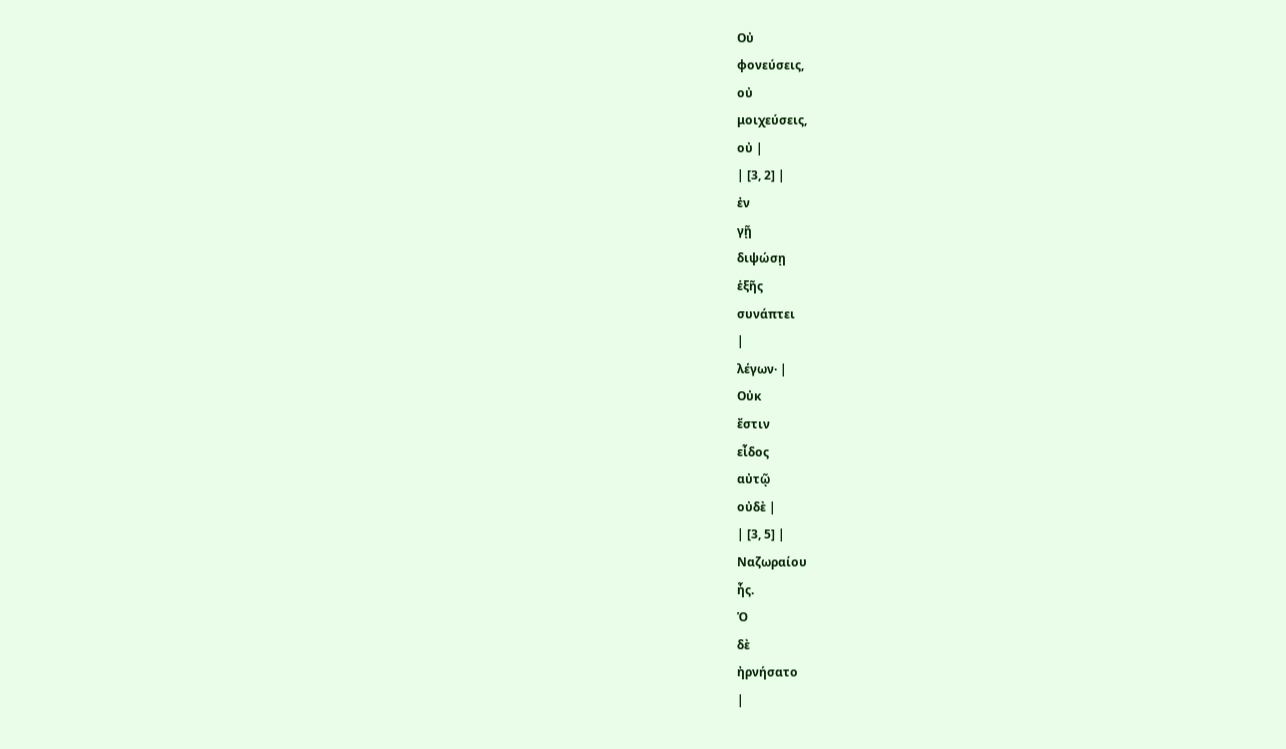Οὐ
φονεύσεις,
οὐ
μοιχεύσεις,
οὐ |
| [3, 2] |
ἐν
γῇ
διψώσῃ
ἑξῆς
συνάπτει
|
λέγων· |
Οὐκ
ἔστιν
εἶδος
αὐτῷ
οὐδὲ |
| [3, 5] |
Ναζωραίου
ἦς.
Ὁ
δὲ
ἠρνήσατο
|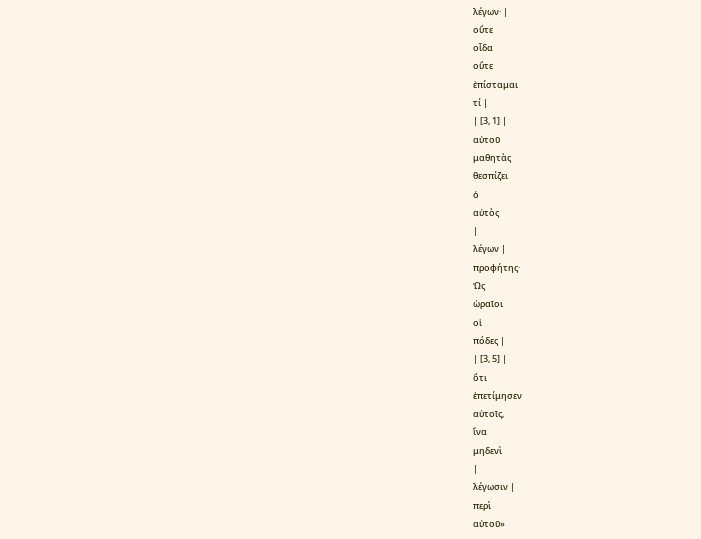λέγων· |
οὔτε
οἶδα
οὔτε
ἐπίσταμαι
τί |
| [3, 1] |
αὐτοῦ
μαθητὰς
θεσπίζει
ὁ
αὐτὸς
|
λέγων |
προφήτης·
Ὡς
ὡραῖοι
οἱ
πόδες |
| [3, 5] |
ὅτι
ἐπετίμησεν
αὐτοῖς,
ἵνα
μηδενὶ
|
λέγωσιν |
περὶ
αὐτοῦ»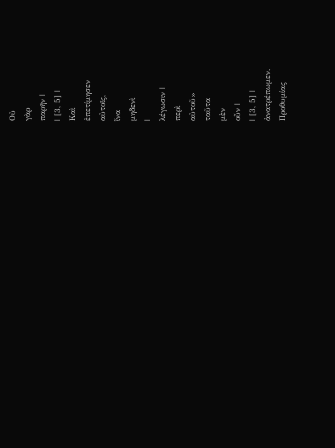Οὐ
γὰρ
παρῆν |
| [3, 5] |
Καὶ
ἐπετίμησεν
αὐτοῖς,
ἵνα
μηδενὶ
|
λέγωσιν |
περὶ
αὐτοῦ»
ταῦτα
μὲν
οὖν |
| [3, 5] |
ἀνατρέπωμεν.
Προθυμίας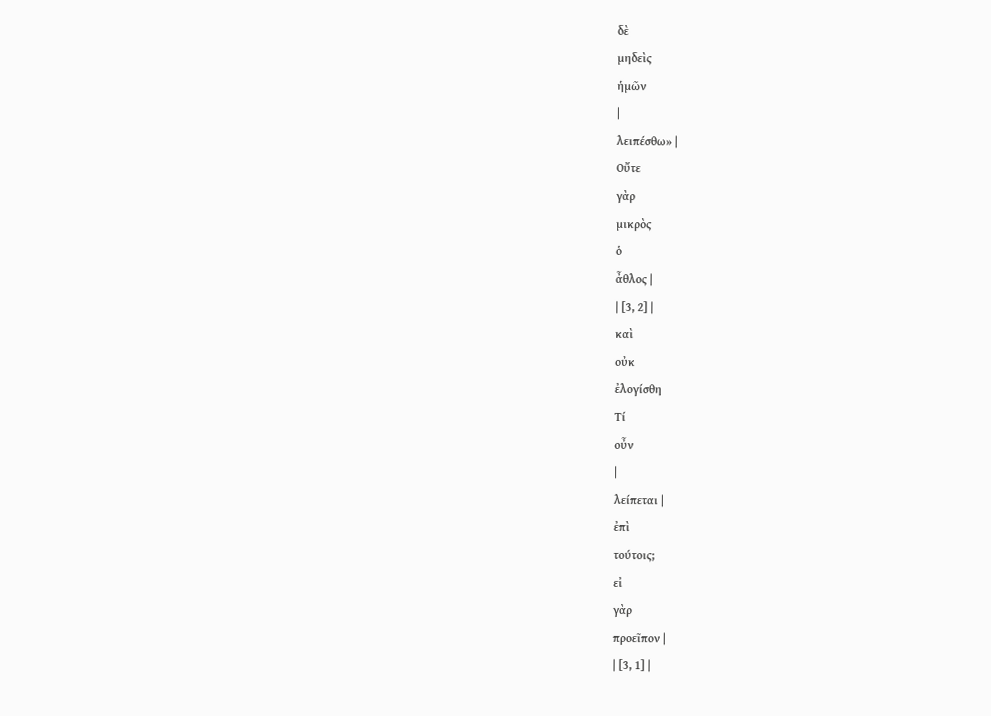δὲ
μηδεὶς
ἡμῶν
|
λειπέσθω» |
Οὔτε
γὰρ
μικρὸς
ὁ
ἆθλος |
| [3, 2] |
καὶ
οὐκ
ἐλογίσθη
Τί
οὖν
|
λείπεται |
ἐπὶ
τούτοις;
εἰ
γὰρ
προεῖπον |
| [3, 1] |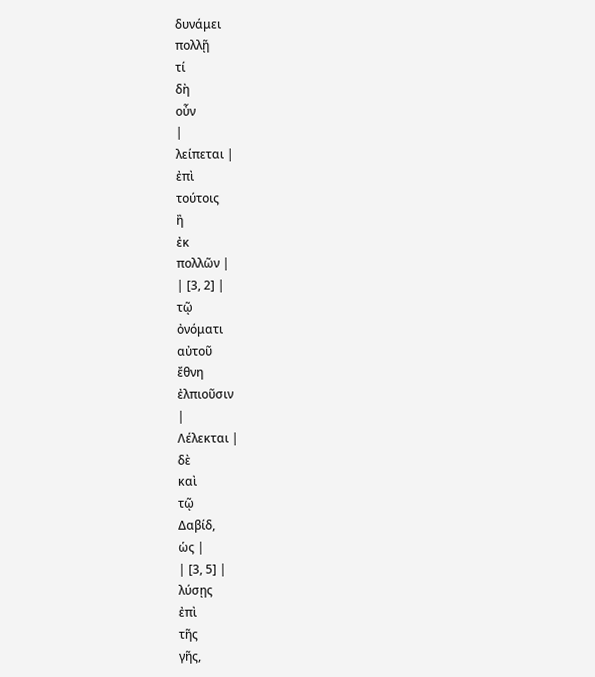δυνάμει
πολλῇ
τί
δὴ
οὖν
|
λείπεται |
ἐπὶ
τούτοις
ἢ
ἐκ
πολλῶν |
| [3, 2] |
τῷ
ὀνόματι
αὐτοῦ
ἔθνη
ἐλπιοῦσιν
|
Λέλεκται |
δὲ
καὶ
τῷ
Δαβίδ,
ὡς |
| [3, 5] |
λύσῃς
ἐπὶ
τῆς
γῆς,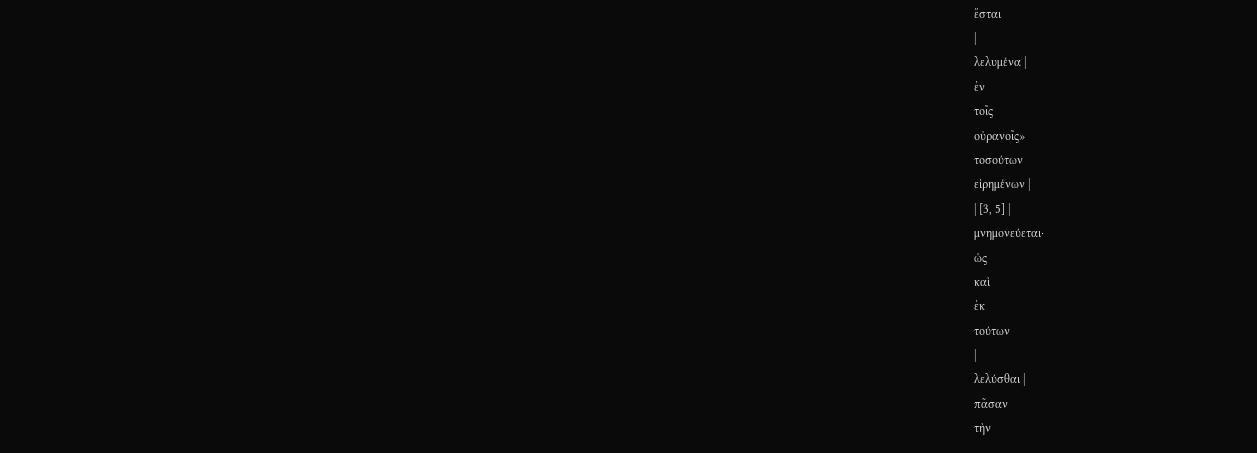ἔσται
|
λελυμένα |
ἐν
τοῖς
οὐρανοῖς»
τοσούτων
εἰρημένων |
| [3, 5] |
μνημονεύεται·
ὡς
καὶ
ἐκ
τούτων
|
λελύσθαι |
πᾶσαν
τὴν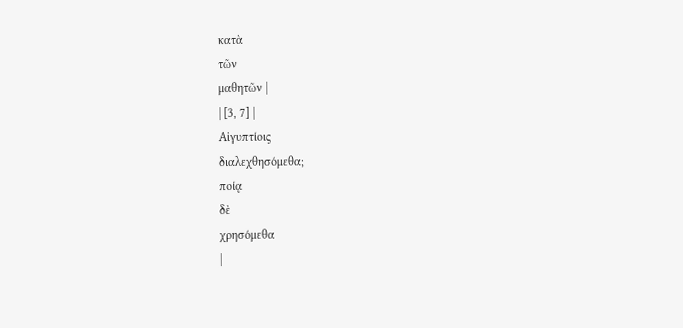κατὰ
τῶν
μαθητῶν |
| [3, 7] |
Αἰγυπτίοις
διαλεχθησόμεθα;
ποίᾳ
δὲ
χρησόμεθα
|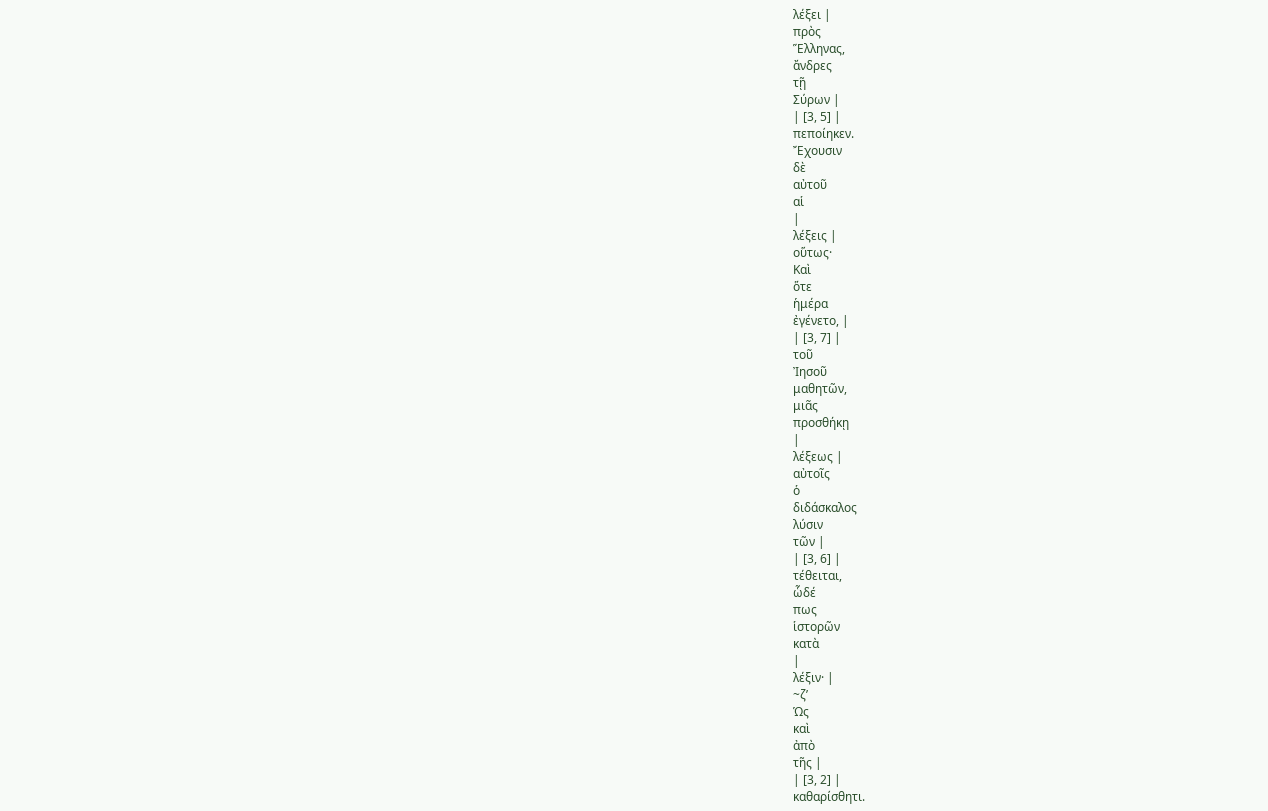λέξει |
πρὸς
Ἕλληνας,
ἄνδρες
τῇ
Σύρων |
| [3, 5] |
πεποίηκεν.
Ἔχουσιν
δὲ
αὐτοῦ
αἱ
|
λέξεις |
οὕτως·
Καὶ
ὅτε
ἡμέρα
ἐγένετο, |
| [3, 7] |
τοῦ
Ἰησοῦ
μαθητῶν,
μιᾶς
προσθήκῃ
|
λέξεως |
αὐτοῖς
ὁ
διδάσκαλος
λύσιν
τῶν |
| [3, 6] |
τέθειται,
ὧδέ
πως
ἱστορῶν
κατὰ
|
λέξιν· |
~ζʹ
Ὡς
καὶ
ἀπὸ
τῆς |
| [3, 2] |
καθαρίσθητι.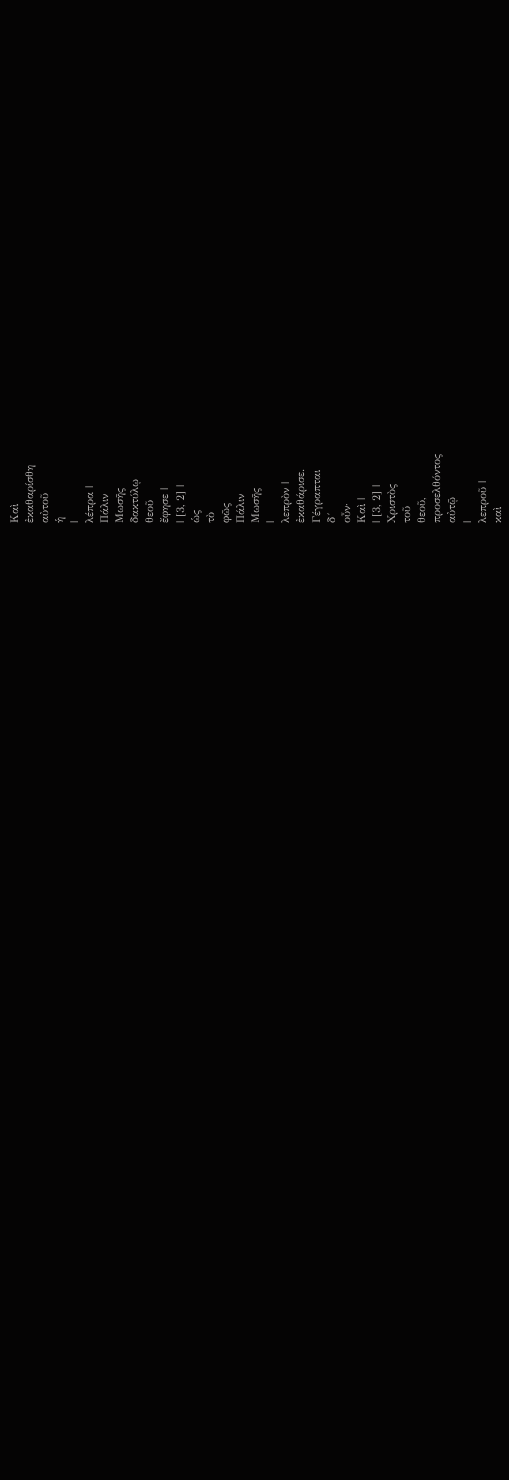Καὶ
ἐκαθαρίσθη
αὐτοῦ
ἡ
|
λέπρα |
Πάλιν
Μωσῆς
δακτύλῳ
θεοῦ
ἔφησε |
| [3, 2] |
ὡς
τὸ
φῶς
Πάλιν
Μωσῆς
|
λεπρὸν |
ἐκαθάρισε.
Γέγραπται
δ´
οὖν·
Καὶ |
| [3, 2] |
Χριστὸς
τοῦ
θεοῦ,
προσελθόντος
αὐτῷ
|
λεπροῦ |
καὶ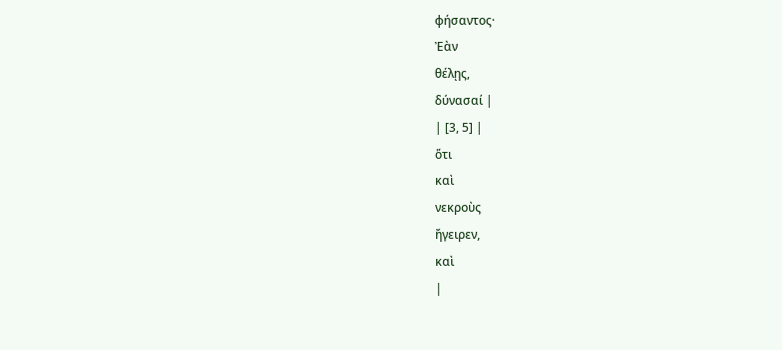φήσαντος·
Ἐὰν
θέλῃς,
δύνασαί |
| [3, 5] |
ὅτι
καὶ
νεκροὺς
ἤγειρεν,
καὶ
|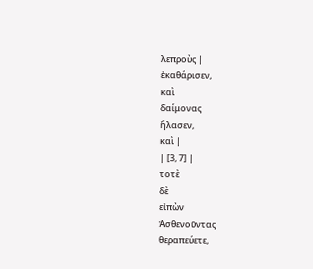λεπροὺς |
ἐκαθάρισεν,
καὶ
δαίμονας
ἤλασεν,
καὶ |
| [3, 7] |
τοτὲ
δὲ
εἰπὼν
Ἀσθενοῦντας
θεραπεύετε,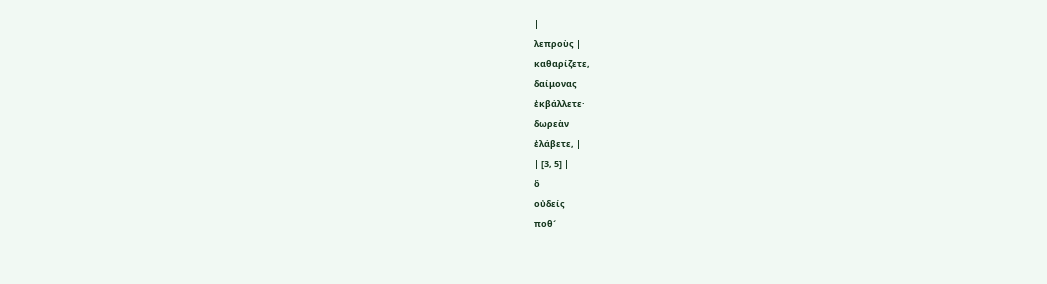|
λεπροὺς |
καθαρίζετε,
δαίμονας
ἐκβάλλετε·
δωρεὰν
ἐλάβετε, |
| [3, 5] |
ὃ
οὐδείς
ποθ´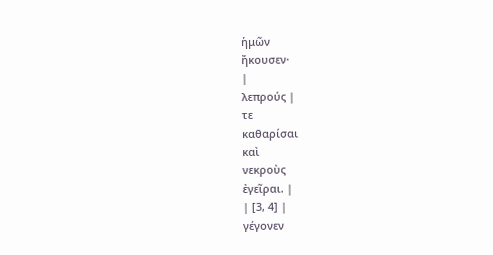ἡμῶν
ἤκουσεν·
|
λεπρούς |
τε
καθαρίσαι
καὶ
νεκροὺς
ἐγεῖραι. |
| [3, 4] |
γέγονεν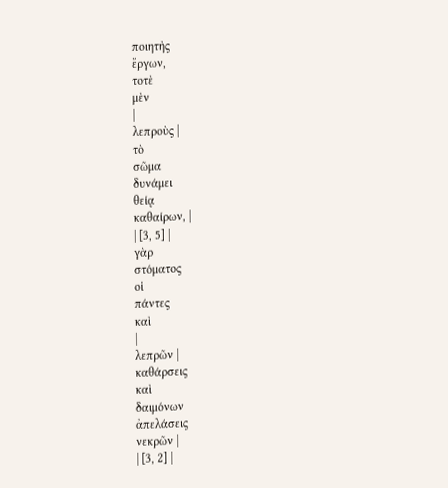ποιητὴς
ἔργων,
τοτὲ
μὲν
|
λεπροὺς |
τὸ
σῶμα
δυνάμει
θείᾳ
καθαίρων, |
| [3, 5] |
γὰρ
στόματος
οἱ
πάντες
καὶ
|
λεπρῶν |
καθάρσεις
καὶ
δαιμόνων
ἀπελάσεις
νεκρῶν |
| [3, 2] |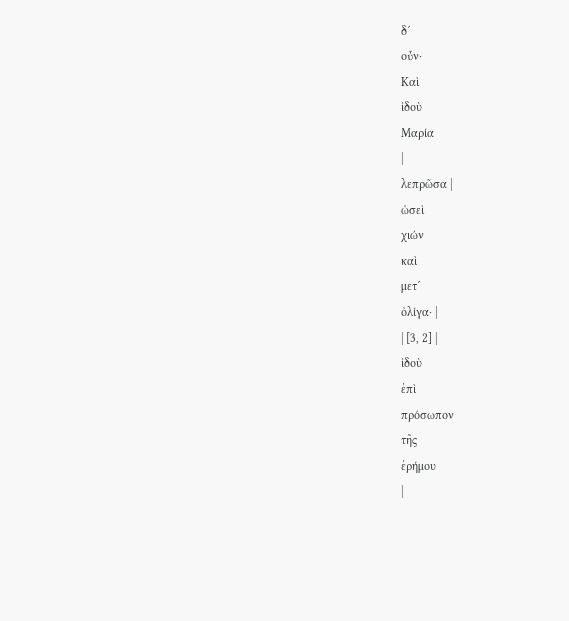δ´
οὖν·
Καὶ
ἰδοὺ
Μαρία
|
λεπρῶσα |
ὡσεὶ
χιών
καὶ
μετ´
ὀλίγα· |
| [3, 2] |
ἰδοὺ
ἐπὶ
πρόσωπον
τῆς
ἐρήμου
|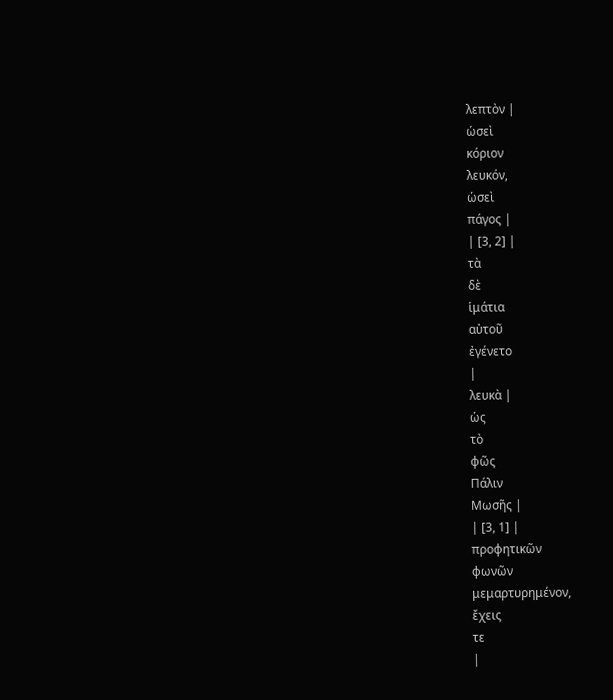λεπτὸν |
ὡσεὶ
κόριον
λευκόν,
ὡσεὶ
πάγος |
| [3, 2] |
τὰ
δὲ
ἱμάτια
αὐτοῦ
ἐγένετο
|
λευκὰ |
ὡς
τὸ
φῶς
Πάλιν
Μωσῆς |
| [3, 1] |
προφητικῶν
φωνῶν
μεμαρτυρημένον,
ἔχεις
τε
|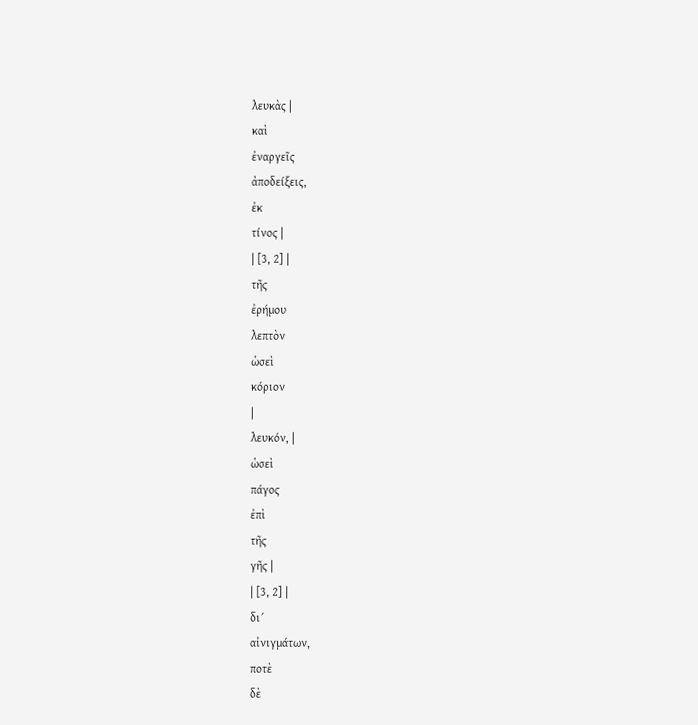λευκὰς |
καὶ
ἐναργεῖς
ἀποδείξεις,
ἐκ
τίνος |
| [3, 2] |
τῆς
ἐρήμου
λεπτὸν
ὡσεὶ
κόριον
|
λευκόν, |
ὡσεὶ
πάγος
ἐπὶ
τῆς
γῆς |
| [3, 2] |
δι´
αἰνιγμάτων,
ποτὲ
δὲ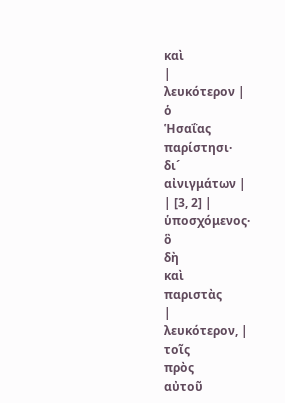καὶ
|
λευκότερον |
ὁ
Ἡσαΐας
παρίστησι·
δι´
αἰνιγμάτων |
| [3, 2] |
ὑποσχόμενος·
ὃ
δὴ
καὶ
παριστὰς
|
λευκότερον, |
τοῖς
πρὸς
αὐτοῦ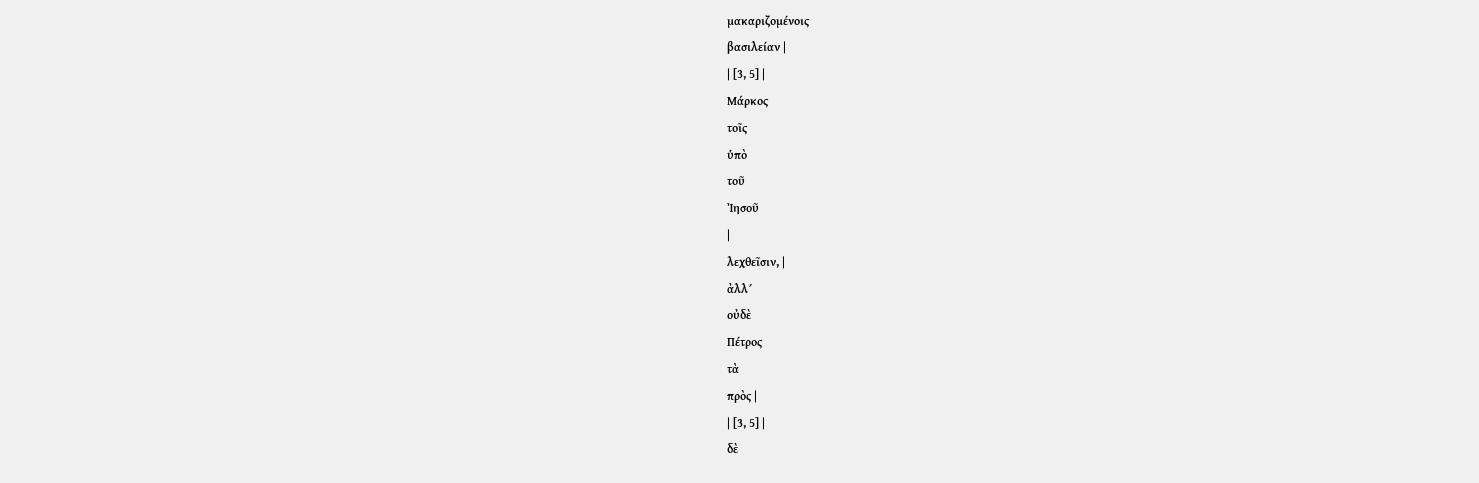μακαριζομένοις
βασιλείαν |
| [3, 5] |
Μάρκος
τοῖς
ὑπὸ
τοῦ
Ἰησοῦ
|
λεχθεῖσιν, |
ἀλλ´
οὐδὲ
Πέτρος
τὰ
πρὸς |
| [3, 5] |
δὲ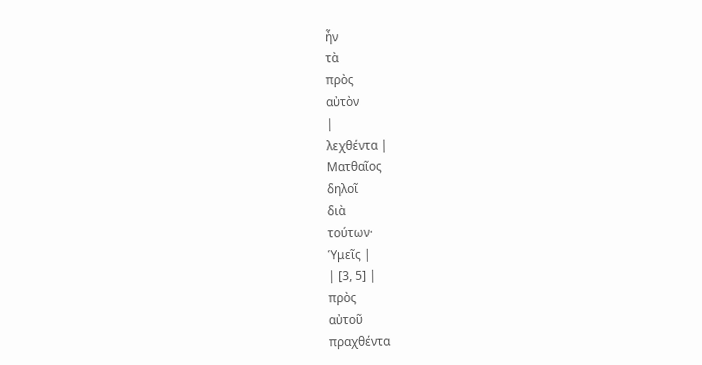ἦν
τὰ
πρὸς
αὐτὸν
|
λεχθέντα |
Ματθαῖος
δηλοῖ
διὰ
τούτων·
Ὑμεῖς |
| [3, 5] |
πρὸς
αὐτοῦ
πραχθέντα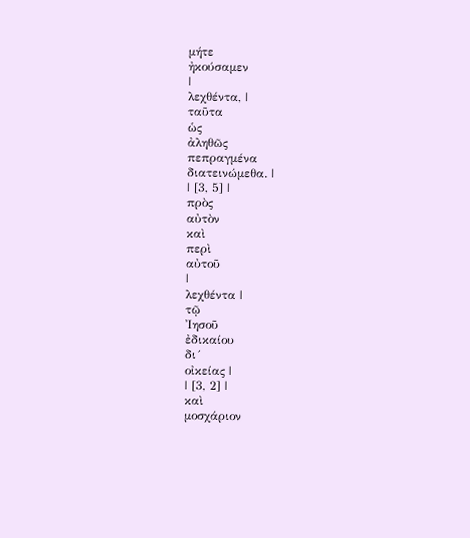μήτε
ἠκούσαμεν
|
λεχθέντα, |
ταῦτα
ὡς
ἀληθῶς
πεπραγμένα
διατεινώμεθα. |
| [3, 5] |
πρὸς
αὐτὸν
καὶ
περὶ
αὐτοῦ
|
λεχθέντα |
τῷ
Ἰησοῦ
ἐδικαίου
δι´
οἰκείας |
| [3, 2] |
καὶ
μοσχάριον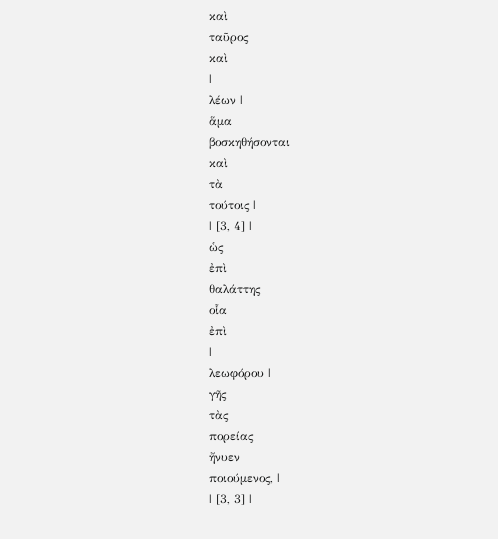καὶ
ταῦρος
καὶ
|
λέων |
ἅμα
βοσκηθήσονται
καὶ
τὰ
τούτοις |
| [3, 4] |
ὡς
ἐπὶ
θαλάττης
οἷα
ἐπὶ
|
λεωφόρου |
γῆς
τὰς
πορείας
ἤνυεν
ποιούμενος, |
| [3, 3] |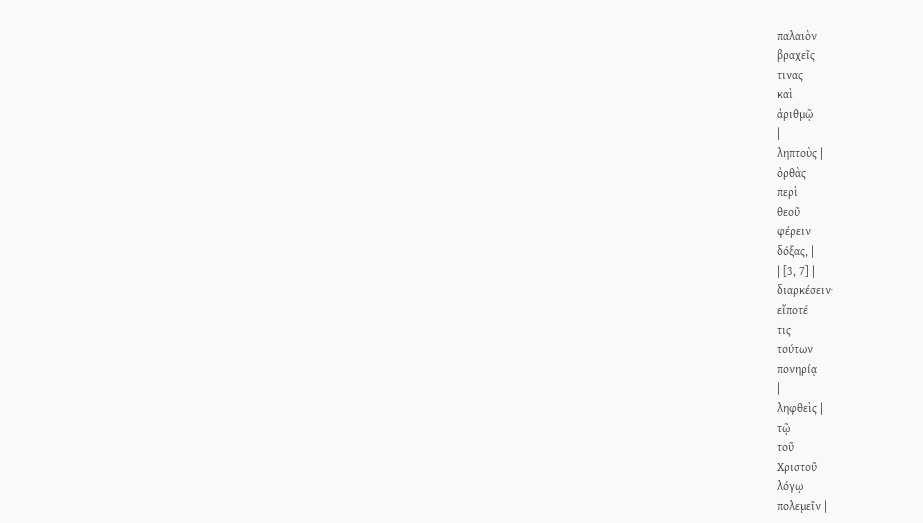παλαιὸν
βραχεῖς
τινας
καὶ
ἀριθμῷ
|
ληπτοὺς |
ὀρθὰς
περὶ
θεοῦ
φέρειν
δόξας, |
| [3, 7] |
διαρκέσειν·
εἴποτέ
τις
τούτων
πονηρίᾳ
|
ληφθεὶς |
τῷ
τοῦ
Χριστοῦ
λόγῳ
πολεμεῖν |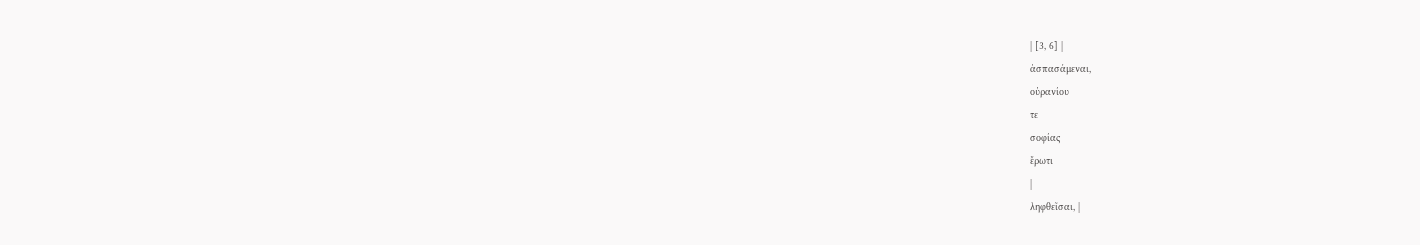| [3, 6] |
ἀσπασάμεναι,
οὐρανίου
τε
σοφίας
ἔρωτι
|
ληφθεῖσαι, |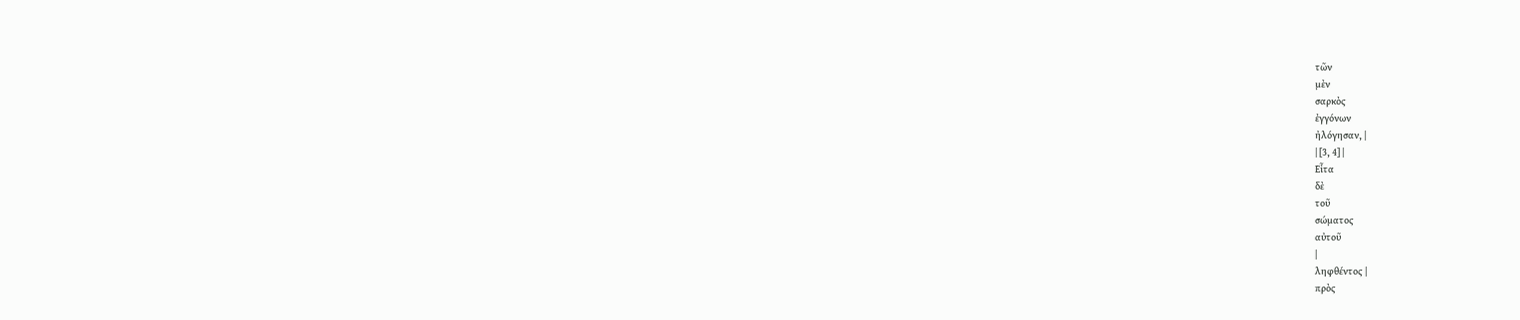τῶν
μὲν
σαρκὸς
ἐγγόνων
ἠλόγησαν, |
| [3, 4] |
Εἶτα
δὲ
τοῦ
σώματος
αὐτοῦ
|
ληφθέντος |
πρὸς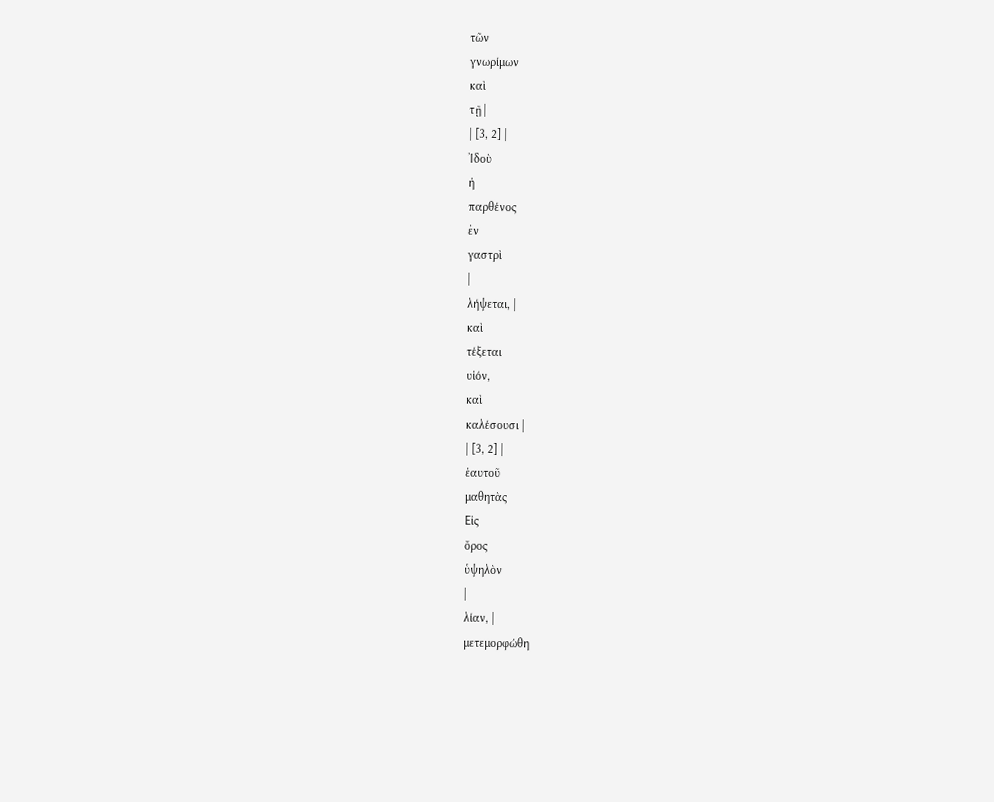τῶν
γνωρίμων
καὶ
τῇ |
| [3, 2] |
Ἰδοὺ
ἡ
παρθένος
ἐν
γαστρὶ
|
λήψεται, |
καὶ
τέξεται
υἱόν,
καὶ
καλέσουσι |
| [3, 2] |
ἑαυτοῦ
μαθητὰς
Εἰς
ὄρος
ὑψηλὸν
|
λίαν, |
μετεμορφώθη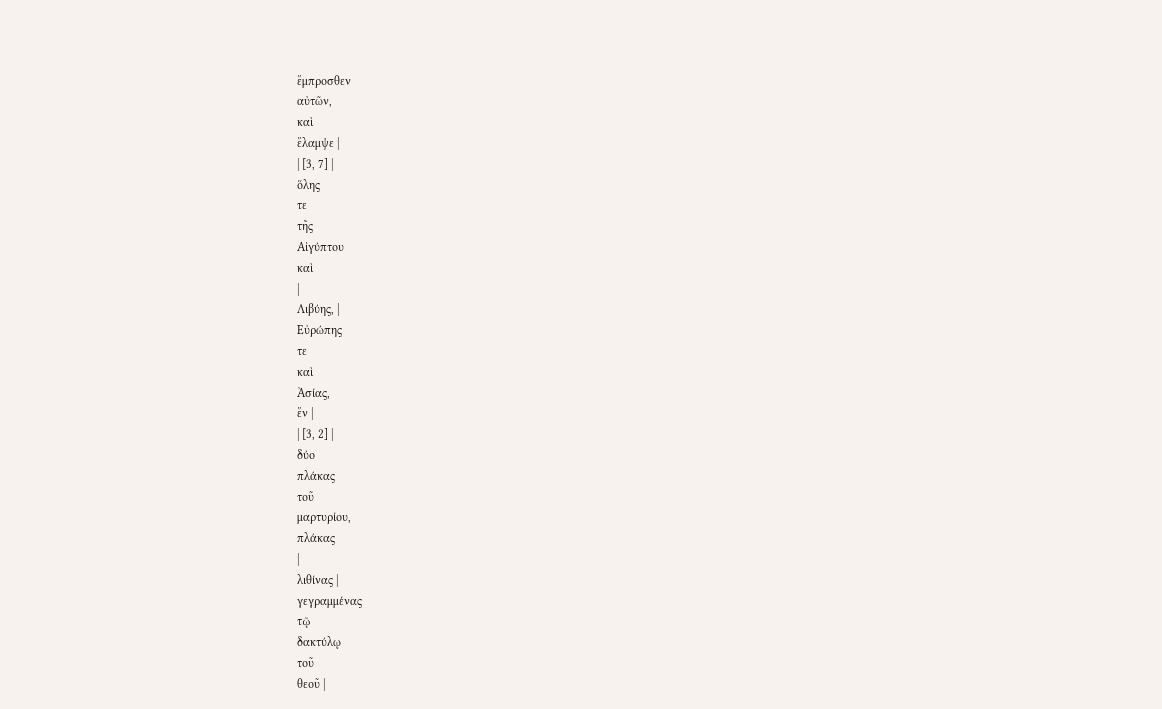ἔμπροσθεν
αὐτῶν,
καὶ
ἔλαμψε |
| [3, 7] |
ὅλης
τε
τῆς
Αἰγύπτου
καὶ
|
Λιβύης, |
Εὐρώπης
τε
καὶ
Ἀσίας,
ἔν |
| [3, 2] |
δύο
πλάκας
τοῦ
μαρτυρίου,
πλάκας
|
λιθίνας |
γεγραμμένας
τῷ
δακτύλῳ
τοῦ
θεοῦ |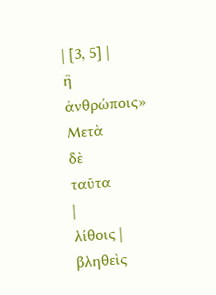| [3, 5] |
ἢ
ἀνθρώποις»
Μετὰ
δὲ
ταῦτα
|
λίθοις |
βληθεὶς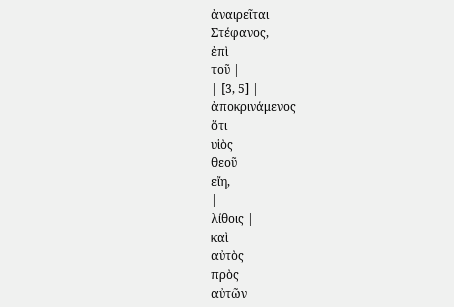ἀναιρεῖται
Στέφανος,
ἐπὶ
τοῦ |
| [3, 5] |
ἀποκρινάμενος
ὅτι
υἱὸς
θεοῦ
εἴη,
|
λίθοις |
καὶ
αὐτὸς
πρὸς
αὐτῶν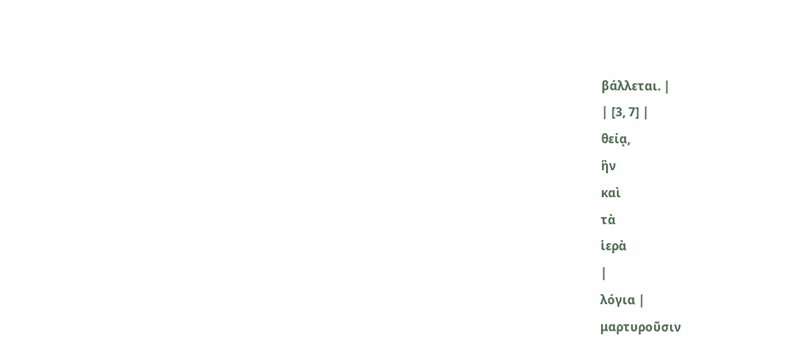βάλλεται. |
| [3, 7] |
θείᾳ,
ἣν
καὶ
τὰ
ἱερὰ
|
λόγια |
μαρτυροῦσιν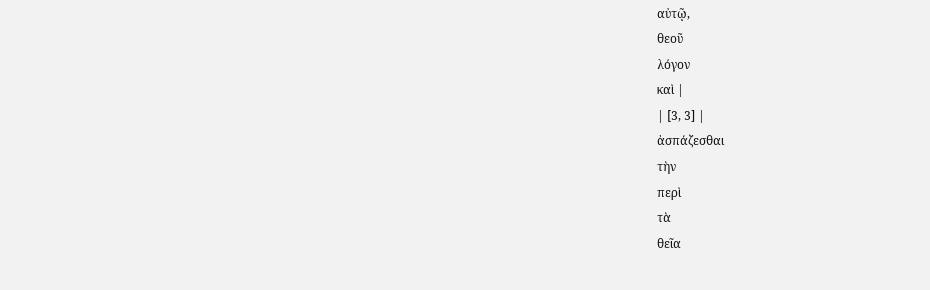αὐτῷ,
θεοῦ
λόγον
καὶ |
| [3, 3] |
ἀσπάζεσθαι
τὴν
περὶ
τὰ
θεῖα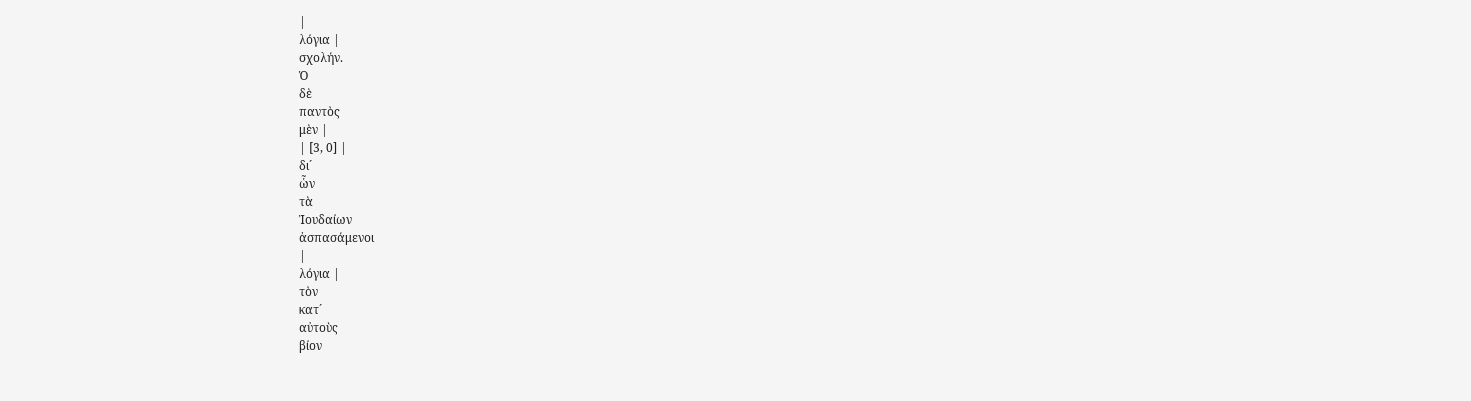|
λόγια |
σχολήν.
Ὁ
δὲ
παντὸς
μὲν |
| [3, 0] |
δι´
ὧν
τὰ
Ἰουδαίων
ἀσπασάμενοι
|
λόγια |
τὸν
κατ´
αὐτοὺς
βίον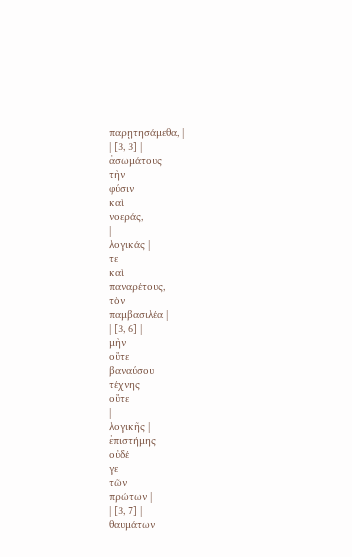παρῃτησάμεθα, |
| [3, 3] |
ἀσωμάτους
τὴν
φύσιν
καὶ
νοεράς,
|
λογικάς |
τε
καὶ
παναρέτους,
τὸν
παμβασιλέα |
| [3, 6] |
μὴν
οὔτε
βαναύσου
τέχνης
οὔτε
|
λογικῆς |
ἐπιστήμης
οὐδέ
γε
τῶν
πρώτων |
| [3, 7] |
θαυμάτων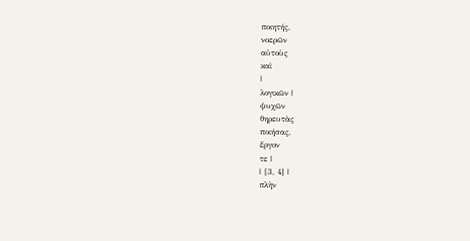ποιητής,
νοερῶν
αὐτοὺς
καὶ
|
λογικῶν |
ψυχῶν
θηρευτὰς
ποιήσας,
ἔργον
τε |
| [3, 4] |
πλὴν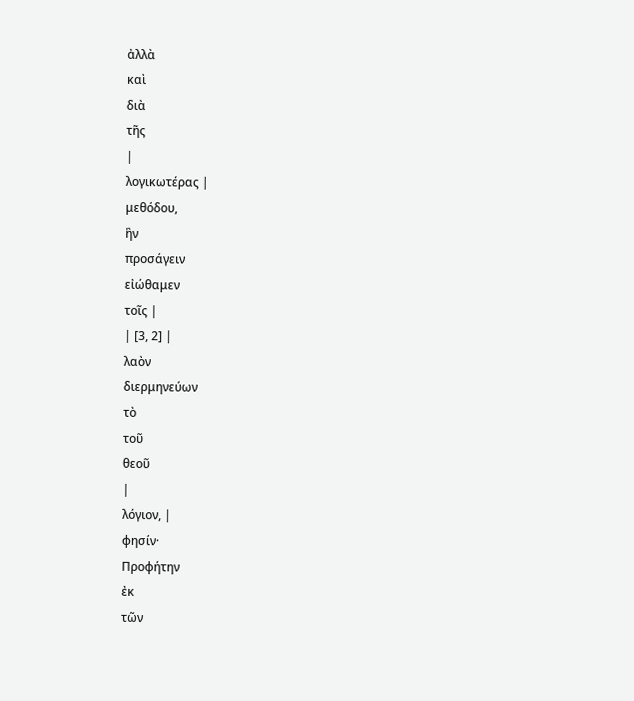ἀλλὰ
καὶ
διὰ
τῆς
|
λογικωτέρας |
μεθόδου,
ἣν
προσάγειν
εἰώθαμεν
τοῖς |
| [3, 2] |
λαὸν
διερμηνεύων
τὸ
τοῦ
θεοῦ
|
λόγιον, |
φησίν·
Προφήτην
ἐκ
τῶν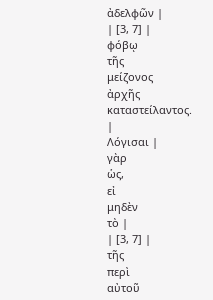ἀδελφῶν |
| [3, 7] |
φόβῳ
τῆς
μείζονος
ἀρχῆς
καταστείλαντος.
|
Λόγισαι |
γὰρ
ὡς,
εἰ
μηδὲν
τὸ |
| [3, 7] |
τῆς
περὶ
αὐτοῦ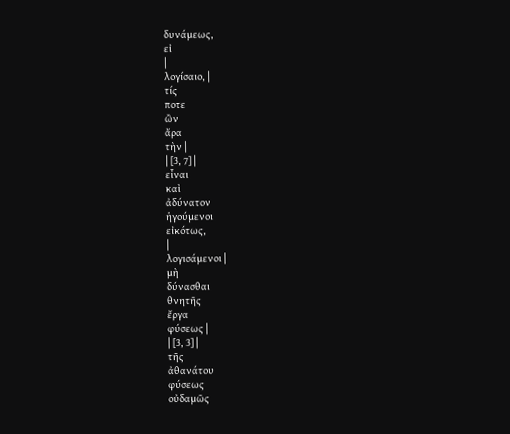δυνάμεως,
εἰ
|
λογίσαιο, |
τίς
ποτε
ὢν
ἄρα
τὴν |
| [3, 7] |
εἶναι
καὶ
ἀδύνατον
ἡγούμενοι
εἰκότως,
|
λογισάμενοι |
μὴ
δύνασθαι
θνητῆς
ἔργα
φύσεως |
| [3, 3] |
τῆς
ἀθανάτου
φύσεως
οὐδαμῶς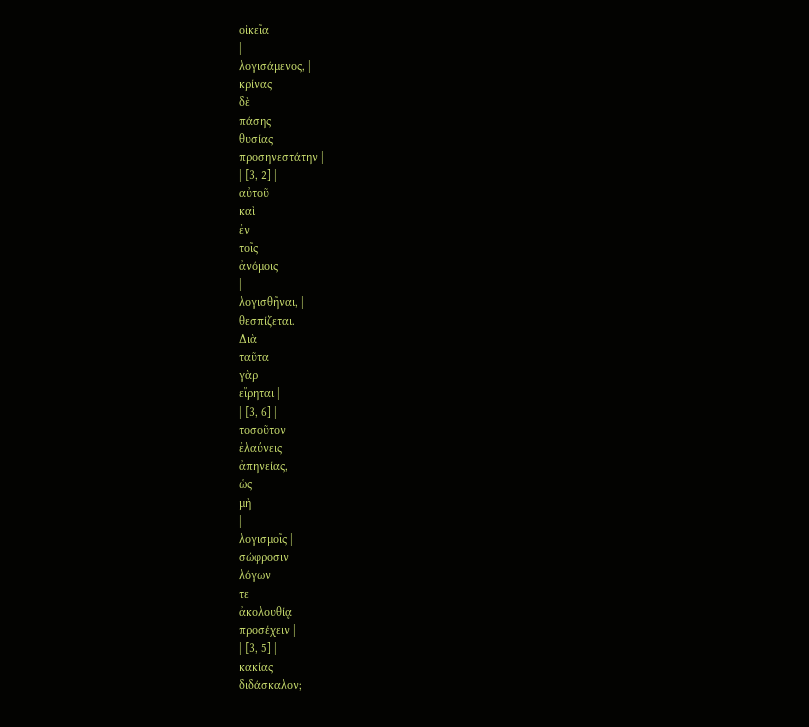οἰκεῖα
|
λογισάμενος, |
κρίνας
δὲ
πάσης
θυσίας
προσηνεστάτην |
| [3, 2] |
αὐτοῦ
καὶ
ἐν
τοῖς
ἀνόμοις
|
λογισθῆναι, |
θεσπίζεται.
Διὰ
ταῦτα
γὰρ
εἴρηται |
| [3, 6] |
τοσοῦτον
ἐλαύνεις
ἀπηνείας,
ὡς
μὴ
|
λογισμοῖς |
σώφροσιν
λόγων
τε
ἀκολουθίᾳ
προσέχειν |
| [3, 5] |
κακίας
διδάσκαλον;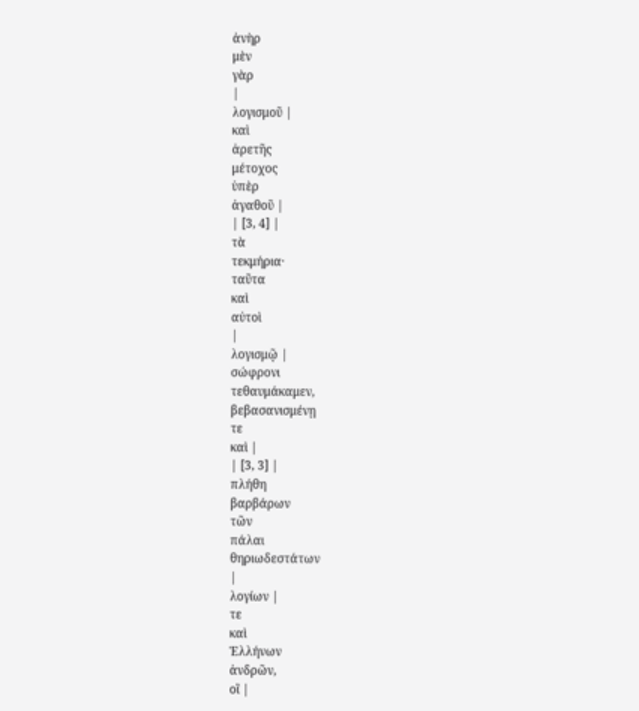ἀνὴρ
μὲν
γὰρ
|
λογισμοῦ |
καὶ
ἀρετῆς
μέτοχος
ὑπὲρ
ἀγαθοῦ |
| [3, 4] |
τὰ
τεκμήρια·
ταῦτα
καὶ
αὐτοὶ
|
λογισμῷ |
σώφρονι
τεθαυμάκαμεν,
βεβασανισμένῃ
τε
καὶ |
| [3, 3] |
πλήθη
βαρβάρων
τῶν
πάλαι
θηριωδεστάτων
|
λογίων |
τε
καὶ
Ἑλλήνων
ἀνδρῶν,
οἳ |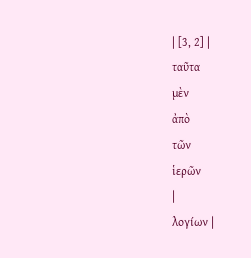| [3, 2] |
ταῦτα
μὲν
ἀπὸ
τῶν
ἱερῶν
|
λογίων |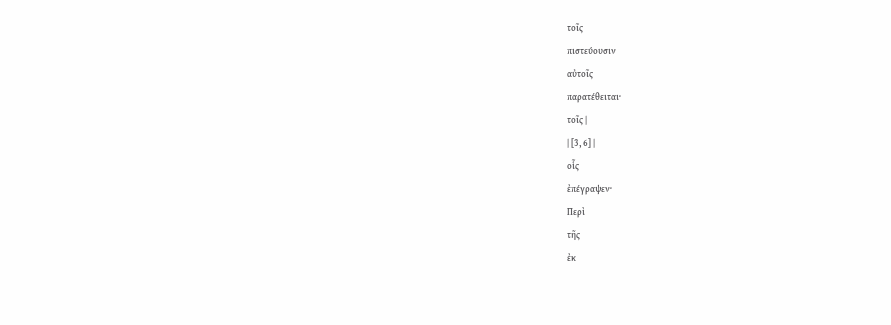τοῖς
πιστεύουσιν
αὐτοῖς
παρατέθειται·
τοῖς |
| [3, 6] |
οἷς
ἐπέγραψεν·
Περὶ
τῆς
ἐκ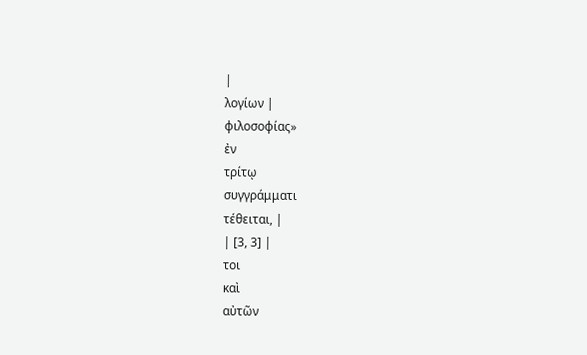|
λογίων |
φιλοσοφίας»
ἐν
τρίτῳ
συγγράμματι
τέθειται, |
| [3, 3] |
τοι
καὶ
αὐτῶν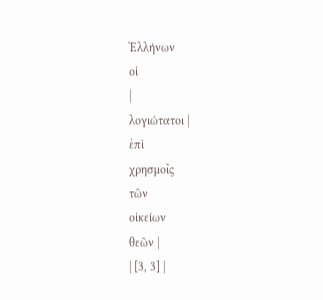Ἑλλήνων
οἱ
|
λογιώτατοι |
ἐπὶ
χρησμοῖς
τῶν
οἰκείων
θεῶν |
| [3, 3] |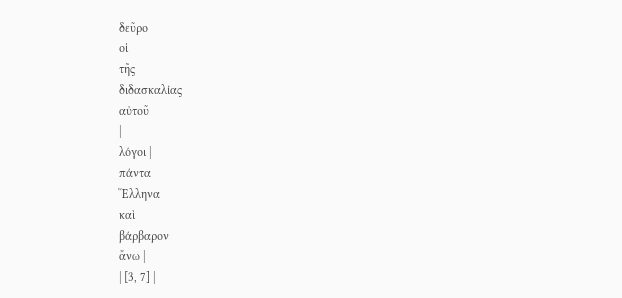δεῦρο
οἱ
τῆς
διδασκαλίας
αὐτοῦ
|
λόγοι |
πάντα
Ἕλληνα
καὶ
βάρβαρον
ἄνω |
| [3, 7] |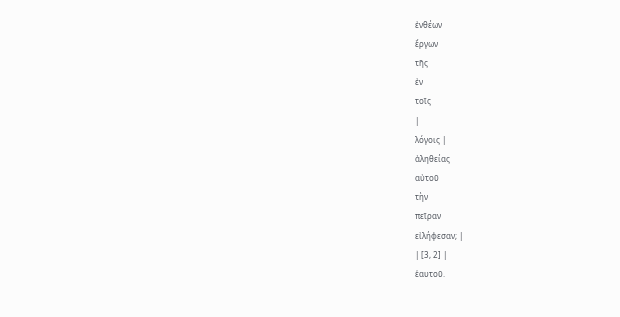ἐνθέων
ἔργων
τῆς
ἐν
τοῖς
|
λόγοις |
ἀληθείας
αὐτοῦ
τὴν
πεῖραν
εἰλήφεσαν; |
| [3, 2] |
ἑαυτοῦ.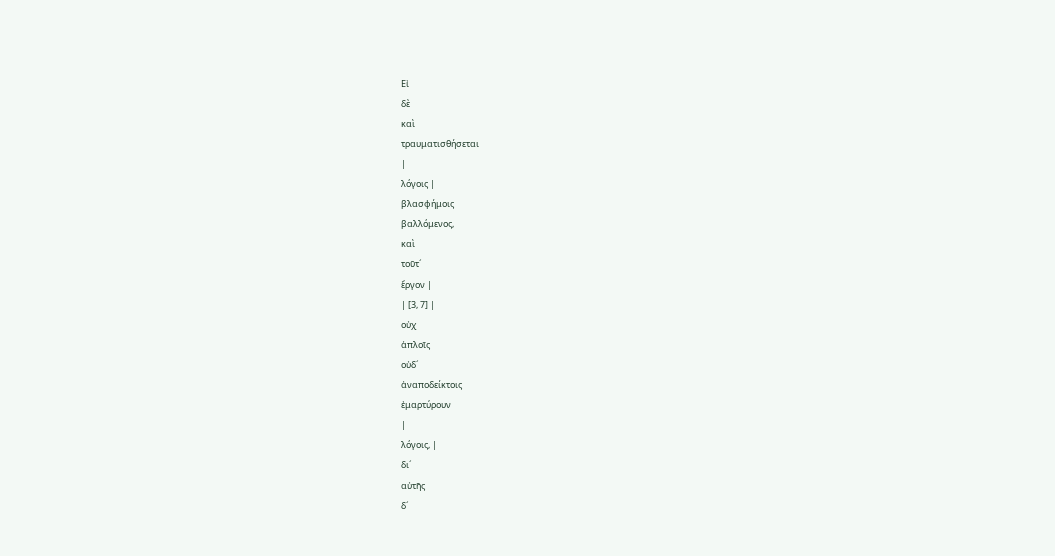Εἰ
δὲ
καὶ
τραυματισθήσεται
|
λόγοις |
βλασφήμοις
βαλλόμενος,
καὶ
τοῦτ´
ἔργον |
| [3, 7] |
οὐχ
ἁπλοῖς
οὐδ´
ἀναποδείκτοις
ἐμαρτύρουν
|
λόγοις, |
δι´
αὐτῆς
δ´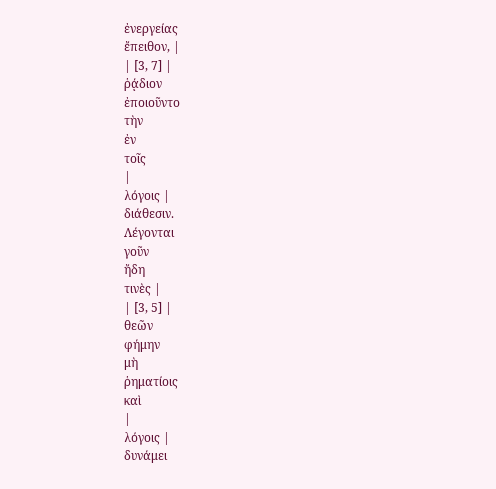ἐνεργείας
ἔπειθον, |
| [3, 7] |
ῥᾴδιον
ἐποιοῦντο
τὴν
ἐν
τοῖς
|
λόγοις |
διάθεσιν.
Λέγονται
γοῦν
ἤδη
τινὲς |
| [3, 5] |
θεῶν
φήμην
μὴ
ῥηματίοις
καὶ
|
λόγοις |
δυνάμει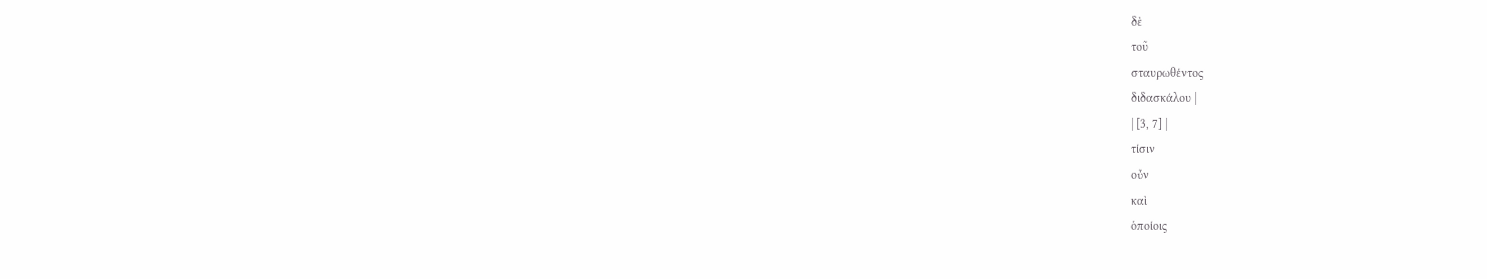δὲ
τοῦ
σταυρωθέντος
διδασκάλου |
| [3, 7] |
τίσιν
οὖν
καὶ
ὁποίοις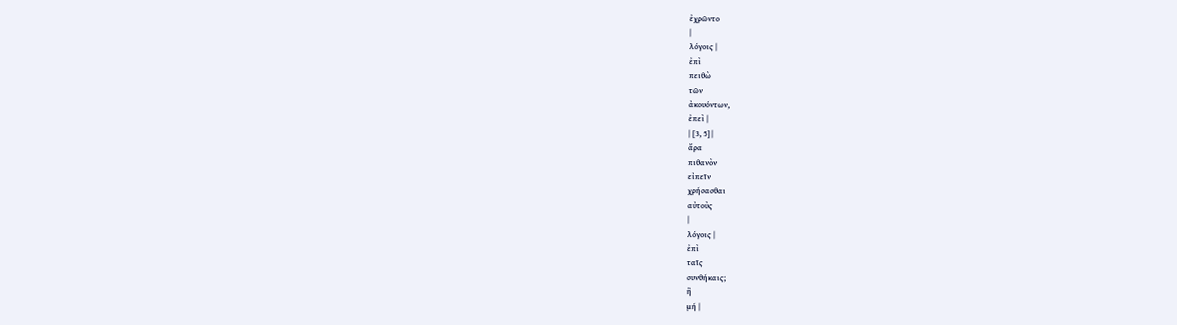ἐχρῶντο
|
λόγοις |
ἐπὶ
πειθὼ
τῶν
ἀκουόντων,
ἐπεὶ |
| [3, 5] |
ἄρα
πιθανὸν
εἰπεῖν
χρήσασθαι
αὐτοὺς
|
λόγοις |
ἐπὶ
ταῖς
συνθήκαις;
ἢ
μή |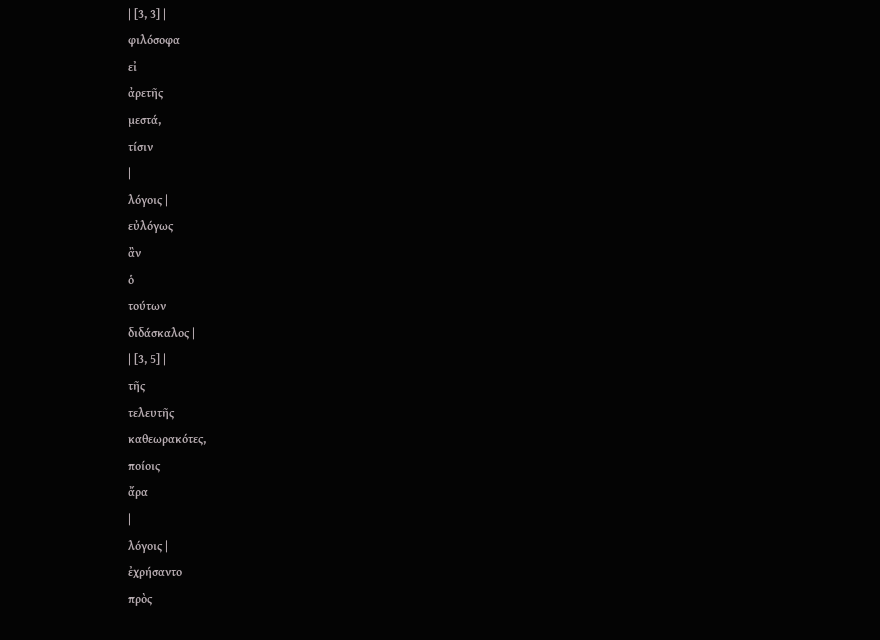| [3, 3] |
φιλόσοφα
εἰ
ἀρετῆς
μεστά,
τίσιν
|
λόγοις |
εὐλόγως
ἂν
ὁ
τούτων
διδάσκαλος |
| [3, 5] |
τῆς
τελευτῆς
καθεωρακότες,
ποίοις
ἄρα
|
λόγοις |
ἐχρήσαντο
πρὸς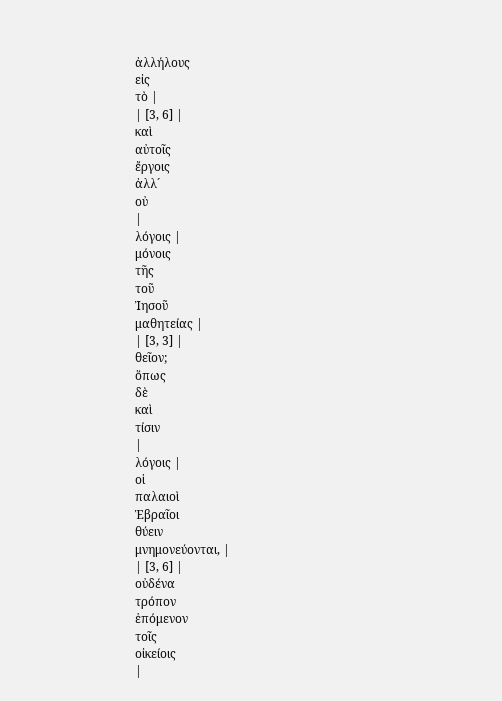ἀλλήλους
εἰς
τὸ |
| [3, 6] |
καὶ
αὐτοῖς
ἔργοις
ἀλλ´
οὐ
|
λόγοις |
μόνοις
τῆς
τοῦ
Ἰησοῦ
μαθητείας |
| [3, 3] |
θεῖον;
ὅπως
δὲ
καὶ
τίσιν
|
λόγοις |
οἱ
παλαιοὶ
Ἑβραῖοι
θύειν
μνημονεύονται, |
| [3, 6] |
οὐδένα
τρόπον
ἑπόμενον
τοῖς
οἰκείοις
|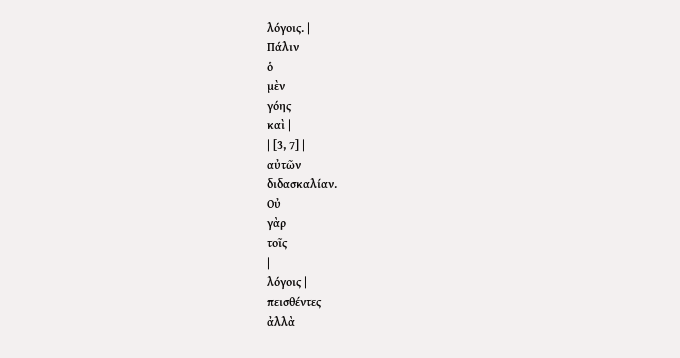λόγοις. |
Πάλιν
ὁ
μὲν
γόης
καὶ |
| [3, 7] |
αὐτῶν
διδασκαλίαν.
Οὐ
γὰρ
τοῖς
|
λόγοις |
πεισθέντες
ἀλλὰ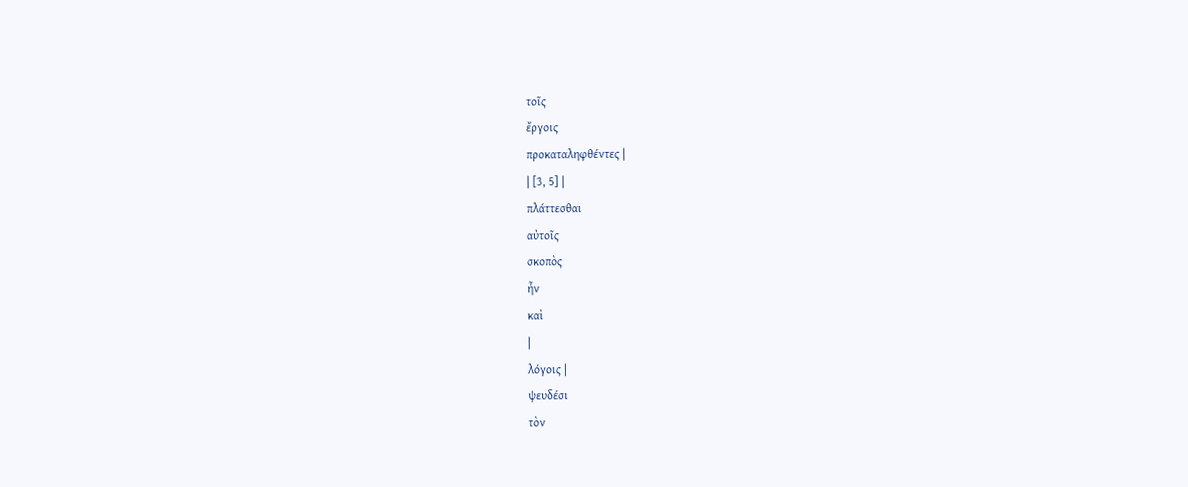τοῖς
ἔργοις
προκαταληφθέντες |
| [3, 5] |
πλάττεσθαι
αὐτοῖς
σκοπὸς
ἦν
καὶ
|
λόγοις |
ψευδέσι
τὸν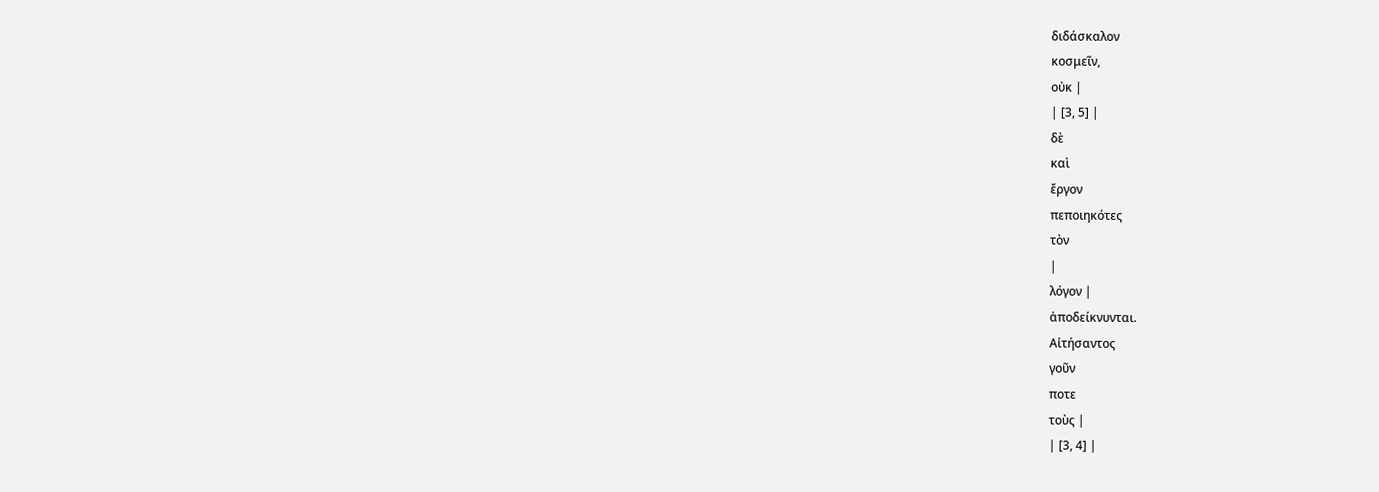διδάσκαλον
κοσμεῖν,
οὐκ |
| [3, 5] |
δὲ
καὶ
ἔργον
πεποιηκότες
τὸν
|
λόγον |
ἀποδείκνυνται.
Αἰτήσαντος
γοῦν
ποτε
τοὺς |
| [3, 4] |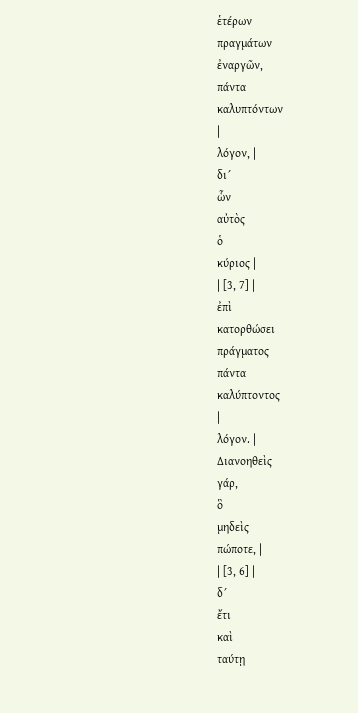ἑτέρων
πραγμάτων
ἐναργῶν,
πάντα
καλυπτόντων
|
λόγον, |
δι´
ὧν
αὐτὸς
ὁ
κύριος |
| [3, 7] |
ἐπὶ
κατορθώσει
πράγματος
πάντα
καλύπτοντος
|
λόγον. |
Διανοηθεὶς
γάρ,
ὃ
μηδεὶς
πώποτε, |
| [3, 6] |
δ´
ἔτι
καὶ
ταύτῃ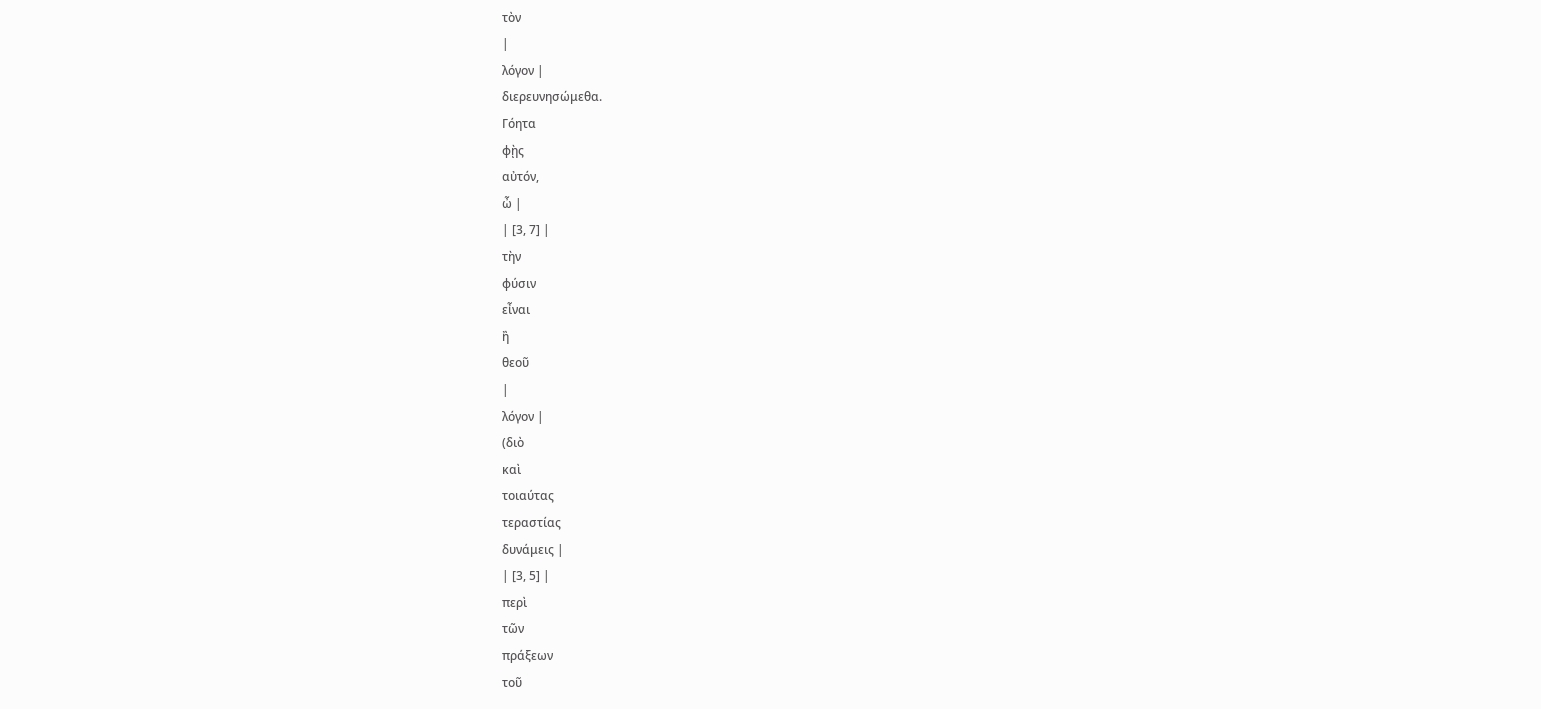τὸν
|
λόγον |
διερευνησώμεθα.
Γόητα
φῂς
αὐτόν,
ὦ |
| [3, 7] |
τὴν
φύσιν
εἶναι
ἢ
θεοῦ
|
λόγον |
(διὸ
καὶ
τοιαύτας
τεραστίας
δυνάμεις |
| [3, 5] |
περὶ
τῶν
πράξεων
τοῦ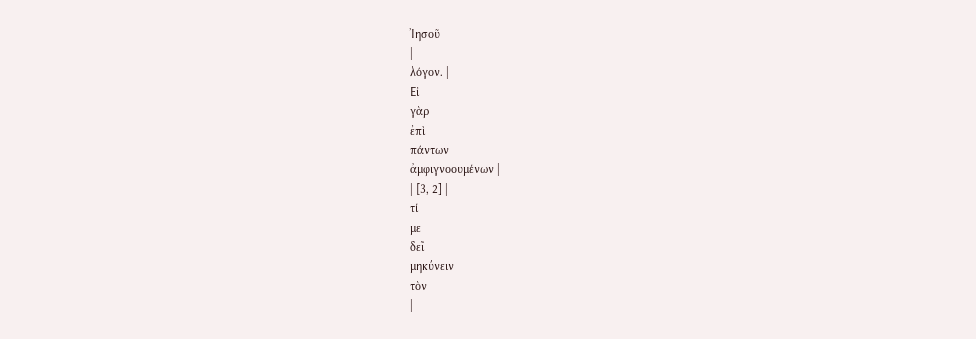Ἰησοῦ
|
λόγον. |
Εἰ
γὰρ
ἐπὶ
πάντων
ἀμφιγνοουμένων |
| [3, 2] |
τί
με
δεῖ
μηκύνειν
τὸν
|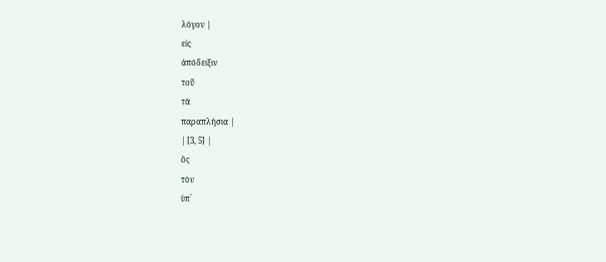λόγον |
εἰς
ἀπόδειξιν
τοῦ
τὰ
παραπλήσια |
| [3, 5] |
ὃς
τὸν
ὑπ´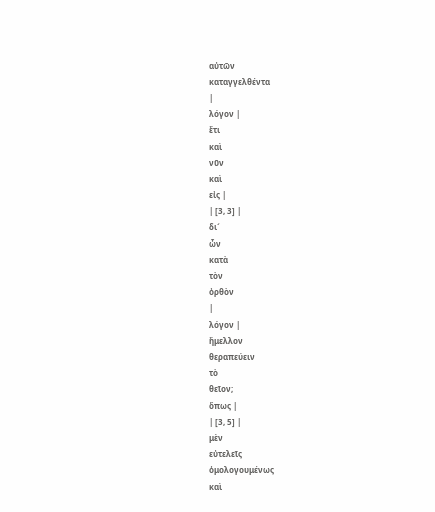αὐτῶν
καταγγελθέντα
|
λόγον |
ἔτι
καὶ
νῦν
καὶ
εἰς |
| [3, 3] |
δι´
ὧν
κατὰ
τὸν
ὀρθὸν
|
λόγον |
ἤμελλον
θεραπεύειν
τὸ
θεῖον;
ὅπως |
| [3, 5] |
μὲν
εὐτελεῖς
ὁμολογουμένως
καὶ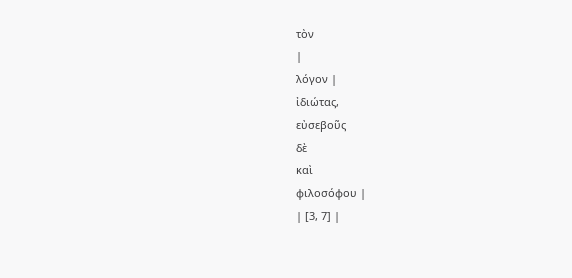τὸν
|
λόγον |
ἰδιώτας,
εὐσεβοῦς
δὲ
καὶ
φιλοσόφου |
| [3, 7] |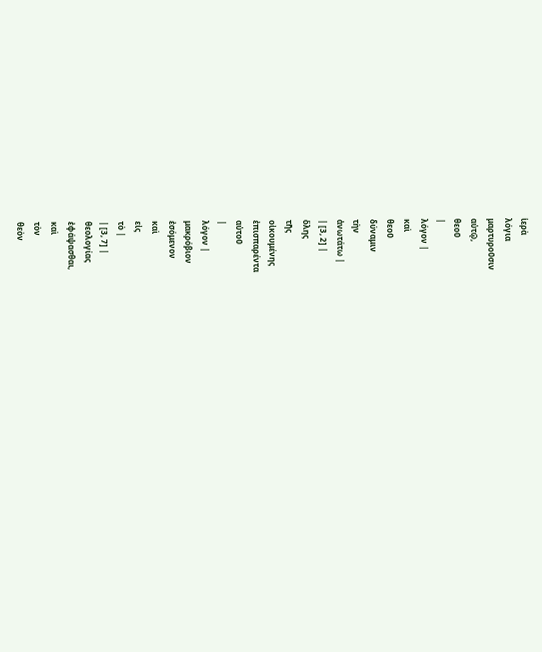ἱερὰ
λόγια
μαρτυροῦσιν
αὐτῷ,
θεοῦ
|
λόγον |
καὶ
θεοῦ
δύναμιν
τὴν
ἀνωτάτω |
| [3, 2] |
ὅλης
τῆς
οἰκουμένης
ἐπισπαρέντα
αὐτοῦ
|
λόγον |
μακρόβιον
ἐσόμενον
καὶ
εἰς
τὸ |
| [3, 7] |
θεολογίας
ἐφάψασθαι,
καὶ
τὸν
θεὸν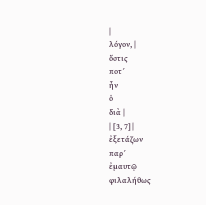|
λόγον, |
ὅστις
ποτ´
ἦν
ὁ
διὰ |
| [3, 7] |
ἐξετάζων
παρ´
ἐμαυτῷ
φιλαλήθως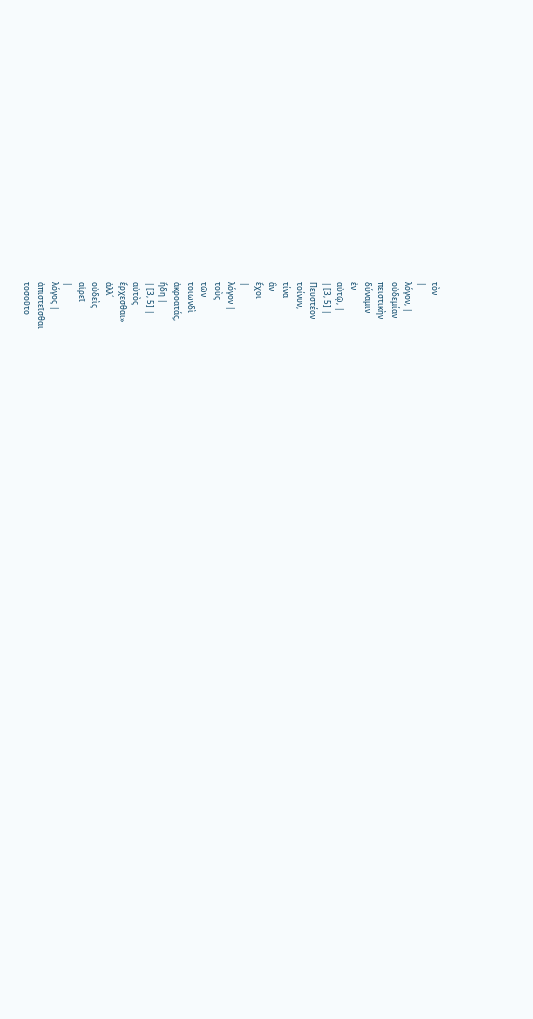τὸν
|
λόγον, |
οὐδεμίαν
πειστικὴν
δύναμιν
ἐν
αὐτῷ, |
| [3, 5] |
Πευστέον
τοίνυν,
τίνα
ἂν
ἔχοι
|
λόγον |
τοὺς
τῶν
τοιωνδὶ
ἀκροατάς,
ἤδη |
| [3, 5] |
αὐτὸς
ἔρχεσθαι»
ἀλλ´
οὐδεὶς
αἱρεῖ
|
λόγος |
ἀπιστεῖσθαι
τοσοῦτο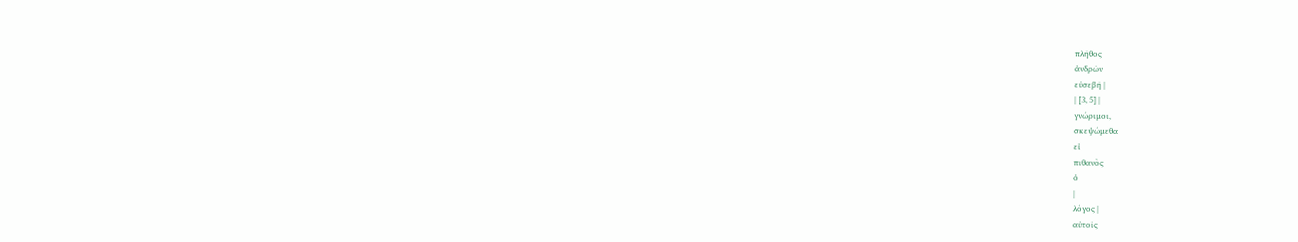πλῆθος
ἀνδρῶν
εὐσεβῆ |
| [3, 5] |
γνώριμοι,
σκεψώμεθα
εἰ
πιθανὸς
ὁ
|
λόγος |
αὐτοῖς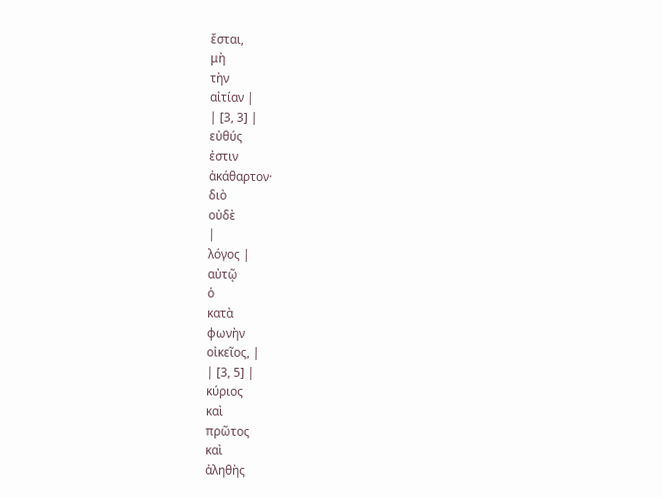ἔσται,
μὴ
τὴν
αἰτίαν |
| [3, 3] |
εὐθύς
ἐστιν
ἀκάθαρτον·
διὸ
οὐδὲ
|
λόγος |
αὐτῷ
ὁ
κατὰ
φωνὴν
οἰκεῖος, |
| [3, 5] |
κύριος
καὶ
πρῶτος
καὶ
ἀληθὴς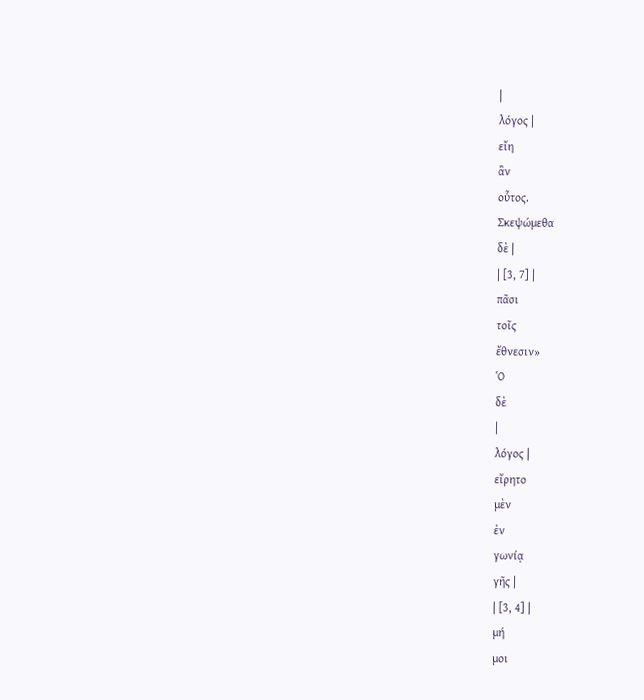|
λόγος |
εἴη
ἂν
οὗτος.
Σκεψώμεθα
δὲ |
| [3, 7] |
πᾶσι
τοῖς
ἔθνεσιν»
Ὁ
δὲ
|
λόγος |
εἴρητο
μὲν
ἐν
γωνίᾳ
γῆς |
| [3, 4] |
μή
μοι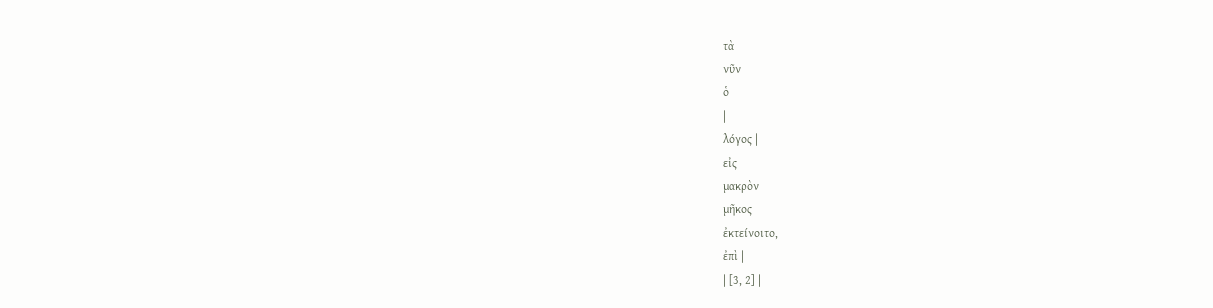τὰ
νῦν
ὁ
|
λόγος |
εἰς
μακρὸν
μῆκος
ἐκτείνοιτο,
ἐπὶ |
| [3, 2] |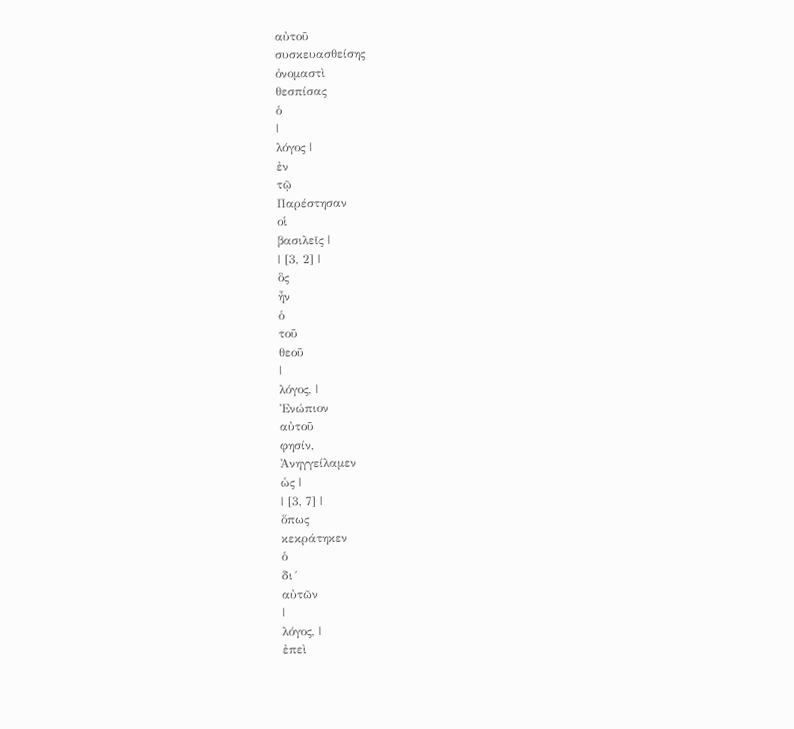αὐτοῦ
συσκευασθείσης
ὀνομαστὶ
θεσπίσας
ὁ
|
λόγος |
ἐν
τῷ
Παρέστησαν
οἱ
βασιλεῖς |
| [3, 2] |
ὃς
ἦν
ὁ
τοῦ
θεοῦ
|
λόγος, |
Ἐνώπιον
αὐτοῦ
φησίν,
Ἀνηγγείλαμεν
ὡς |
| [3, 7] |
ὅπως
κεκράτηκεν
ὁ
δι´
αὐτῶν
|
λόγος, |
ἐπεὶ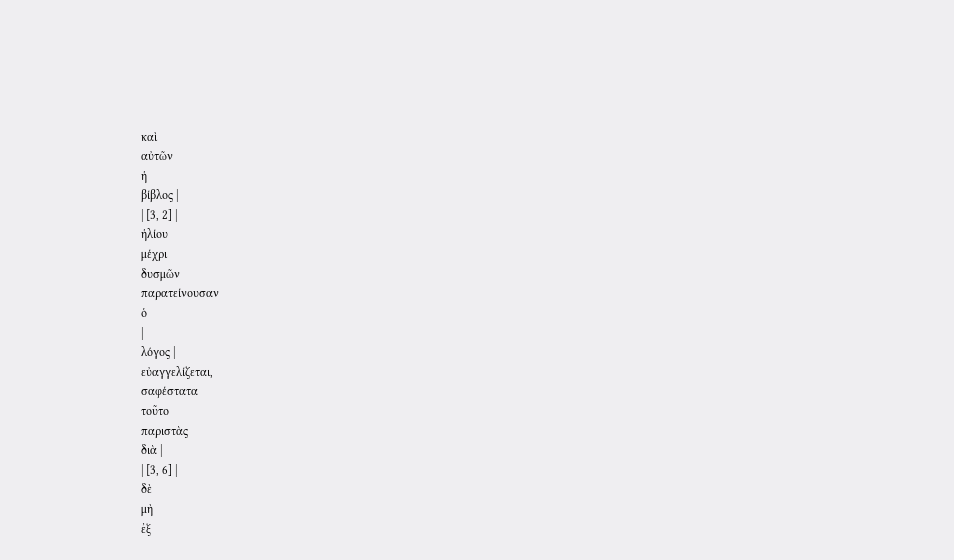καὶ
αὐτῶν
ἡ
βίβλος |
| [3, 2] |
ἡλίου
μέχρι
δυσμῶν
παρατείνουσαν
ὁ
|
λόγος |
εὐαγγελίζεται,
σαφέστατα
τοῦτο
παριστὰς
διὰ |
| [3, 6] |
δὲ
μὴ
ἐξ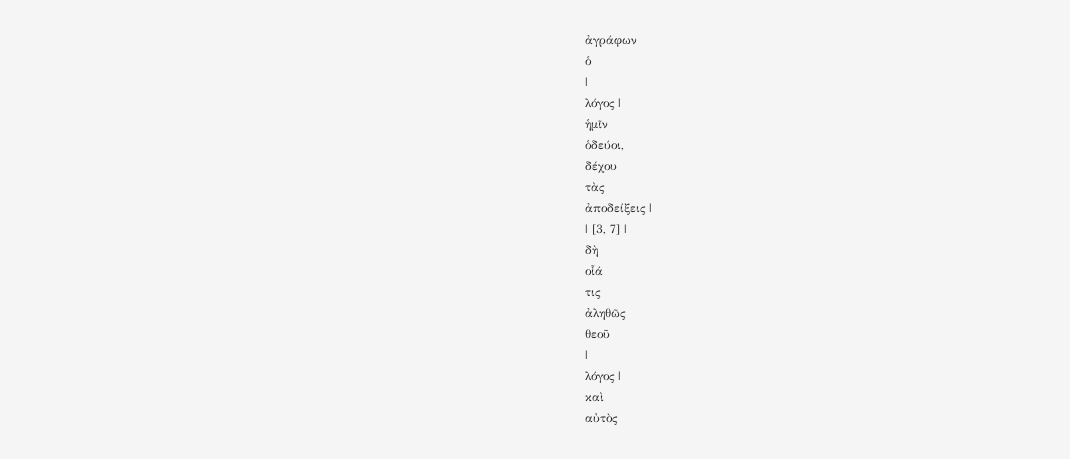ἀγράφων
ὁ
|
λόγος |
ἡμῖν
ὁδεύοι,
δέχου
τὰς
ἀποδείξεις |
| [3, 7] |
δὴ
οἷά
τις
ἀληθῶς
θεοῦ
|
λόγος |
καὶ
αὐτὸς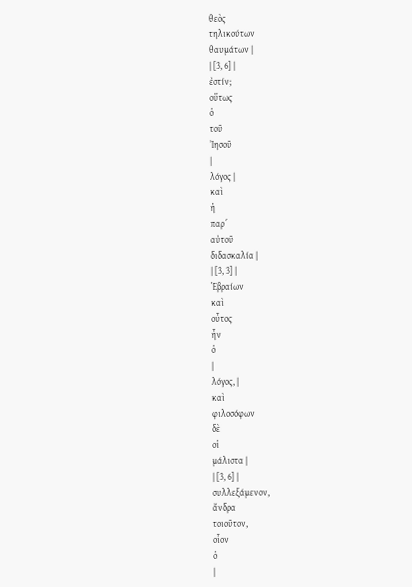θεὸς
τηλικούτων
θαυμάτων |
| [3, 6] |
ἐστίν;
οὕτως
ὁ
τοῦ
Ἰησοῦ
|
λόγος |
καὶ
ἡ
παρ´
αὐτοῦ
διδασκαλία |
| [3, 3] |
Ἑβραίων
καὶ
οὗτος
ἦν
ὁ
|
λόγος, |
καὶ
φιλοσόφων
δὲ
οἱ
μάλιστα |
| [3, 6] |
συλλεξάμενον,
ἄνδρα
τοιοῦτον,
οἷον
ὁ
|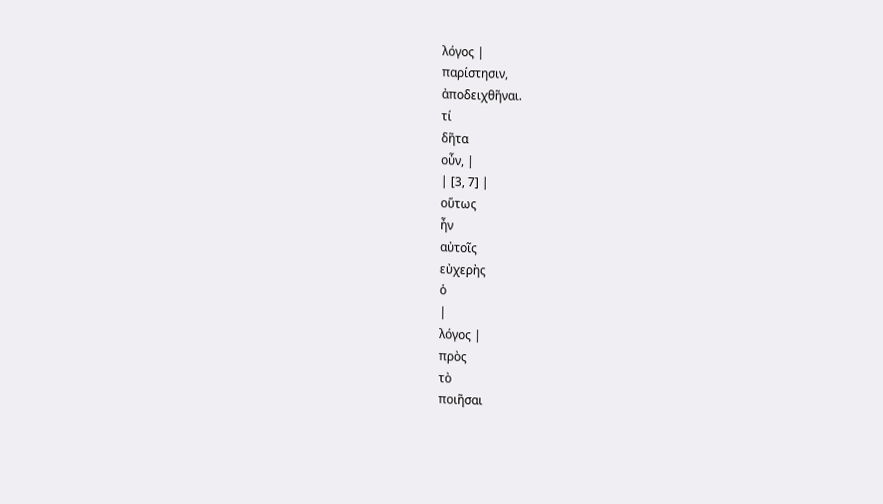λόγος |
παρίστησιν,
ἀποδειχθῆναι.
τί
δῆτα
οὖν, |
| [3, 7] |
οὕτως
ἦν
αὐτοῖς
εὐχερὴς
ὁ
|
λόγος |
πρὸς
τὸ
ποιῆσαι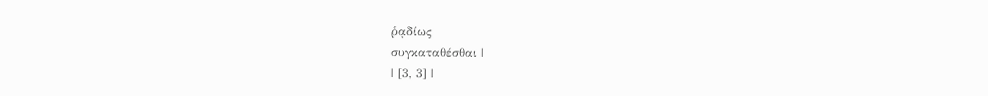ῥᾳδίως
συγκαταθέσθαι |
| [3, 3] |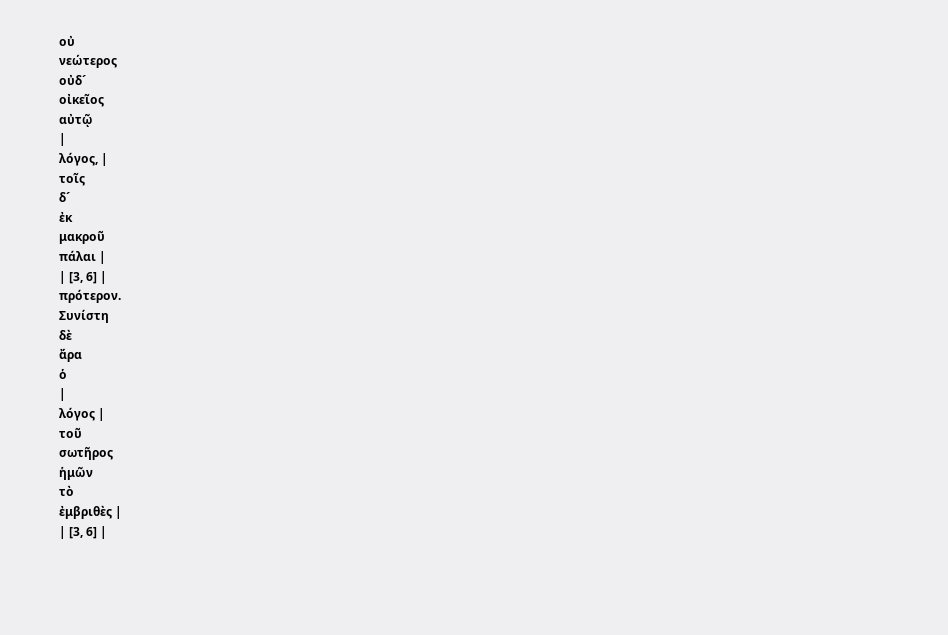οὐ
νεώτερος
οὐδ´
οἰκεῖος
αὐτῷ
|
λόγος, |
τοῖς
δ´
ἐκ
μακροῦ
πάλαι |
| [3, 6] |
πρότερον.
Συνίστη
δὲ
ἄρα
ὁ
|
λόγος |
τοῦ
σωτῆρος
ἡμῶν
τὸ
ἐμβριθὲς |
| [3, 6] |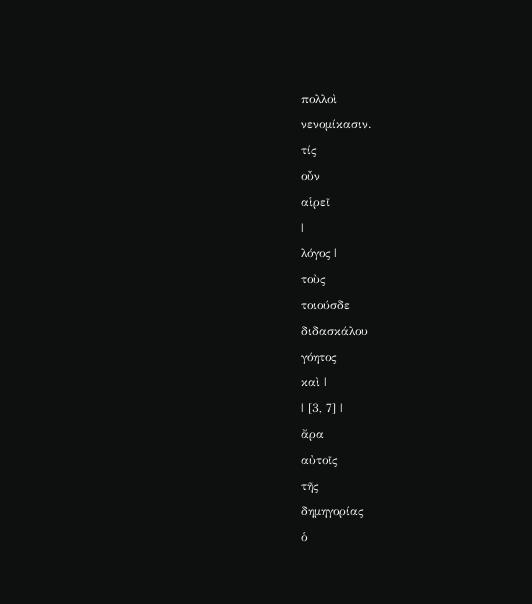πολλοὶ
νενομίκασιν.
τίς
οὖν
αἱρεῖ
|
λόγος |
τοὺς
τοιούσδε
διδασκάλου
γόητος
καὶ |
| [3, 7] |
ἄρα
αὐτοῖς
τῆς
δημηγορίας
ὁ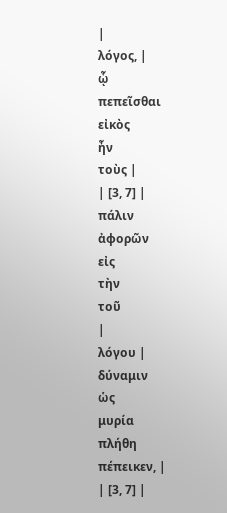|
λόγος, |
ᾧ
πεπεῖσθαι
εἰκὸς
ἦν
τοὺς |
| [3, 7] |
πάλιν
ἀφορῶν
εἰς
τὴν
τοῦ
|
λόγου |
δύναμιν
ὡς
μυρία
πλήθη
πέπεικεν, |
| [3, 7] |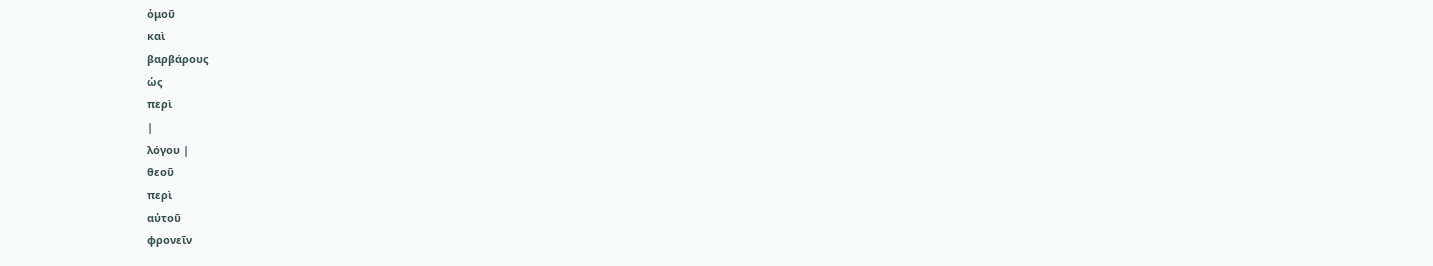ὁμοῦ
καὶ
βαρβάρους
ὡς
περὶ
|
λόγου |
θεοῦ
περὶ
αὐτοῦ
φρονεῖν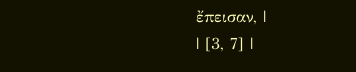ἔπεισαν, |
| [3, 7] |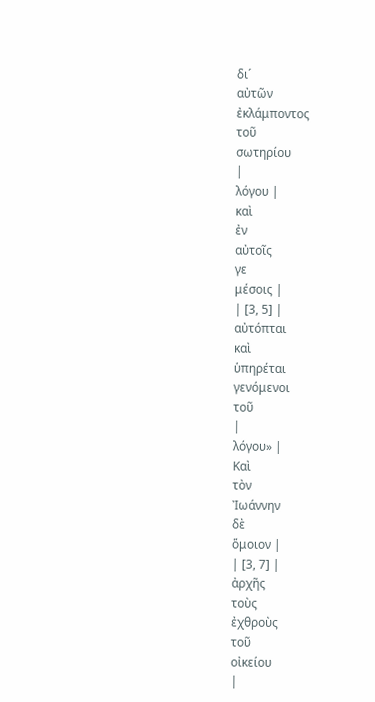δι´
αὐτῶν
ἐκλάμποντος
τοῦ
σωτηρίου
|
λόγου |
καὶ
ἐν
αὐτοῖς
γε
μέσοις |
| [3, 5] |
αὐτόπται
καὶ
ὑπηρέται
γενόμενοι
τοῦ
|
λόγου» |
Καὶ
τὸν
Ἰωάννην
δὲ
ὅμοιον |
| [3, 7] |
ἀρχῆς
τοὺς
ἐχθροὺς
τοῦ
οἰκείου
|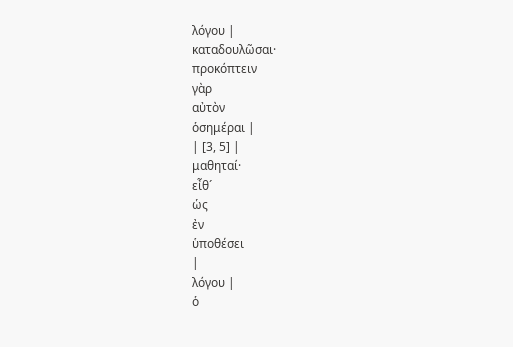λόγου |
καταδουλῶσαι·
προκόπτειν
γὰρ
αὐτὸν
ὁσημέραι |
| [3, 5] |
μαθηταί·
εἶθ´
ὡς
ἐν
ὑποθέσει
|
λόγου |
ὁ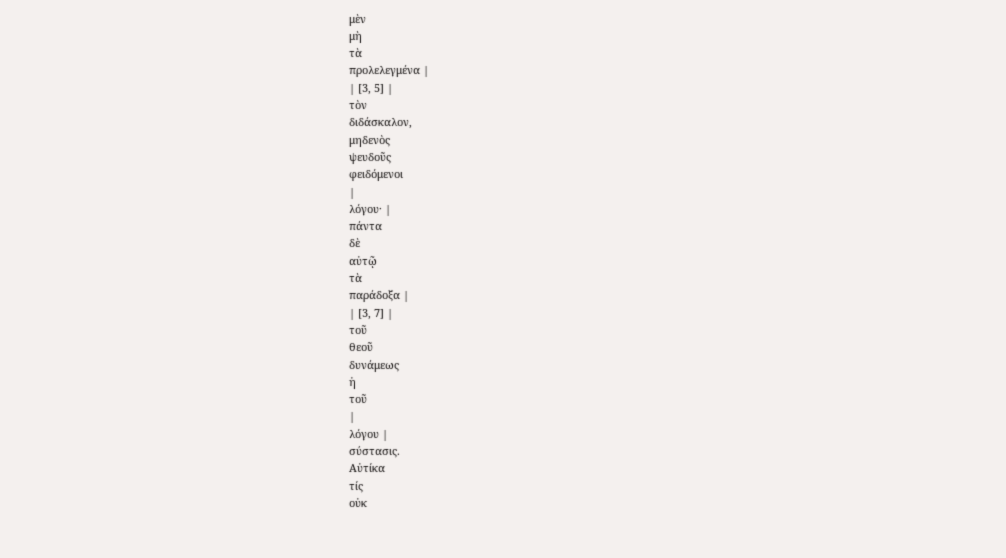μὲν
μὴ
τὰ
προλελεγμένα |
| [3, 5] |
τὸν
διδάσκαλον,
μηδενὸς
ψευδοῦς
φειδόμενοι
|
λόγου· |
πάντα
δὲ
αὐτῷ
τὰ
παράδοξα |
| [3, 7] |
τοῦ
θεοῦ
δυνάμεως
ἡ
τοῦ
|
λόγου |
σύστασις.
Αὐτίκα
τίς
οὐκ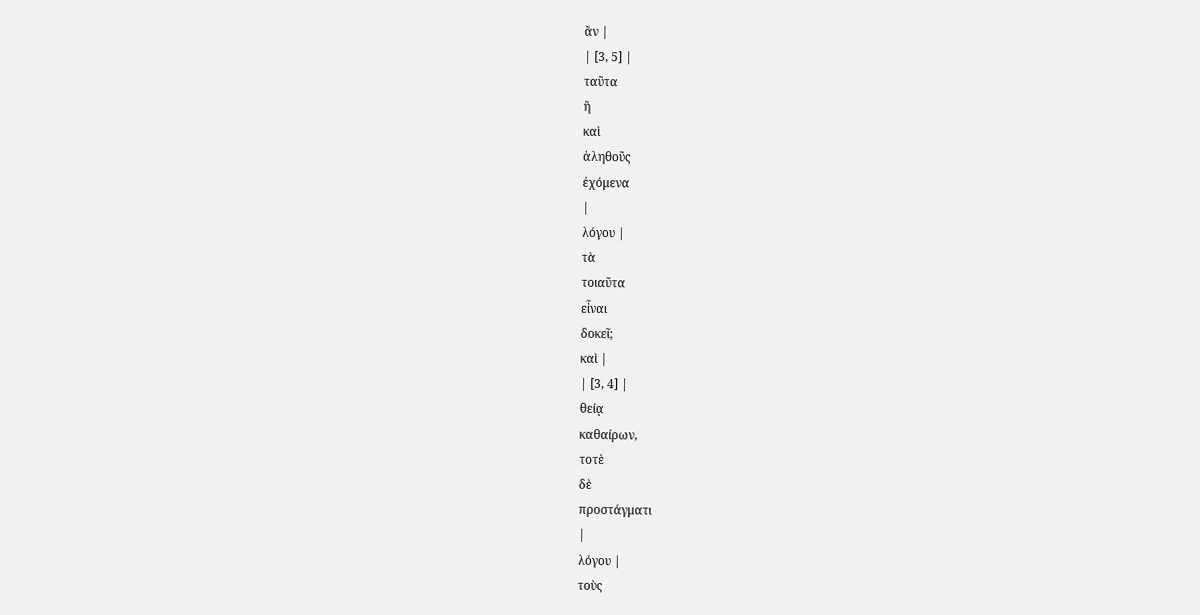ἂν |
| [3, 5] |
ταῦτα
ἢ
καὶ
ἀληθοῦς
ἐχόμενα
|
λόγου |
τὰ
τοιαῦτα
εἶναι
δοκεῖ;
καὶ |
| [3, 4] |
θείᾳ
καθαίρων,
τοτὲ
δὲ
προστάγματι
|
λόγου |
τοὺς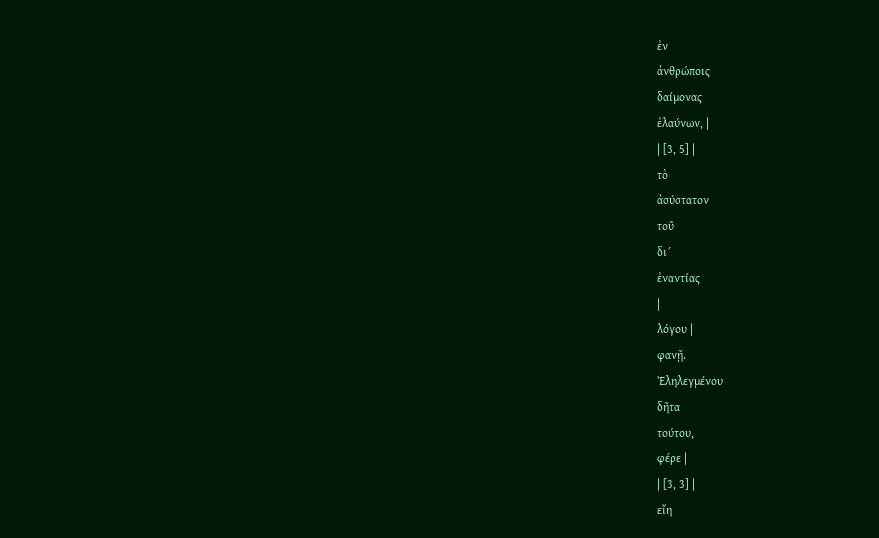ἐν
ἀνθρώποις
δαίμονας
ἐλαύνων, |
| [3, 5] |
τὸ
ἀσύστατον
τοῦ
δι´
ἐναντίας
|
λόγου |
φανῇ.
Ἐληλεγμένου
δῆτα
τούτου,
φέρε |
| [3, 3] |
εἴη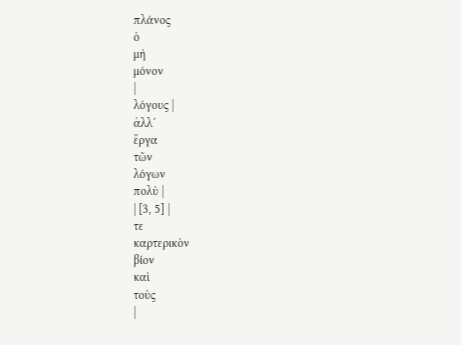πλάνος
ὁ
μὴ
μόνον
|
λόγους |
ἀλλ´
ἔργα
τῶν
λόγων
πολὺ |
| [3, 5] |
τε
καρτερικὸν
βίον
καὶ
τοὺς
|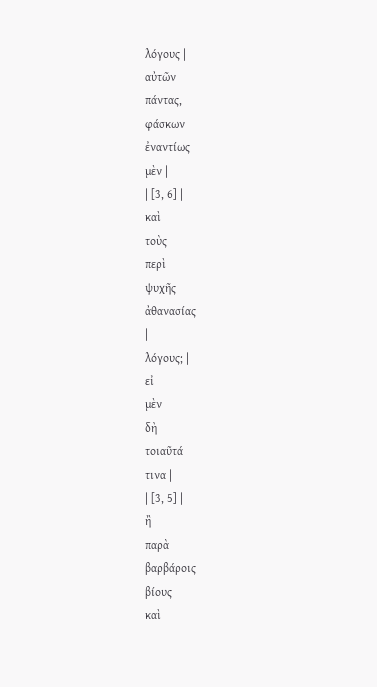λόγους |
αὐτῶν
πάντας,
φάσκων
ἐναντίως
μὲν |
| [3, 6] |
καὶ
τοὺς
περὶ
ψυχῆς
ἀθανασίας
|
λόγους; |
εἰ
μὲν
δὴ
τοιαῦτά
τινα |
| [3, 5] |
ἢ
παρὰ
βαρβάροις
βίους
καὶ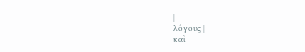|
λόγους |
καὶ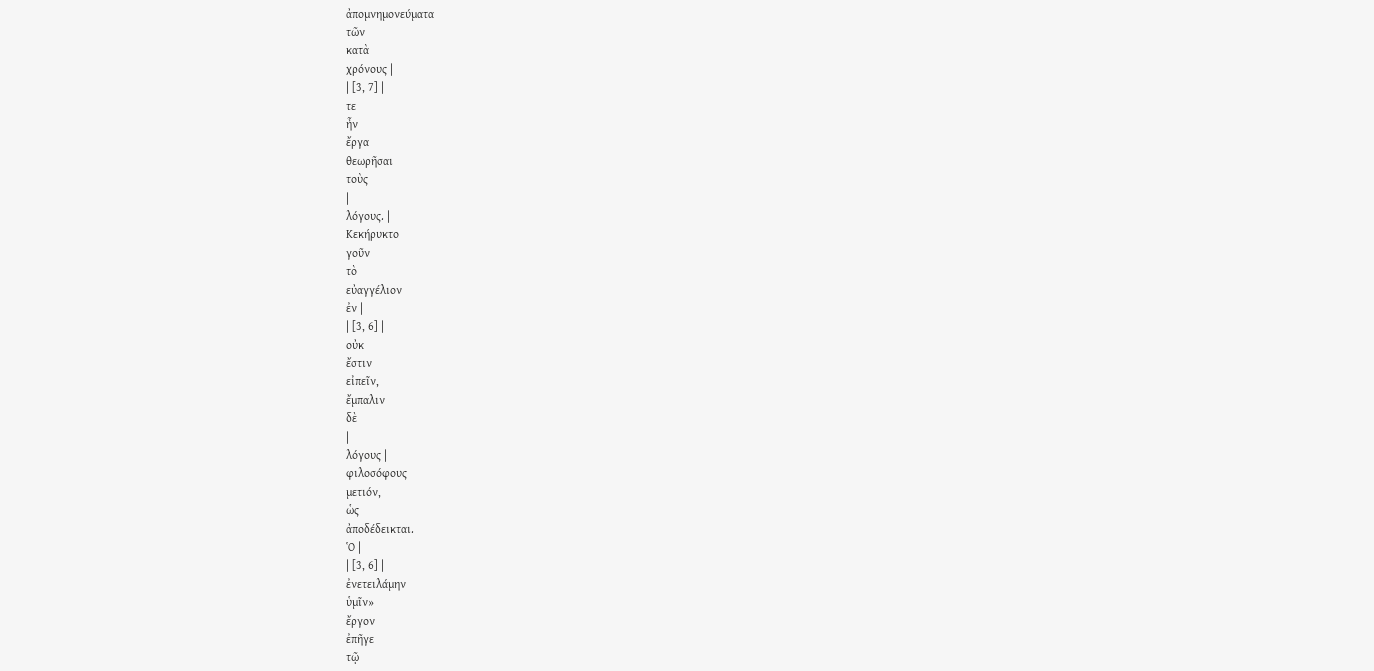ἀπομνημονεύματα
τῶν
κατὰ
χρόνους |
| [3, 7] |
τε
ἦν
ἔργα
θεωρῆσαι
τοὺς
|
λόγους. |
Κεκήρυκτο
γοῦν
τὸ
εὐαγγέλιον
ἐν |
| [3, 6] |
οὐκ
ἔστιν
εἰπεῖν,
ἔμπαλιν
δὲ
|
λόγους |
φιλοσόφους
μετιόν,
ὡς
ἀποδέδεικται.
Ὁ |
| [3, 6] |
ἐνετειλάμην
ὑμῖν»
ἔργον
ἐπῆγε
τῷ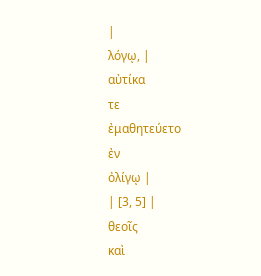|
λόγῳ, |
αὐτίκα
τε
ἐμαθητεύετο
ἐν
ὀλίγῳ |
| [3, 5] |
θεοῖς
καὶ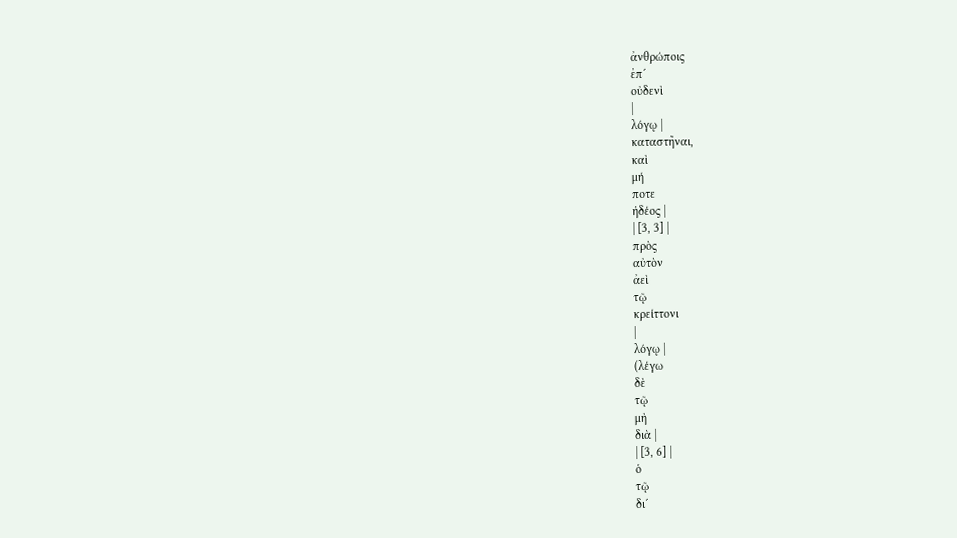ἀνθρώποις
ἐπ´
οὐδενὶ
|
λόγῳ |
καταστῆναι,
καὶ
μή
ποτε
ἡδέος |
| [3, 3] |
πρὸς
αὐτὸν
ἀεὶ
τῷ
κρείττονι
|
λόγῳ |
(λέγω
δὲ
τῷ
μὴ
διὰ |
| [3, 6] |
ὁ
τῷ
δι´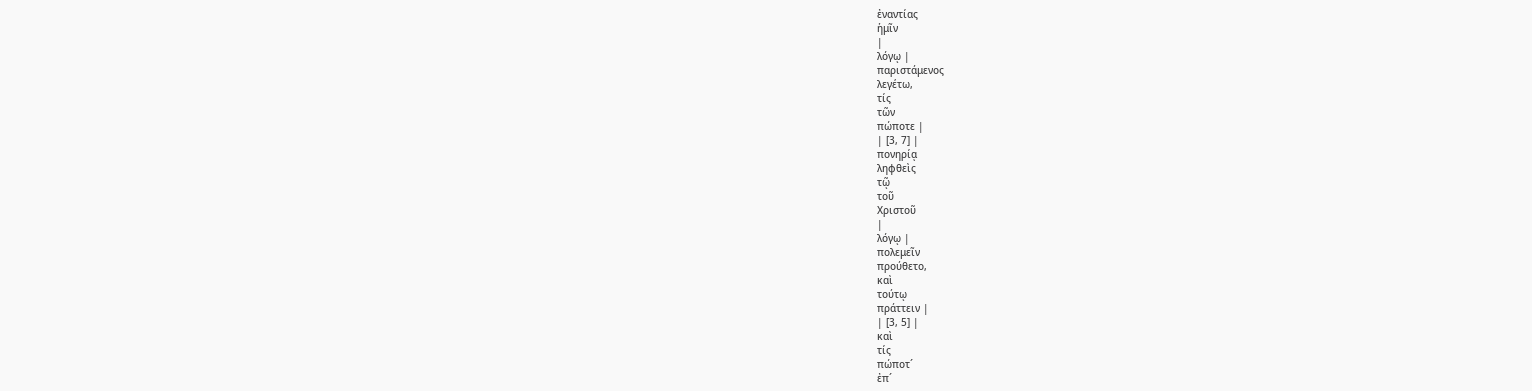ἐναντίας
ἡμῖν
|
λόγῳ |
παριστάμενος
λεγέτω,
τίς
τῶν
πώποτε |
| [3, 7] |
πονηρίᾳ
ληφθεὶς
τῷ
τοῦ
Χριστοῦ
|
λόγῳ |
πολεμεῖν
προύθετο,
καὶ
τούτῳ
πράττειν |
| [3, 5] |
καὶ
τίς
πώποτ´
ἐπ´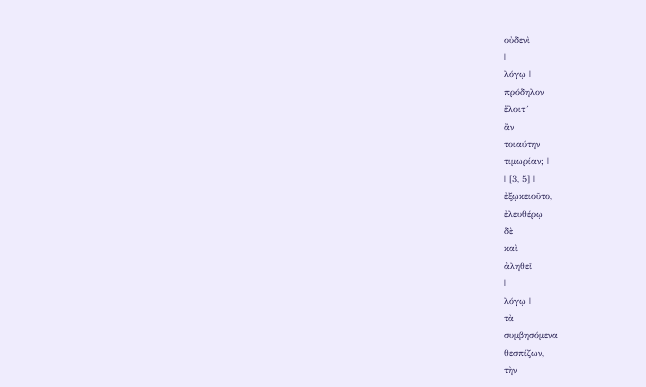οὐδενὶ
|
λόγῳ |
πρόδηλον
ἕλοιτ´
ἂν
τοιαύτην
τιμωρίαν; |
| [3, 5] |
ἐξῳκειοῦτο,
ἐλευθέρῳ
δὲ
καὶ
ἀληθεῖ
|
λόγῳ |
τὰ
συμβησόμενα
θεσπίζων,
τὴν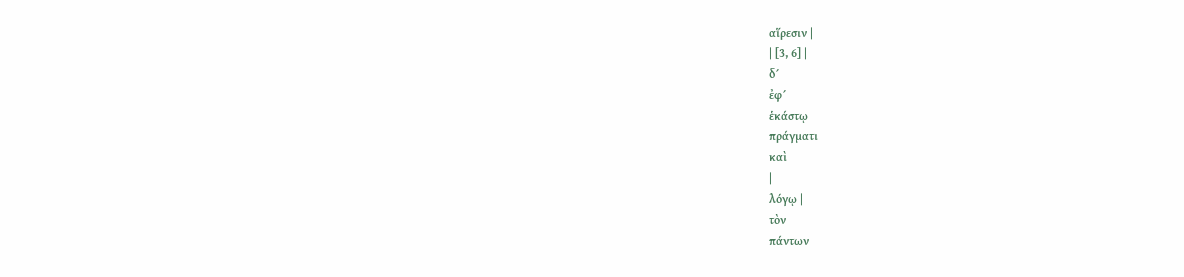αἵρεσιν |
| [3, 6] |
δ´
ἐφ´
ἑκάστῳ
πράγματι
καὶ
|
λόγῳ |
τὸν
πάντων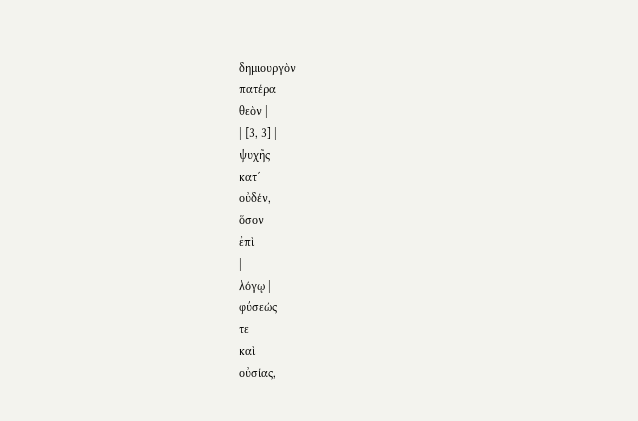δημιουργὸν
πατέρα
θεὸν |
| [3, 3] |
ψυχῆς
κατ´
οὐδέν,
ὅσον
ἐπὶ
|
λόγῳ |
φύσεώς
τε
καὶ
οὐσίας,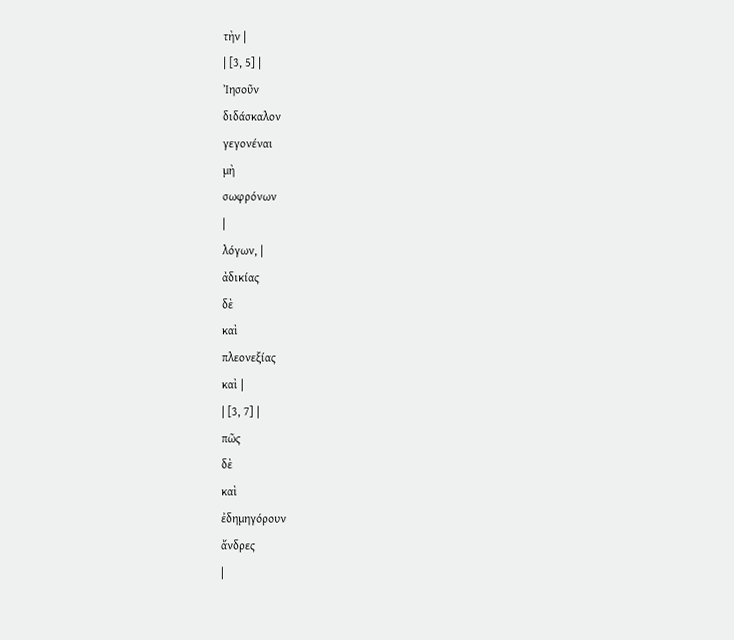τὴν |
| [3, 5] |
Ἰησοῦν
διδάσκαλον
γεγονέναι
μὴ
σωφρόνων
|
λόγων, |
ἀδικίας
δὲ
καὶ
πλεονεξίας
καὶ |
| [3, 7] |
πῶς
δὲ
καὶ
ἐδημηγόρουν
ἄνδρες
|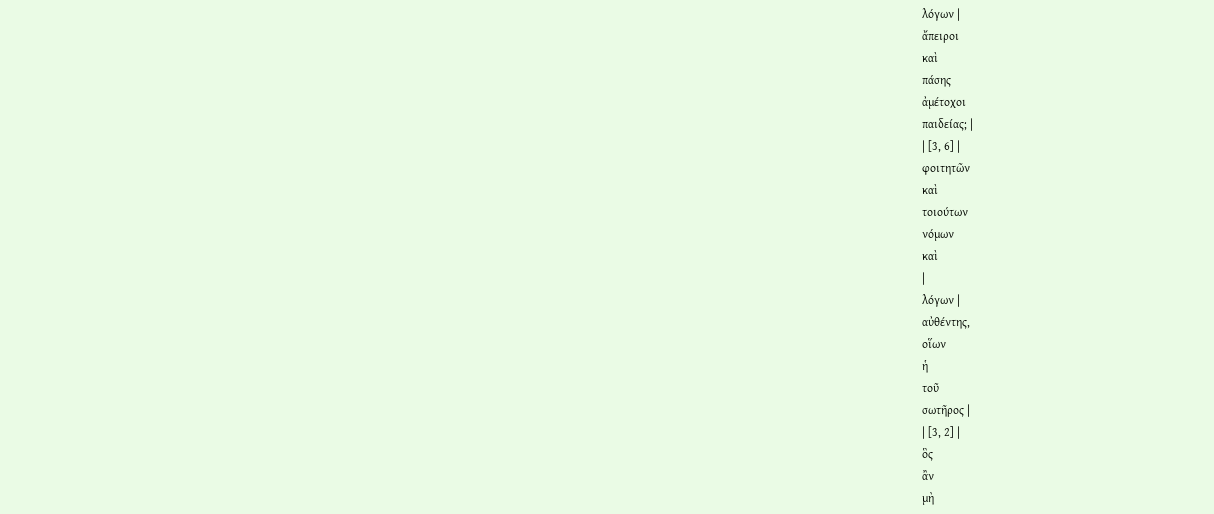λόγων |
ἄπειροι
καὶ
πάσης
ἀμέτοχοι
παιδείας; |
| [3, 6] |
φοιτητῶν
καὶ
τοιούτων
νόμων
καὶ
|
λόγων |
αὐθέντης,
οἵων
ἡ
τοῦ
σωτῆρος |
| [3, 2] |
ὃς
ἂν
μὴ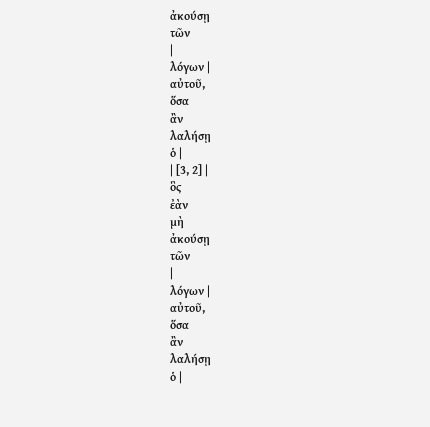ἀκούσῃ
τῶν
|
λόγων |
αὐτοῦ,
ὅσα
ἂν
λαλήσῃ
ὁ |
| [3, 2] |
ὃς
ἐὰν
μὴ
ἀκούσῃ
τῶν
|
λόγων |
αὐτοῦ,
ὅσα
ἂν
λαλήσῃ
ὁ |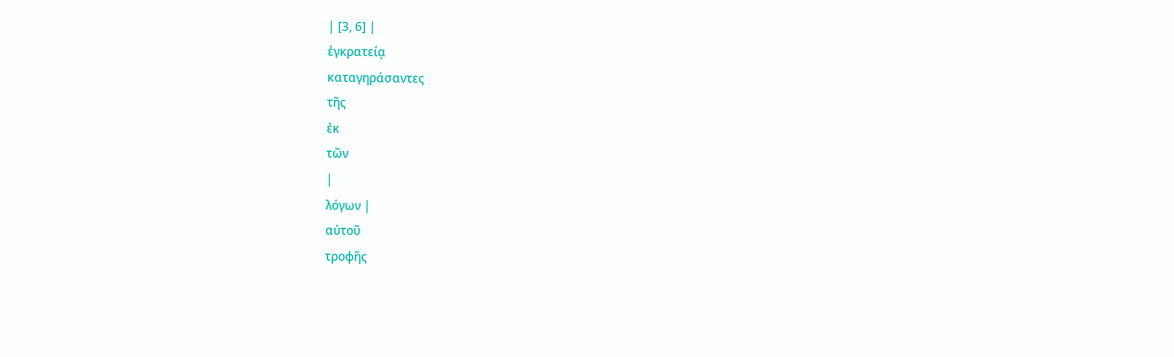| [3, 6] |
ἐγκρατείᾳ
καταγηράσαντες
τῆς
ἐκ
τῶν
|
λόγων |
αὐτοῦ
τροφῆς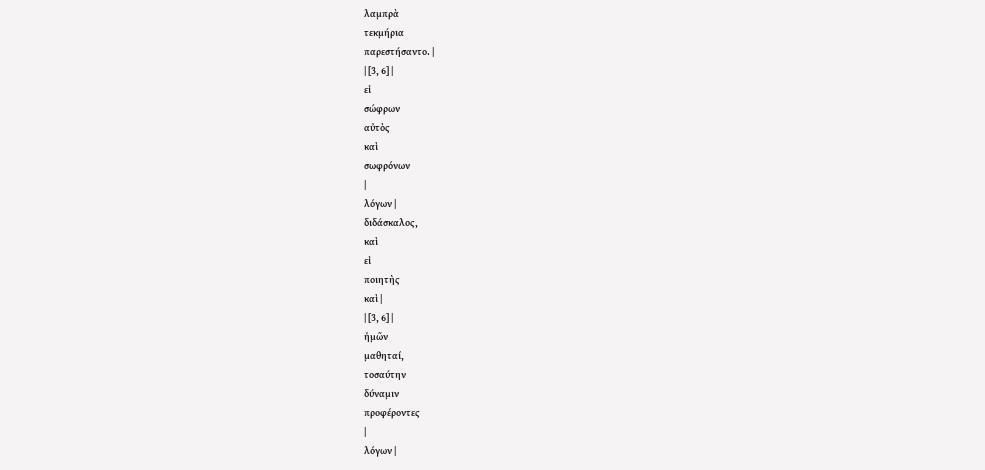λαμπρὰ
τεκμήρια
παρεστήσαντο. |
| [3, 6] |
εἰ
σώφρων
αὐτὸς
καὶ
σωφρόνων
|
λόγων |
διδάσκαλος,
καὶ
εἰ
ποιητὴς
καὶ |
| [3, 6] |
ἡμῶν
μαθηταί,
τοσαύτην
δύναμιν
προφέροντες
|
λόγων |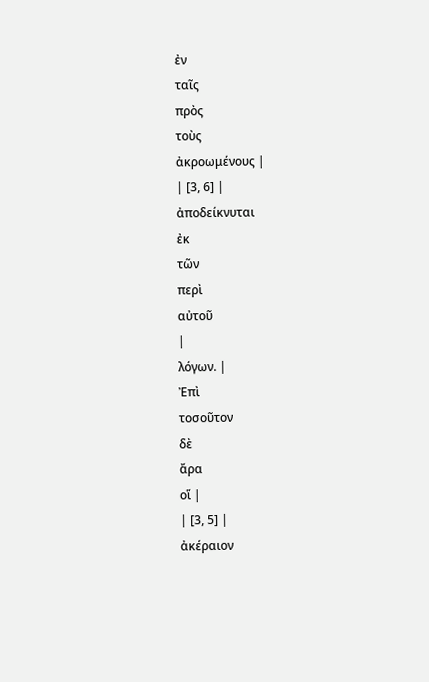ἐν
ταῖς
πρὸς
τοὺς
ἀκροωμένους |
| [3, 6] |
ἀποδείκνυται
ἐκ
τῶν
περὶ
αὐτοῦ
|
λόγων. |
Ἐπὶ
τοσοῦτον
δὲ
ἄρα
οἵ |
| [3, 5] |
ἀκέραιον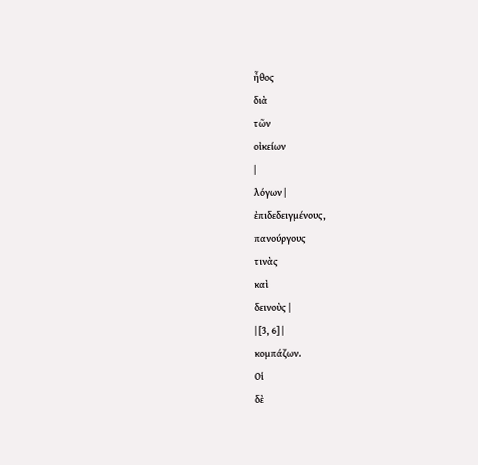ἦθος
διὰ
τῶν
οἰκείων
|
λόγων |
ἐπιδεδειγμένους,
πανούργους
τινὰς
καὶ
δεινοὺς |
| [3, 6] |
κομπάζων.
Οἱ
δὲ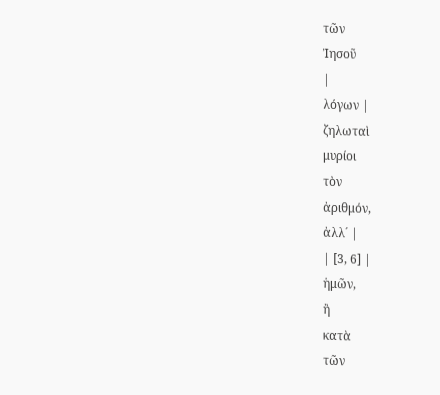τῶν
Ἰησοῦ
|
λόγων |
ζηλωταὶ
μυρίοι
τὸν
ἀριθμόν,
ἀλλ´ |
| [3, 6] |
ἡμῶν,
ἢ
κατὰ
τῶν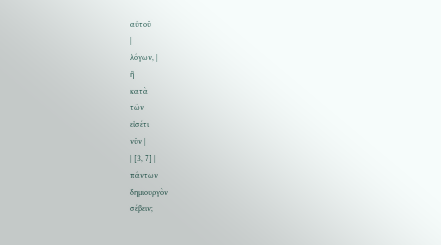αὐτοῦ
|
λόγων, |
ἢ
κατὰ
τῶν
εἰσέτι
νῦν |
| [3, 7] |
πάντων
δημιουργὸν
σέβειν;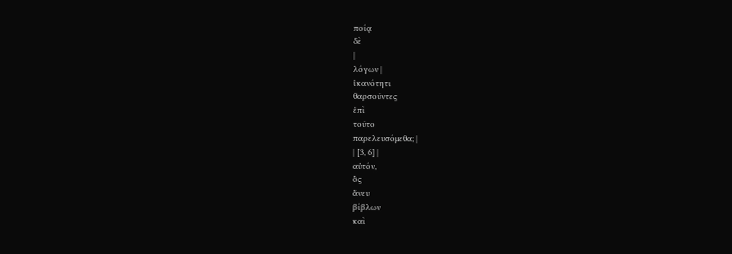ποίᾳ
δὲ
|
λόγων |
ἱκανότητι
θαρσοῦντες
ἐπὶ
τοῦτο
παρελευσόμεθα; |
| [3, 6] |
αὐτόν,
ὃς
ἄνευ
βίβλων
καὶ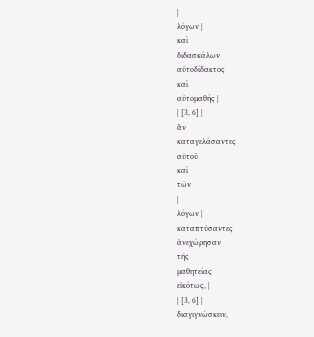|
λόγων |
καὶ
διδασκάλων
αὐτοδίδακτος
καὶ
αὐτομαθὴς |
| [3, 6] |
ἂν
καταγελάσαντες
αὐτοῦ
καὶ
τῶν
|
λόγων |
καταπτύσαντες
ἀνεχώρησαν
τῆς
μαθητείας
εἰκότως, |
| [3, 6] |
διαγιγνώσκειν,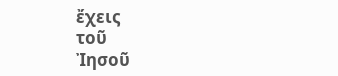ἔχεις
τοῦ
Ἰησοῦ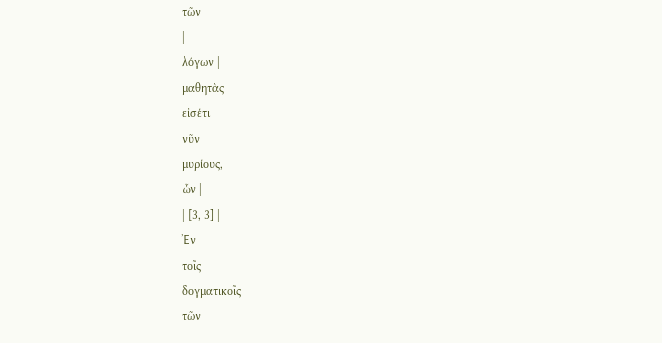τῶν
|
λόγων |
μαθητὰς
εἰσέτι
νῦν
μυρίους,
ὧν |
| [3, 3] |
Ἐν
τοῖς
δογματικοῖς
τῶν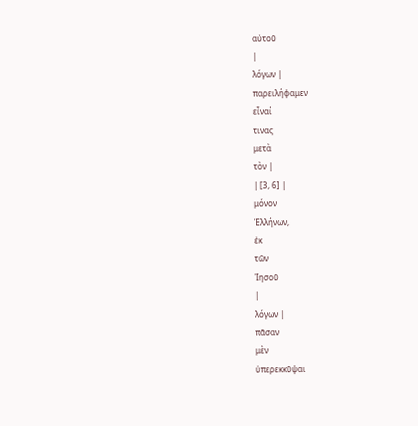αὐτοῦ
|
λόγων |
παρειλήφαμεν
εἶναί
τινας
μετὰ
τὸν |
| [3, 6] |
μόνον
Ἑλλήνων,
ἐκ
τῶν
Ἰησοῦ
|
λόγων |
πᾶσαν
μὲν
ὑπερεκκῦψαι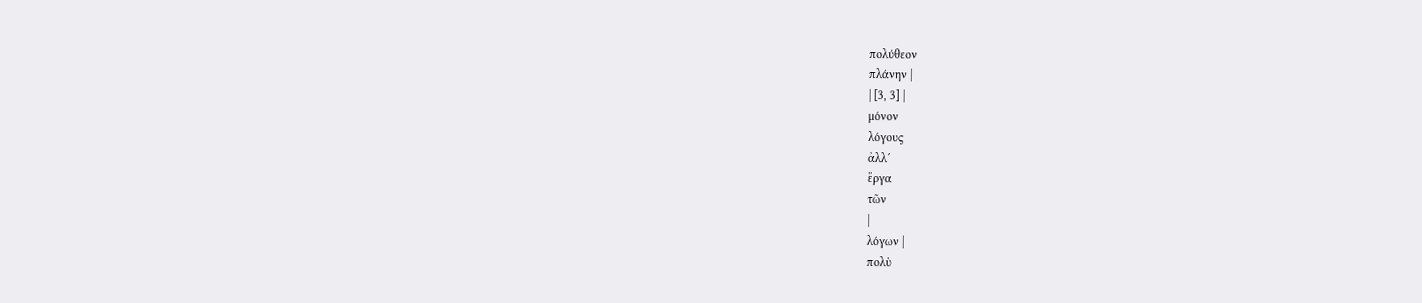πολύθεον
πλάνην |
| [3, 3] |
μόνον
λόγους
ἀλλ´
ἔργα
τῶν
|
λόγων |
πολὺ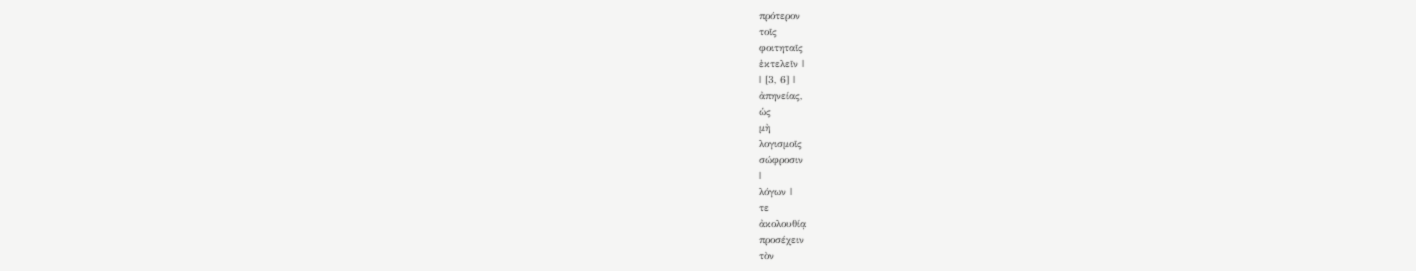πρότερον
τοῖς
φοιτηταῖς
ἐκτελεῖν |
| [3, 6] |
ἀπηνείας,
ὡς
μὴ
λογισμοῖς
σώφροσιν
|
λόγων |
τε
ἀκολουθίᾳ
προσέχειν
τὸν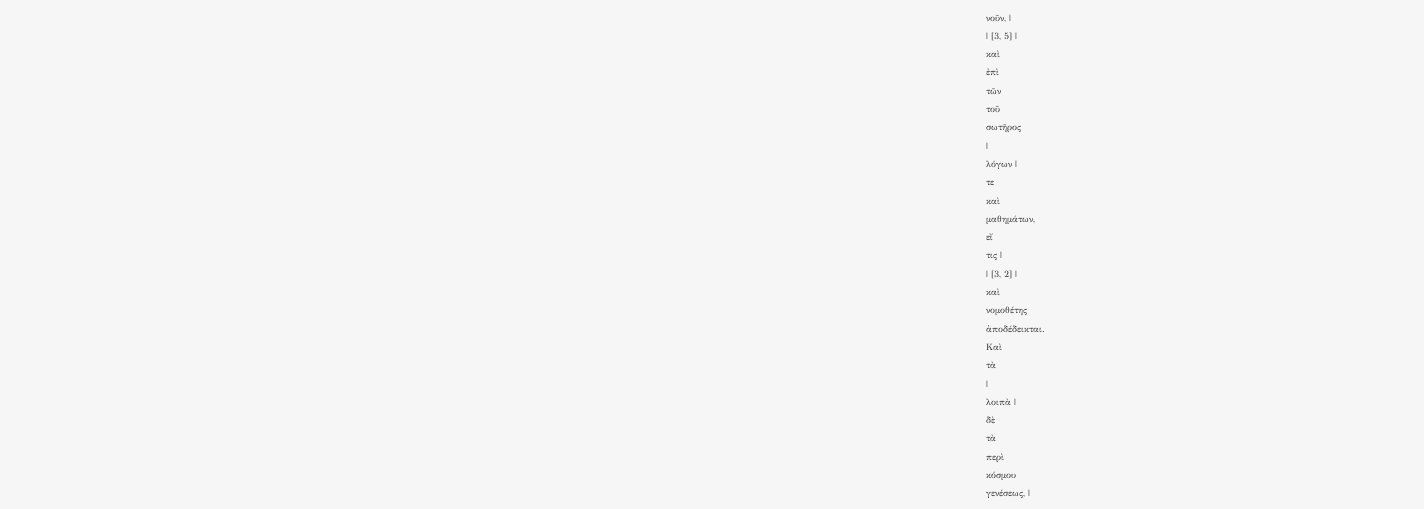νοῦν, |
| [3, 5] |
καὶ
ἐπὶ
τῶν
τοῦ
σωτῆρος
|
λόγων |
τε
καὶ
μαθημάτων,
εἴ
τις |
| [3, 2] |
καὶ
νομοθέτης
ἀποδέδεικται.
Καὶ
τὰ
|
λοιπὰ |
δὲ
τὰ
περὶ
κόσμου
γενέσεως, |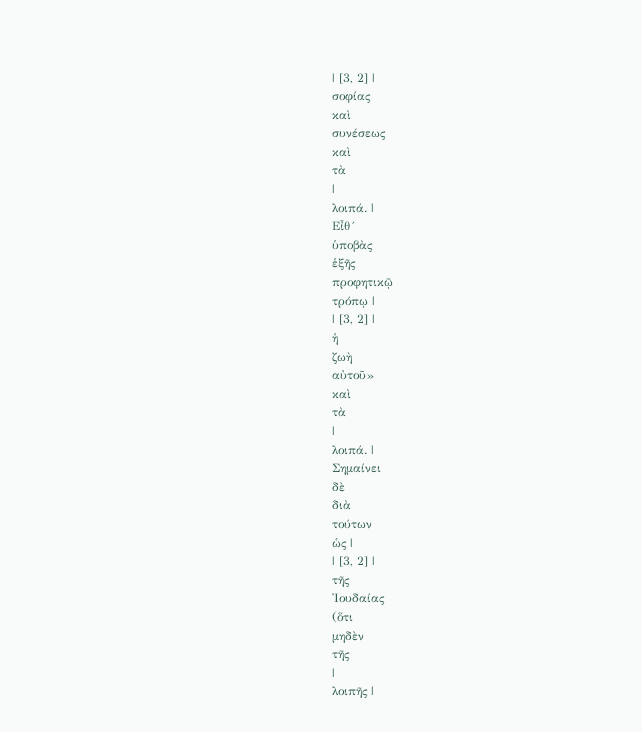| [3, 2] |
σοφίας
καὶ
συνέσεως
καὶ
τὰ
|
λοιπά. |
Εἶθ´
ὑποβὰς
ἑξῆς
προφητικῷ
τρόπῳ |
| [3, 2] |
ἡ
ζωὴ
αὐτοῦ»
καὶ
τὰ
|
λοιπά. |
Σημαίνει
δὲ
διὰ
τούτων
ὡς |
| [3, 2] |
τῆς
Ἰουδαίας
(ὅτι
μηδὲν
τῆς
|
λοιπῆς |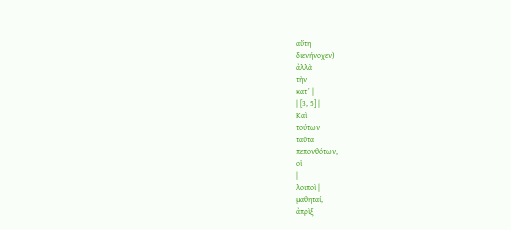αὕτη
διενήνοχεν)
ἀλλὰ
τὴν
κατ´ |
| [3, 5] |
Καὶ
τούτων
ταῦτα
πεπονθότων,
οἱ
|
λοιποὶ |
μαθηταί,
ἀπρὶξ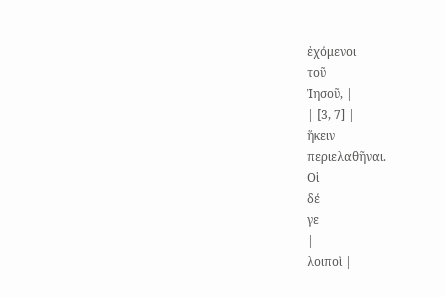ἐχόμενοι
τοῦ
Ἰησοῦ, |
| [3, 7] |
ἥκειν
περιελαθῆναι.
Οἱ
δέ
γε
|
λοιποὶ |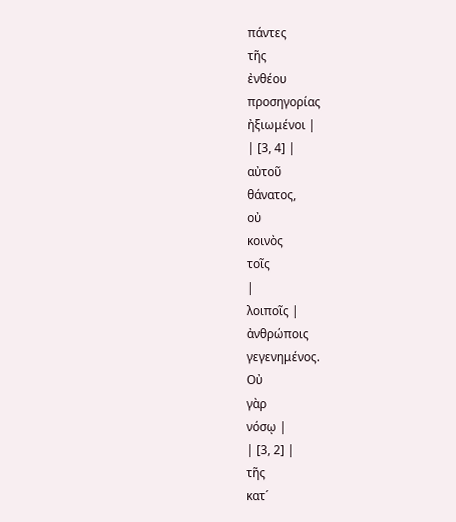πάντες
τῆς
ἐνθέου
προσηγορίας
ἠξιωμένοι |
| [3, 4] |
αὐτοῦ
θάνατος,
οὐ
κοινὸς
τοῖς
|
λοιποῖς |
ἀνθρώποις
γεγενημένος.
Οὐ
γὰρ
νόσῳ |
| [3, 2] |
τῆς
κατ´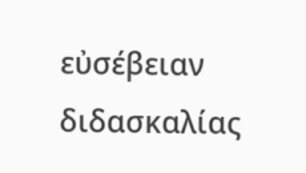εὐσέβειαν
διδασκαλίας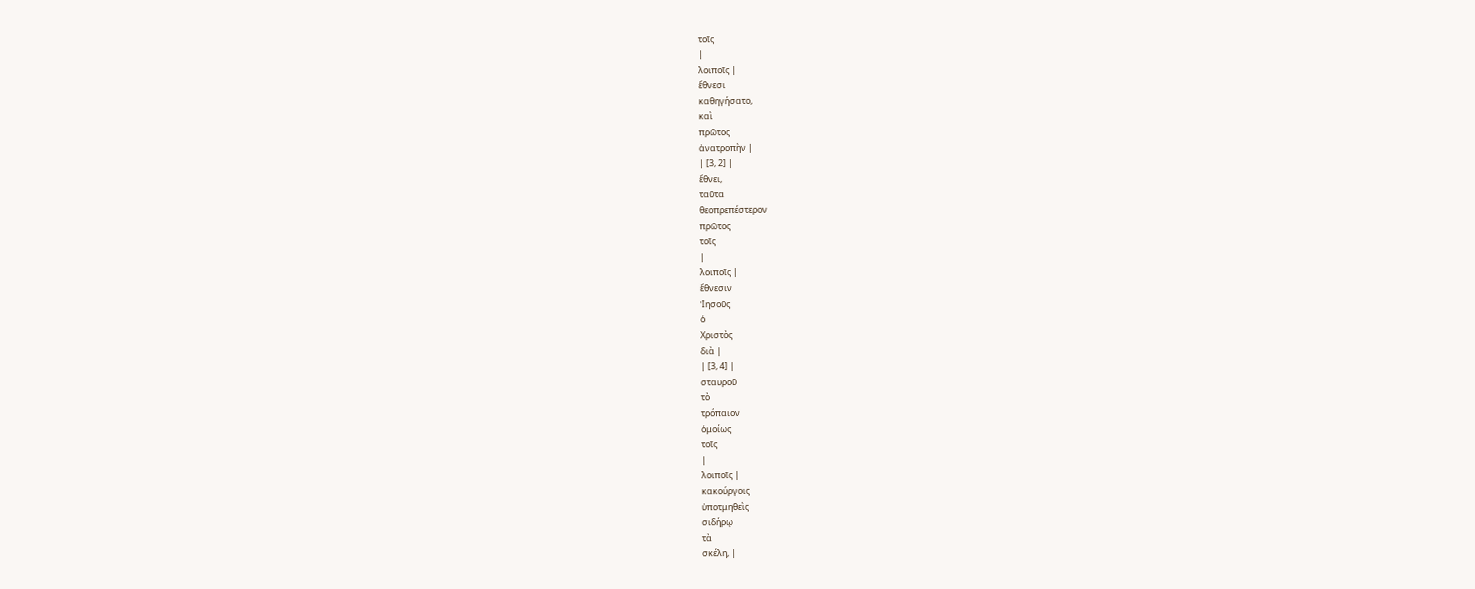τοῖς
|
λοιποῖς |
ἔθνεσι
καθηγήσατο,
καὶ
πρῶτος
ἀνατροπὴν |
| [3, 2] |
ἔθνει,
ταῦτα
θεοπρεπέστερον
πρῶτος
τοῖς
|
λοιποῖς |
ἔθνεσιν
Ἰησοῦς
ὁ
Χριστὸς
διὰ |
| [3, 4] |
σταυροῦ
τὸ
τρόπαιον
ὁμοίως
τοῖς
|
λοιποῖς |
κακούργοις
ὑποτμηθεὶς
σιδήρῳ
τὰ
σκέλη, |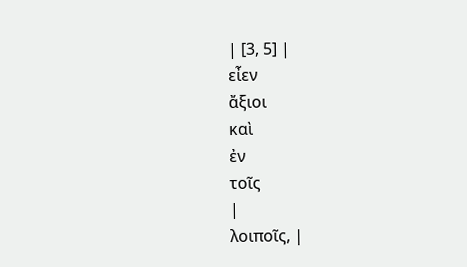| [3, 5] |
εἶεν
ἄξιοι
καὶ
ἐν
τοῖς
|
λοιποῖς, |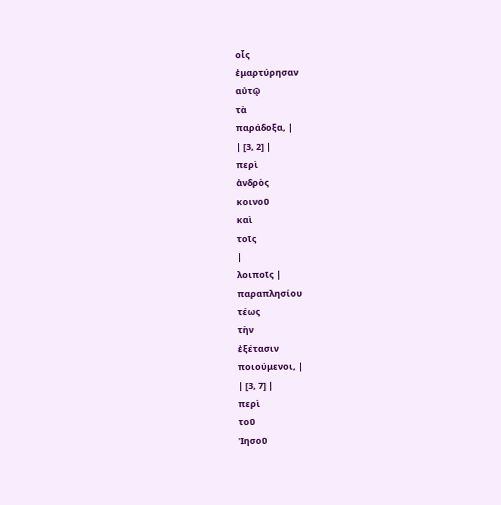οἷς
ἐμαρτύρησαν
αὐτῷ
τὰ
παράδοξα, |
| [3, 2] |
περὶ
ἀνδρὸς
κοινοῦ
καὶ
τοῖς
|
λοιποῖς |
παραπλησίου
τέως
τὴν
ἐξέτασιν
ποιούμενοι, |
| [3, 7] |
περὶ
τοῦ
Ἰησοῦ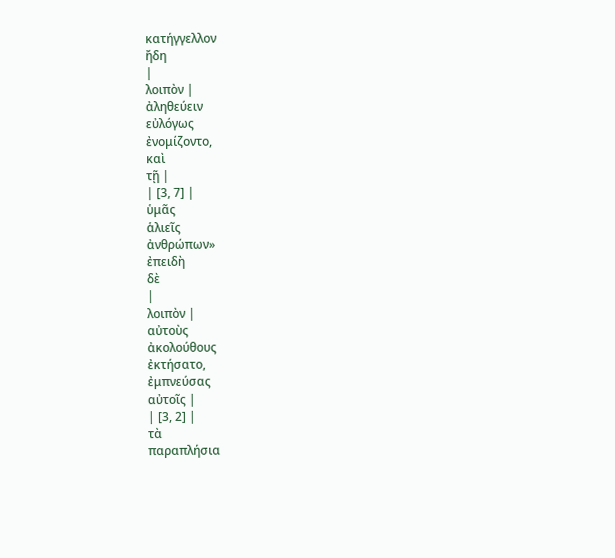κατήγγελλον
ἤδη
|
λοιπὸν |
ἀληθεύειν
εὐλόγως
ἐνομίζοντο,
καὶ
τῇ |
| [3, 7] |
ὑμᾶς
ἁλιεῖς
ἀνθρώπων»
ἐπειδὴ
δὲ
|
λοιπὸν |
αὐτοὺς
ἀκολούθους
ἐκτήσατο,
ἐμπνεύσας
αὐτοῖς |
| [3, 2] |
τὰ
παραπλήσια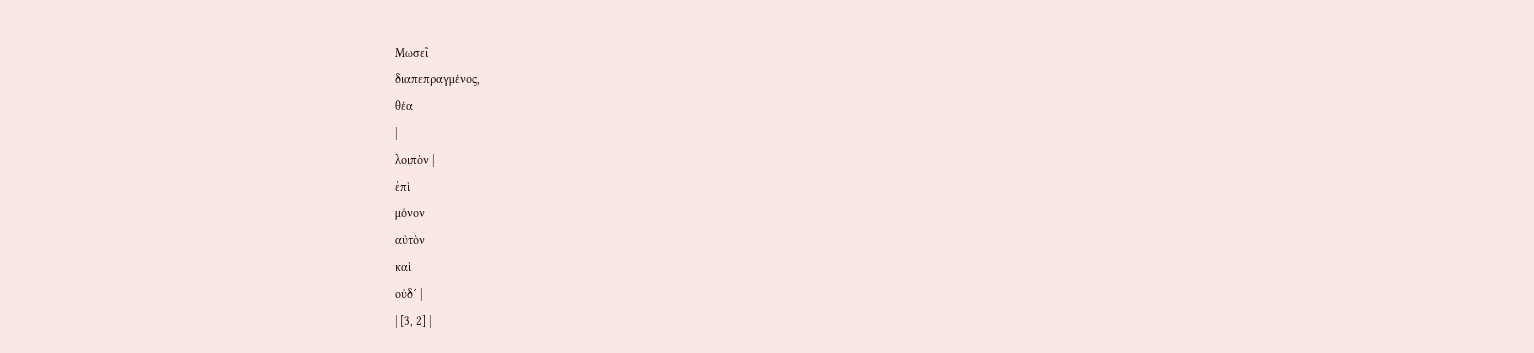Μωσεῖ
διαπεπραγμένος,
θέα
|
λοιπὸν |
ἐπὶ
μόνον
αὐτὸν
καὶ
οὐδ´ |
| [3, 2] |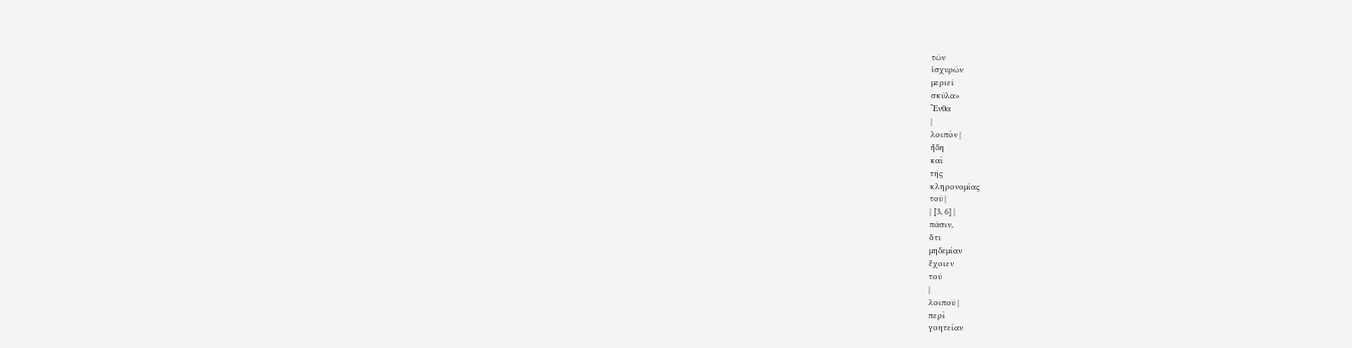τῶν
ἰσχυρῶν
μεριεῖ
σκῦλα»
Ἔνθα
|
λοιπὸν |
ἤδη
καὶ
τῆς
κληρονομίας
τοῦ |
| [3, 6] |
πᾶσιν,
ὅτι
μηδεμίαν
ἔχοιεν
τοῦ
|
λοιποῦ |
περὶ
γοητείαν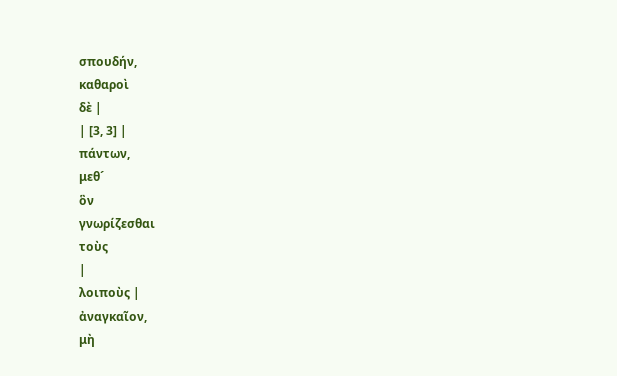σπουδήν,
καθαροὶ
δὲ |
| [3, 3] |
πάντων,
μεθ´
ὃν
γνωρίζεσθαι
τοὺς
|
λοιποὺς |
ἀναγκαῖον,
μὴ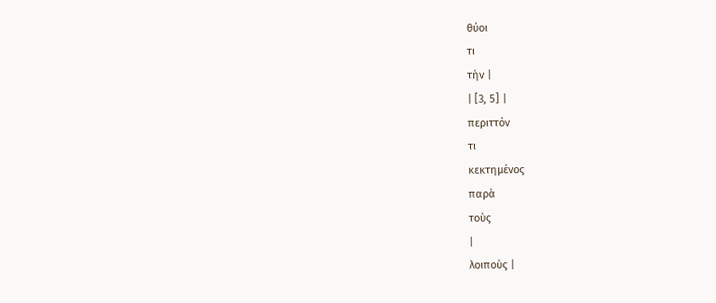θύοι
τι
τὴν |
| [3, 5] |
περιττόν
τι
κεκτημένος
παρὰ
τοὺς
|
λοιποὺς |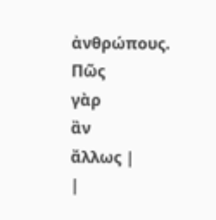ἀνθρώπους.
Πῶς
γὰρ
ἂν
ἄλλως |
|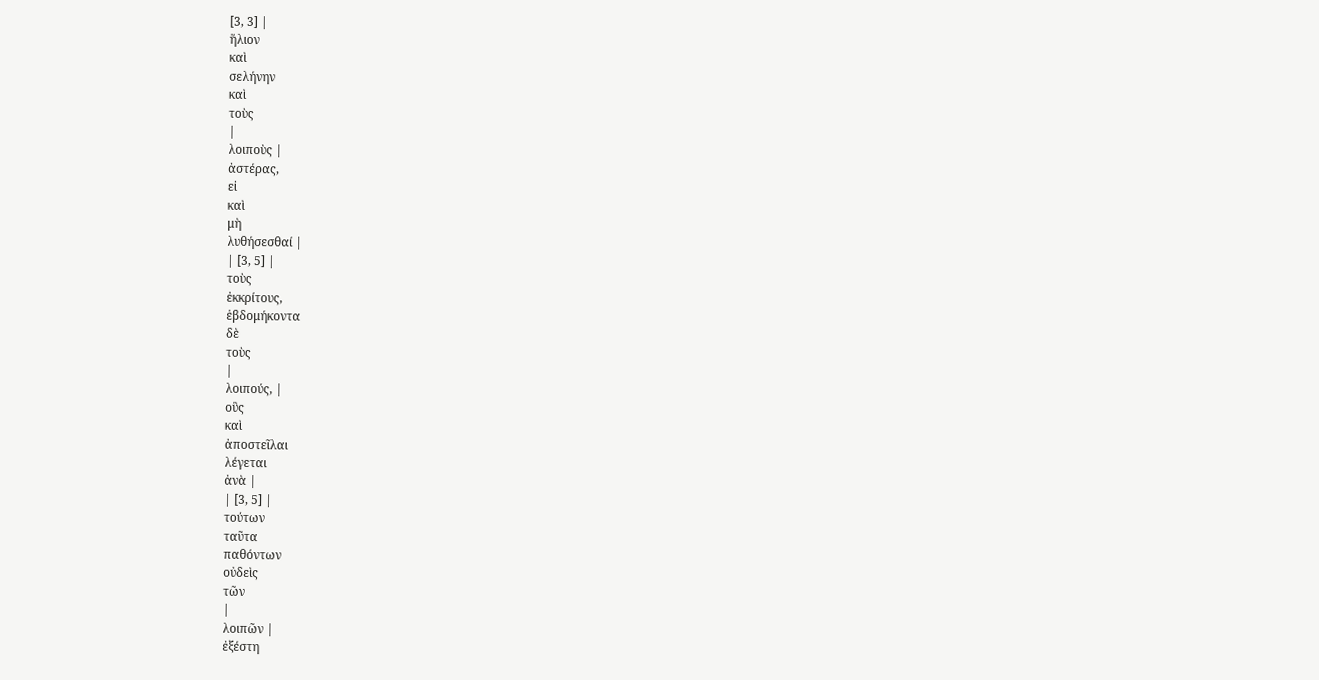[3, 3] |
ἥλιον
καὶ
σελήνην
καὶ
τοὺς
|
λοιποὺς |
ἀστέρας,
εἰ
καὶ
μὴ
λυθήσεσθαί |
| [3, 5] |
τοὺς
ἐκκρίτους,
ἑβδομήκοντα
δὲ
τοὺς
|
λοιπούς, |
οὓς
καὶ
ἀποστεῖλαι
λέγεται
ἀνὰ |
| [3, 5] |
τούτων
ταῦτα
παθόντων
οὐδεὶς
τῶν
|
λοιπῶν |
ἐξέστη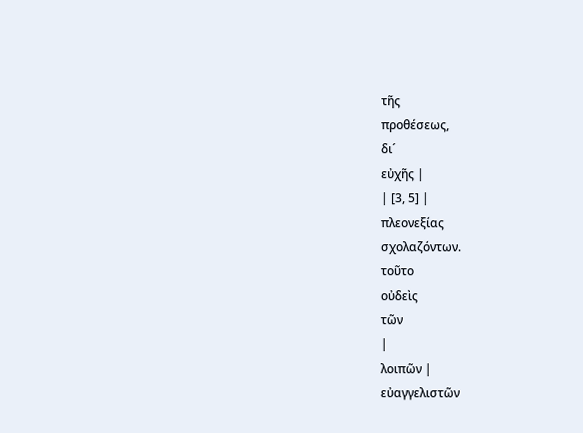τῆς
προθέσεως,
δι´
εὐχῆς |
| [3, 5] |
πλεονεξίας
σχολαζόντων.
τοῦτο
οὐδεὶς
τῶν
|
λοιπῶν |
εὐαγγελιστῶν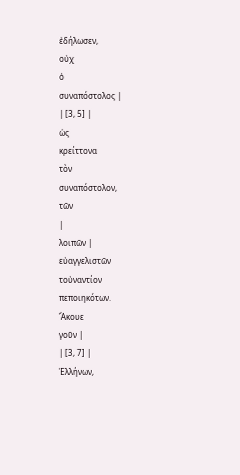ἐδήλωσεν,
οὐχ
ὁ
συναπόστολος |
| [3, 5] |
ὡς
κρείττονα
τὸν
συναπόστολον,
τῶν
|
λοιπῶν |
εὐαγγελιστῶν
τοὐναντίον
πεποιηκότων.
Ἄκουε
γοῦν |
| [3, 7] |
Ἑλλήνων,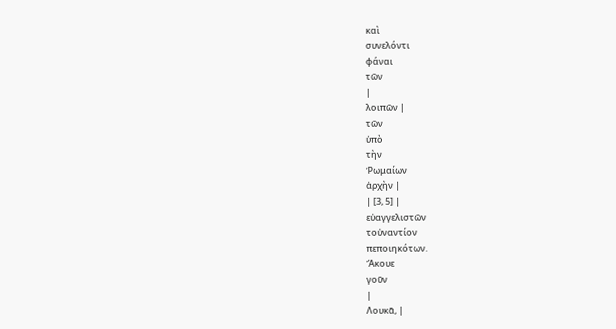καὶ
συνελόντι
φάναι
τῶν
|
λοιπῶν |
τῶν
ὑπὸ
τὴν
Ῥωμαίων
ἀρχὴν |
| [3, 5] |
εὐαγγελιστῶν
τοὐναντίον
πεποιηκότων.
Ἄκουε
γοῦν
|
Λουκᾶ, |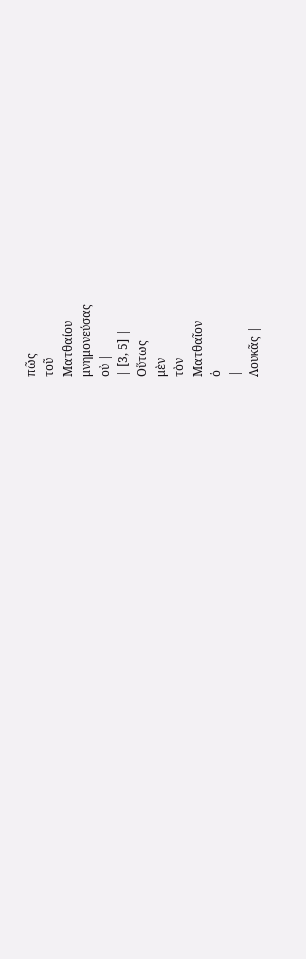πῶς
τοῦ
Ματθαίου
μνημονεύσας
οὐ |
| [3, 5] |
Οὕτως
μὲν
τὸν
Ματθαῖον
ὁ
|
Λουκᾶς |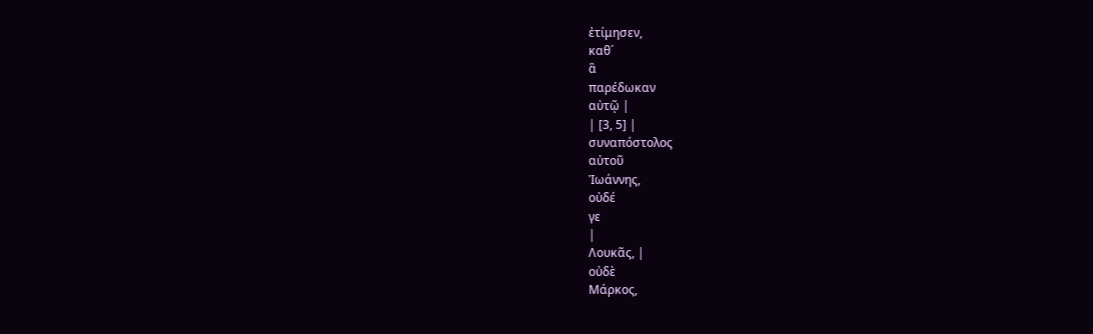ἐτίμησεν,
καθ´
ἃ
παρέδωκαν
αὐτῷ |
| [3, 5] |
συναπόστολος
αὐτοῦ
Ἰωάννης,
οὐδέ
γε
|
Λουκᾶς, |
οὐδὲ
Μάρκος,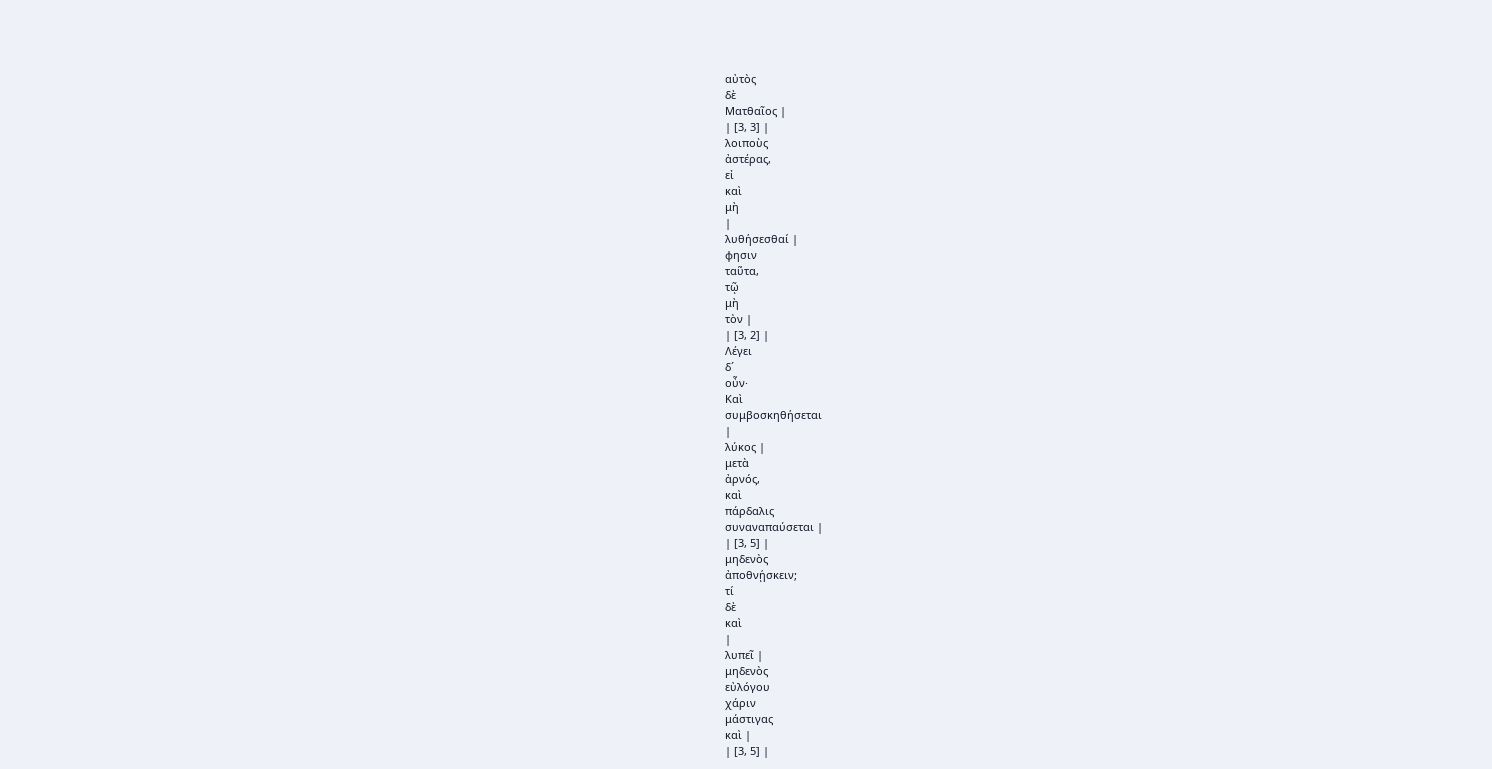αὐτὸς
δὲ
Ματθαῖος |
| [3, 3] |
λοιποὺς
ἀστέρας,
εἰ
καὶ
μὴ
|
λυθήσεσθαί |
φησιν
ταῦτα,
τῷ
μὴ
τὸν |
| [3, 2] |
Λέγει
δ´
οὖν·
Καὶ
συμβοσκηθήσεται
|
λύκος |
μετὰ
ἀρνός,
καὶ
πάρδαλις
συναναπαύσεται |
| [3, 5] |
μηδενὸς
ἀποθνῄσκειν;
τί
δὲ
καὶ
|
λυπεῖ |
μηδενὸς
εὐλόγου
χάριν
μάστιγας
καὶ |
| [3, 5] |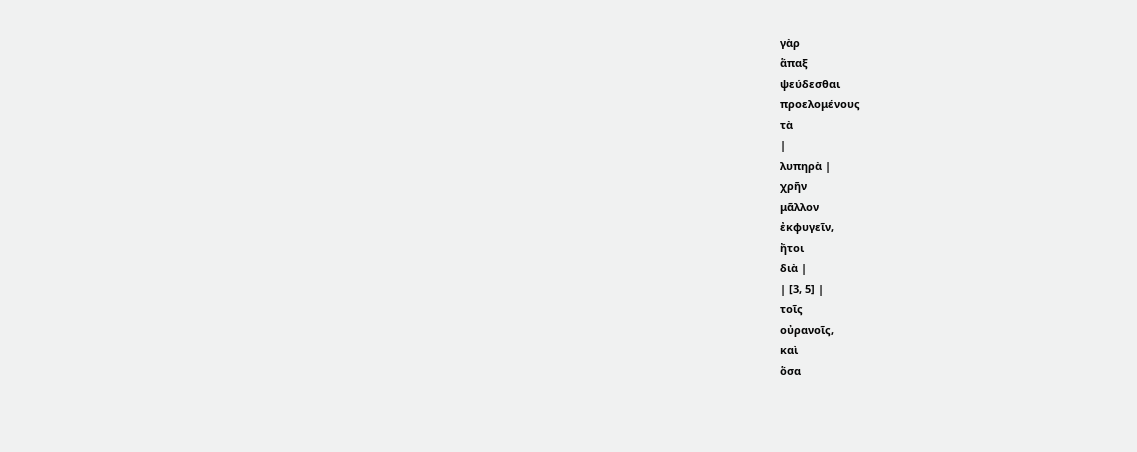γὰρ
ἅπαξ
ψεύδεσθαι
προελομένους
τὰ
|
λυπηρὰ |
χρῆν
μᾶλλον
ἐκφυγεῖν,
ἤτοι
διὰ |
| [3, 5] |
τοῖς
οὐρανοῖς,
καὶ
ὅσα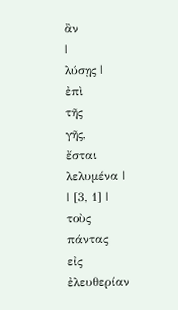ἂν
|
λύσῃς |
ἐπὶ
τῆς
γῆς,
ἔσται
λελυμένα |
| [3, 1] |
τοὺς
πάντας
εἰς
ἐλευθερίαν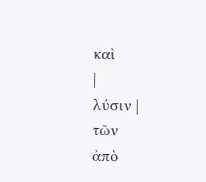καὶ
|
λύσιν |
τῶν
ἀπὸ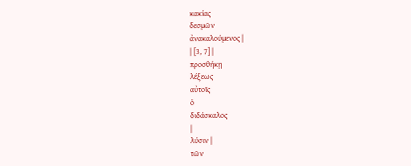κακίας
δεσμῶν
ἀνακαλούμενος |
| [3, 7] |
προσθήκῃ
λέξεως
αὐτοῖς
ὁ
διδάσκαλος
|
λύσιν |
τῶν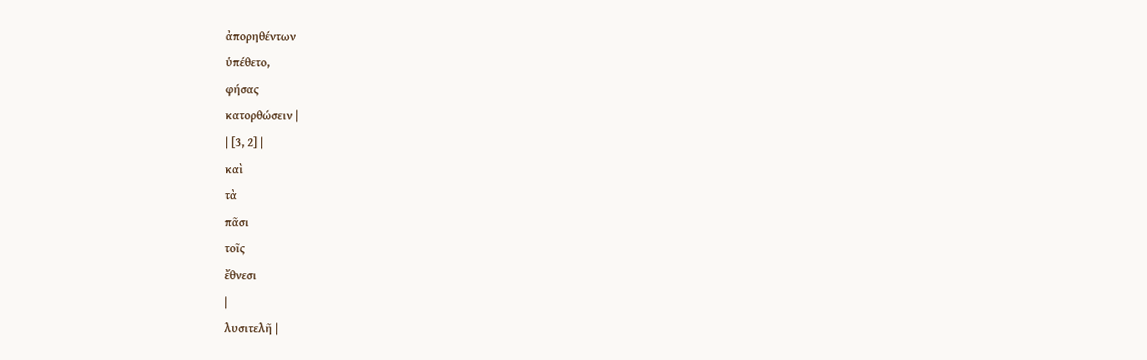ἀπορηθέντων
ὑπέθετο,
φήσας
κατορθώσειν |
| [3, 2] |
καὶ
τὰ
πᾶσι
τοῖς
ἔθνεσι
|
λυσιτελῆ |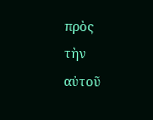πρὸς
τὴν
αὐτοῦ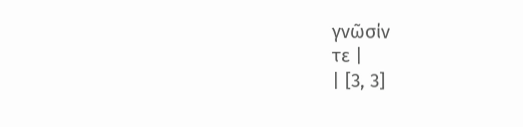γνῶσίν
τε |
| [3, 3]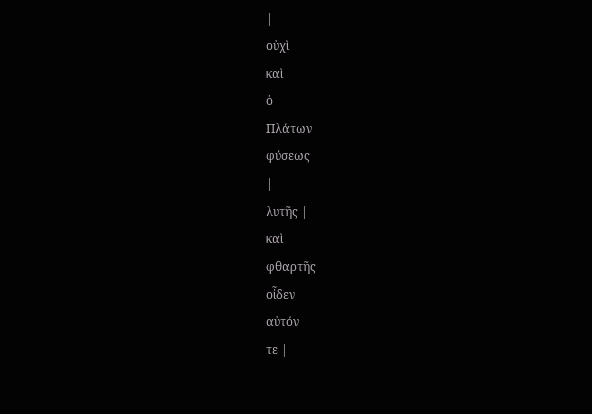|
οὐχὶ
καὶ
ὁ
Πλάτων
φύσεως
|
λυτῆς |
καὶ
φθαρτῆς
οἶδεν
αὐτόν
τε |